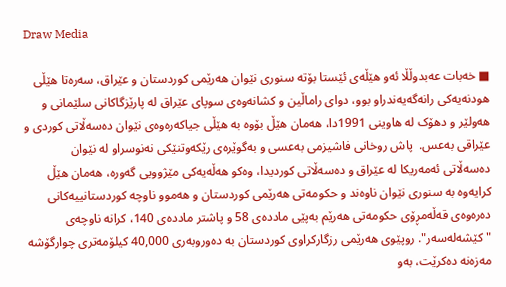Draw Media

■ خه‌بات عه‌بدوڵڵا ئه‌و هێڵه‌ی ئێستا بۆته‌ سنوری نێوان هه‌رێمی کوردستان و عێراق، سه‌ره‌تا هێڵی هودنه‌یه‌کی رانه‌گه‌یه‌ندراو بوو، دوای راماڵین و کشانه‌وه‌ی سوپای عێراق له‌ پارێزگاکانی سلێمانی و هه‌ولێر و دهۆک له‌ هاوینی 1991دا، هه‌مان هێڵ بۆوه‌ به‌ هێڵی جیاکه‌ره‌وه‌ی نێوان ده‌سه‌ڵاتی کوردی ‌و عێراقی به‌عس.  پاش روخانی فاشیزمی به‌عسی ‌و به‌گوێره‌ی رێکه‌وتنێکی نه‌نوسراو له ‌نێوان ده‌سه‌ڵاتی ئه‌مه‌ریکا له‌ عێراق و ده‌سه‌ڵاتی کوردیدا، وه‌کو هه‌ڵه‌یه‌کی مێژوویی گه‌وره‌، هه‌مان هێڵ کرایه‌وه‌ به‌ سنوری نێوان ناوه‌ند ‌و حکومه‌تی هه‌رێمی کوردستان و هه‌موو ناوچه‌ کوردستانییه‌‌کانی ده‌ره‌وه‌ی قه‌ڵه‌مڕۆی حکومه‌تی هه‌رێم به‌پێی مادده‌ی 58 و پاشتر مادده‌ی 140، کرانه‌ ناوچه‌ی "کێشه‌له‌سه‌ر". روپێوی‌ هه‌رێمی‌ رزگاركراوی‌ كوردستان به‌ ده‌وروبه‌ری‌ 40,000 كیلۆمه‌تری‌ چوارگۆشه‌ مه‌زه‌نه‌ ده‌كرێت، به‌و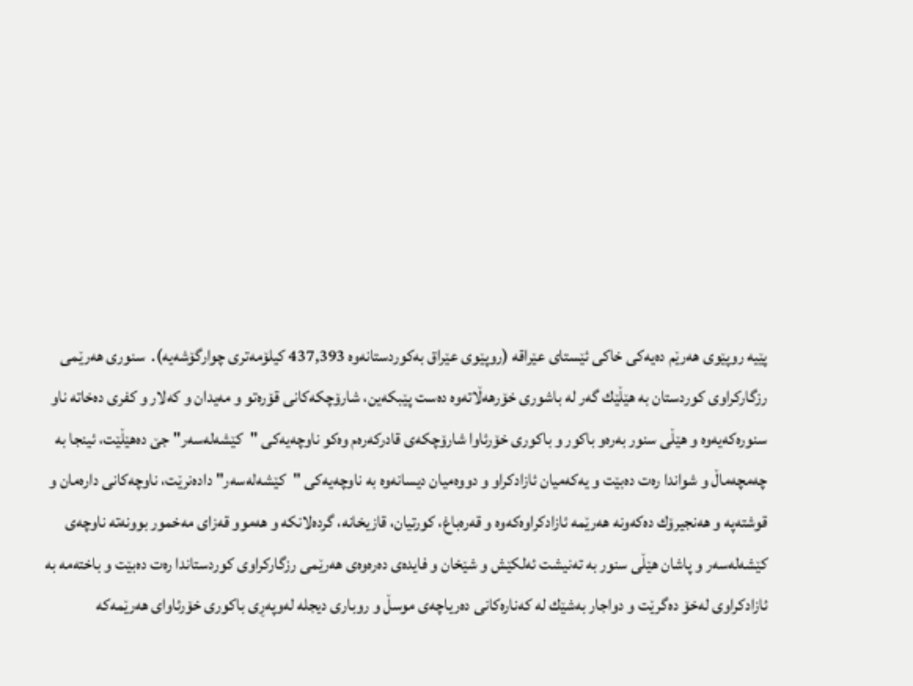پێیه‌ روپێوی‌ هه‌رێم ده‌یه‌كی‌ خاكی‌ ئێستای‌ عێراقه‌ (روپێوی عێراق به‌كوردستانه‌وه‌ 437,393 كیلۆمه‌تری‌ چوارگۆشه‌یه‌).  سنوری‌ هه‌رێمی‌ رزگاركراوی‌ كوردستان به‌ هێڵێك گه‌ر له‌ باشوری‌ خۆرهه‌ڵاته‌وه‌ ده‌ست پێبكه‌ین، شارۆچكه‌كانی‌ قۆره‌تو ‌و مه‌یدان و كه‌لار ‌و كفری‌ ده‌خاته‌ ناو سنوره‌كه‌یه‌وه‌‌ و هێڵی‌ سنور به‌ره‌و باكور ‌و باكوری‌ خۆرئاوا شارۆچكه‌ی‌ قادركه‌ره‌م وه‌کو ناوچه‌یه‌کی‌ "کێشه‌له‌سه‌ر" جێ ‌ده‌هێڵێت، ئینجا به‌ چه‌مچه‌ماڵ ‌و شواندا ره‌ت ده‌بێت و یه‌كه‌میان ئازادكراو ‌و دووه‌میان دیسانه‌وه‌ به‌ ناوچه‌یه‌کی "کێشه‌له‌سه‌ر" داده‌نرێت، ناوچه‌کانی داره‌مان و قوشته‌په ‌‌و هه‌نجیرۆك ده‌كه‌ونه‌ هه‌رێمه‌ ئازادكراوه‌كه‌وه ‌‌و قه‌ره‌باغ، کورتیان، قازیخانه‌، گرده‌لانکه‌ و هه‌موو قه‌زای مه‌خمور بوونه‌ته‌ ناوچه‌ی کێشه‌له‌سه‌ر و پاشان هێڵی‌ سنور به‌ ته‌نیشت ئه‌لكێش و شێخان و فایده‌ی‌ ده‌ره‌وه‌ی هه‌رێمی رزگارکراوی کوردستاندا ره‌ت ده‌بێت و باخته‌مه‌ به‌ ئازادكراوی‌ له‌خۆ ده‌گرێت و دواجار به‌شێك له‌ كه‌ناره‌كانی‌ ده‌ریاچه‌ی‌ موسڵ ‌و روباری‌ دیجله‌ له‌وپه‌ڕی‌ باكوری‌ خۆرئاوای‌ هه‌رێمه‌كه‌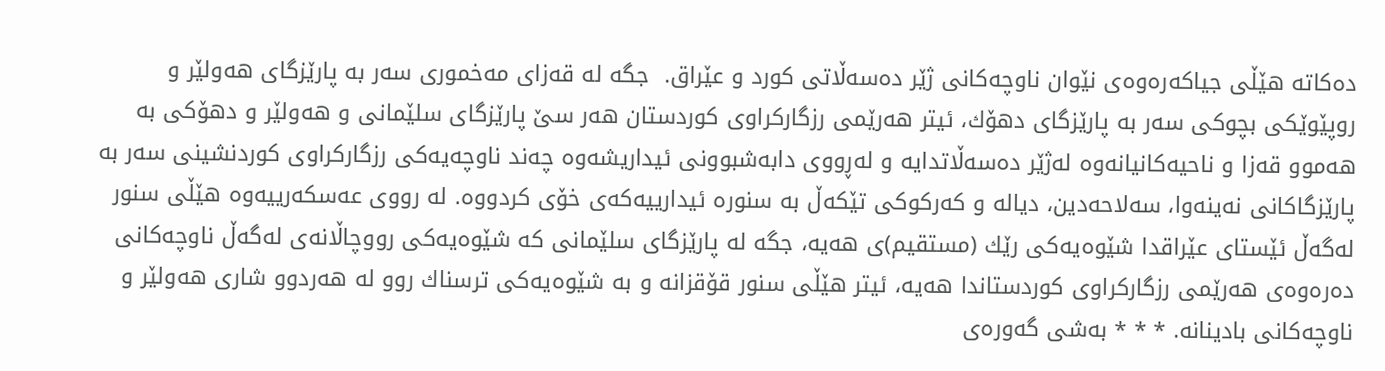ده‌كاته‌ هێڵی‌ جیاكه‌ره‌وه‌ی‌ نێوان ناوچه‌كانی‌ ژێر ده‌سه‌ڵاتی‌ كورد و عێراق.  جگه‌ له‌ قه‌زای‌ مه‌خموری‌ سه‌ر به‌ پارێزگای‌ هه‌ولێر ‌و روپێوێكی‌ بچوكی‌ سه‌ر به‌ پارێزگای‌ دهۆك، ئیتر هه‌رێمی‌ رزگاركراوی‌ كوردستان هه‌ر سێ‌ پارێزگای‌ سلێمانی و هه‌ولێر‌ و دهۆكی‌ به‌ هه‌موو قه‌زا و ناحیه‌كانیانه‌وه‌ له‌ژێر ده‌سه‌ڵاتدایه ‌‌و له‌ڕووی‌ دابه‌شبوونی‌ ئیداریشه‌وه‌ چه‌ند ناوچه‌یه‌كی‌ رزگاركراوی‌ كوردنشینی‌ سه‌ر به‌ پارێزگاكانی‌ نه‌ینه‌وا‌، سه‌لاحه‌دین، دیاله ‌‌و که‌رکوکی تێكه‌ڵ‌ به‌ سنوره‌ ئیدارییه‌كه‌ی‌ خۆی‌ كردووه‌. له‌ رووی عه‌سکه‌رییه‌وه‌ هێڵی سنور له‌گه‌ڵ‌ ئێستای‌ عێراقدا شێوه‌یه‌كی‌ رێك (مستقیم)ی‌ هه‌یه‌، جگه‌ له ‌پارێزگای‌ سلێمانی‌ كه‌ شێوه‌یه‌كی‌ رووچاڵانه‌ی‌ له‌گه‌ڵ‌ ناوچه‌كانی‌ ده‌ره‌وه‌ی هه‌رێمی رزگارکراوی کوردستاندا هه‌یه‌، ئیتر هێڵی‌ سنور قۆقزانه ‌‌و به‌ شێوه‌یه‌كی‌ ترسناك روو له‌ هه‌ردوو شاری‌ هه‌ولێر و ناوچه‌كانی‌ بادینانه‌. * * * به‌شی گه‌وره‌ی‌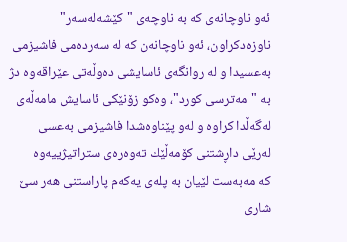ئه‌و ناوچانه‌ی‌ كه‌ به‌ ناوچه‌ی‌ "كێشه‌له‌سه‌ر" ناوزه‌دكراون، ئه‌و ناوچانه‌ن كه ‌له ‌سه‌رده‌می‌ فاشیزمی‌ به‌عسیدا و له‌ روانگه‌ی‌ ئاسایشی ده‌وڵه‌تی‌ عێراقه‌وه‌ دژ به‌ "مه‌ترسی‌ كورد"، وه‌كو زۆنێكی‌ ئاسایش مامه‌ڵه‌ی‌ له‌گه‌ڵدا كراوه ‌و له‌و پێناوه‌شدا فاشیزمی‌ به‌عسی‌ له‌رێی‌ داڕشتنی‌ كۆمه‌ڵێك ته‌وه‌ره‌ی‌ ستراتیژییه‌وه‌ كه ‌مه‌به‌ست لێیان به ‌پله‌ی‌ یه‌كه‌م پاراستنی‌ هه‌ر سێ‌ شاری‌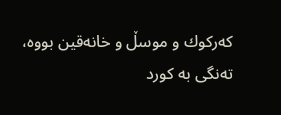كه‌ركوك و موسڵ و خانه‌قین بووه‌، ته‌نگی‌ به‌ كورد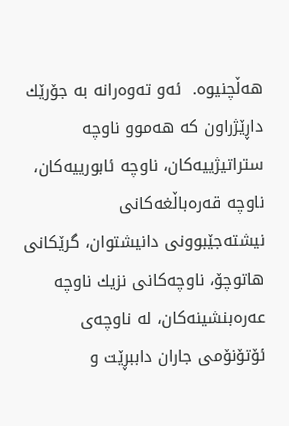هه‌ڵچنیوه‌.  ئه‌و ته‌وه‌رانه‌ به‌ جۆرێك داڕێژراون كه ‌هه‌موو ناوچه‌ ستراتیژییه‌كان، ناوچه‌ ئابورییه‌كان، ناوچه‌ قه‌ره‌باڵغه‌كانی‌ نیشته‌جێبوونی‌ دانیشتوان، گرێكانی‌ هاتوچۆ، ناوچه‌كانی‌ نزیك ناوچه‌ عه‌ره‌بنشینه‌كان، له‌ ناوچه‌ی‌ ئۆتۆنۆمی‌ جاران داببڕێت و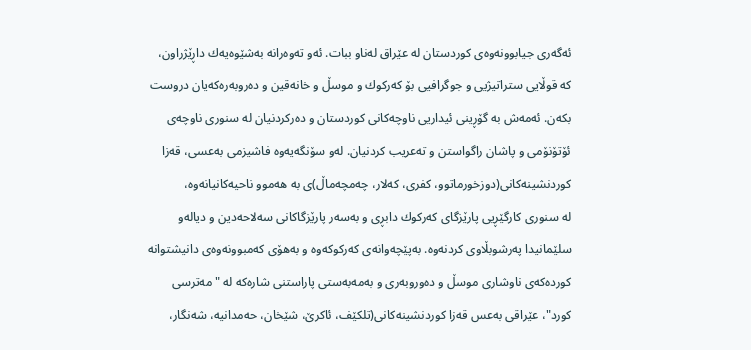ئه‌گه‌ری‌ جیابوونه‌وه‌ی‌ كوردستان له‌ عێراق له‌ناو ببات. ئه‌و ته‌وه‌رانه‌ به‌شێوه‌یه‌ك داڕێژراون، كه‌ قوڵایی‌ ستراتیژیی‌ و جوگرافیی‌ بۆ كه‌ركوك و موسڵ و خانه‌قین و ده‌روبه‌ره‌كه‌یان دروست بكه‌ن. ئه‌مه‌ش به ‌گۆڕینی‌ ئیداریی‌ ناوچه‌كانی‌ كوردستان و ده‌ركردنیان له‌ سنوری‌ ناوچه‌ی‌ ئۆتۆنۆمی‌ و پاشان راگواستن و ته‌عریب كردنیان. له‌و سۆنگه‌یه‌وه‌ فاشیزمی‌ به‌عسی‌، قه‌زا كوردنشینه‌كانی‌(دوزخورماتوو، كفری‌، كه‌لار، چه‌مچه‌ماڵ)ی‌ به ‌هه‌موو ناحیه‌كانیانه‌وه‌، له ‌سنوری‌ كارگێڕیی‌ پارێزگای‌ كه‌ركوك دابڕی و به‌سه‌ر پارێزگاكانی‌ سه‌لاحه‌دین و دیاله‌و سلێمانیدا په‌رشوبڵاوی كردنه‌وه‌. به‌پێچه‌وانه‌ی‌ كه‌ركوكه‌وه ‌و به‌هۆی‌ كه‌مبوونه‌وه‌ی‌ دانیشتوانه‌ كورده‌كه‌ی‌ ناوشاری‌ موسڵ و ده‌وروبه‌ری‌ و به‌مه‌به‌ستی‌ پاراستنی‌ شاره‌كه‌ له ‌"مه‌ترسی‌ كورد"، عێراقی‌ به‌عس قه‌زا كوردنشینه‌كانی‌(تلكێف، ئاكرێ‌، شێخان، حه‌مدانیه‌، شه‌نگار،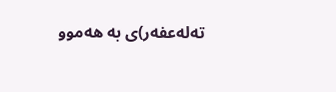ته‌له‌عفه‌ر)ی‌ به ‌هه‌موو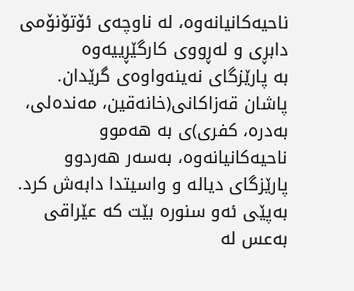ناحیه‌كانیانه‌وه‌، له‌ ناوچه‌ی‌ ئۆتۆنۆمی‌ دابڕی‌ و له‌ڕووی‌ كارگێڕییه‌وه‌ به ‌پارێزگای‌ نه‌ینه‌واوه‌ی‌ گرێدان. پاشان قه‌زاكانی‌(خانه‌قین، مه‌نده‌لی‌، به‌دره‌، كفری‌)ی‌ به‌ هه‌موو ناحیه‌كانیانه‌وه‌، به‌سه‌ر هه‌ردوو پارێزگای‌ دیاله ‌و واسیتدا دابه‌ش كرد. به‌پێی ئه‌و سنوره‌ بێت كه‌ عێراقی به‌عس له‌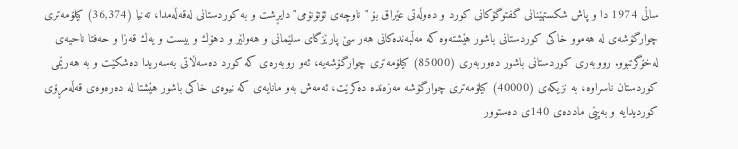ساڵی‌ 1974 دا و پاش شكستهێنانی‌ گفتوگۆكانی‌ كورد و ده‌وڵه‌تی‌ عێراق بۆ "ناوچه‌ی‌ ئۆتۆنۆمی‌" دایڕشت و به‌ كوردستانی‌ له‌قه‌ڵه‌مدا، ته‌نیا (36,374) كیلۆمه‌تری‌ چوارگۆشه‌ی‌ له ‌هه‌موو خاكی‌ كوردستانی‌ باشور هێشته‌وه‌ كه‌ مه‌ڵبه‌نده‌كانی‌ هه‌ر سێ پارێزگای‌ سلێمانی‌ و هه‌ولێر و دهۆك و بیست و یه‌ك قه‌زا و حه‌فتا ناحیه‌ی‌ له‌خۆگرتبوو. رووبه‌ری‌ كوردستانی‌ باشور ده‌وربه‌ری‌ (85000) كیلۆمه‌تری‌ چوارگۆشه‌یه‌، ئه‌و روبه‌ره‌ی‌ كه‌ كورد ده‌سه‌ڵاتی‌ به‌سه‌ریدا ده‌شكێت و به‌ هه‌رێمی‌ كوردستان ناسراوه‌، به‌ نزیكه‌ی‌ (40000) كیلۆمه‌تری‌ چوارگۆشه‌ مه‌زه‌نده‌ ده‌كرێت، ئه‌مه‌ش به‌و مانایه‌ی‌ كه‌ نیوه‌ی‌ خاكی‌ باشور هێشتا له‌ ده‌ره‌وه‌ی‌ قه‌ڵه‌مڕ‌ۆی‌ كوردیدایه‌ و به‌پێی مادده‌ی‌ 140ی‌ ده‌ستوور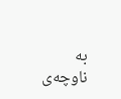به‌ ناوچه‌ی‌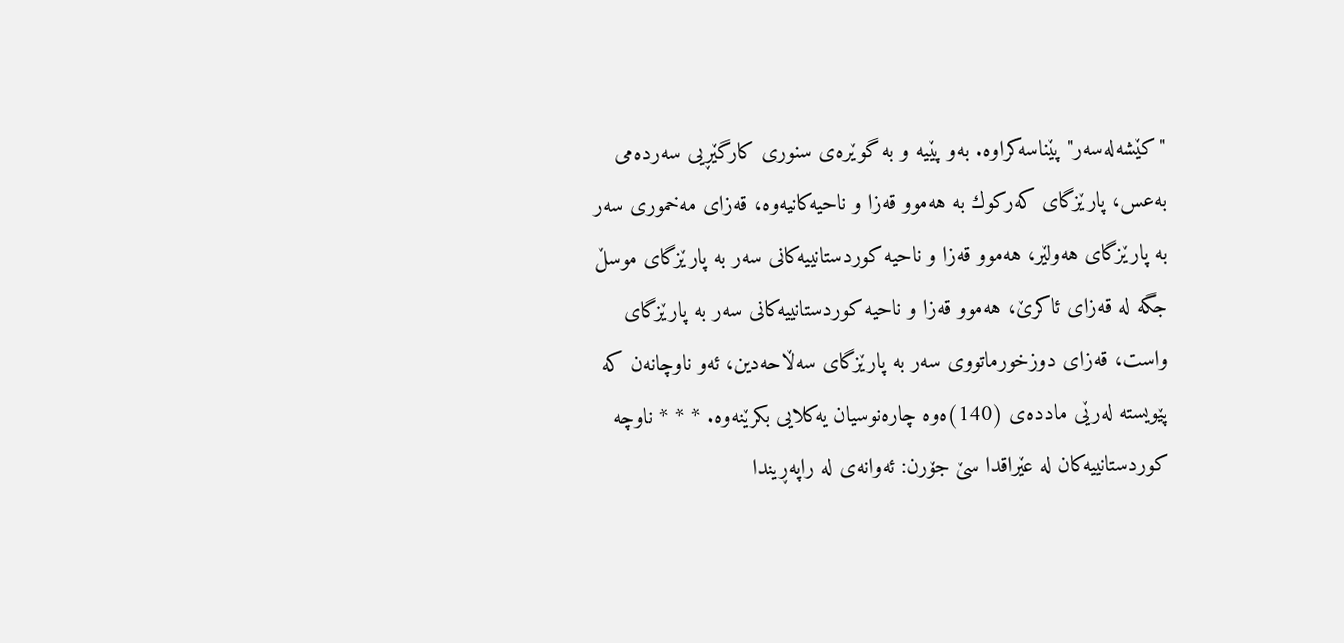"كێشه‌له‌سه‌ر" پێناسه‌كراوه‌. به‌و پێیه ‌و به‌ گوێره‌ی‌ سنوری‌ كارگێڕیی سه‌رده‌می‌ به‌عس، پارێزگای‌ كه‌ركوك به‌ هه‌موو قه‌زا و ناحیه‌كانیه‌وه‌، قه‌زای‌ مه‌خموری‌ سه‌ر به‌ پارێزگای‌ هه‌ولێر، هه‌موو قه‌زا و ناحیه‌ كوردستانییه‌‌كانی‌ سه‌ر به‌ پارێزگای‌ موسڵ جگه‌ له‌ قه‌زای‌ ئاكرێ‌، هه‌موو قه‌زا و ناحیه‌ كوردستانییه‌كانی‌ سه‌ر به‌ پارێزگای‌ واست، قه‌زای‌ دوزخورماتووی‌ سه‌ر به‌ پارێزگای‌ سه‌ڵاحه‌دین، ئه‌و ناوچانه‌ن كه‌ پێویسته‌ له‌رێی مادده‌ی‌ (140)ه‌وه‌ چاره‌نوسیان یه‌كلایی بكرێنه‌وه‌. * * * ناوچه‌ كوردستانییه‌كان له‌ عێراقدا سێ‌ جۆرن: ئه‌وانه‌ی له‌ راپه‌ڕیندا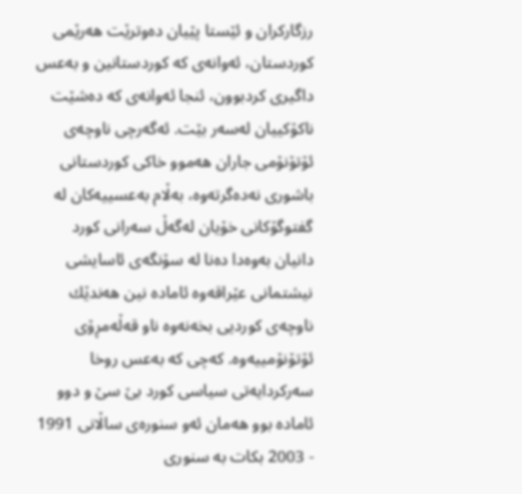رزگارکران و ئێستا پێیان ده‌وترێت هه‌رێمی کوردستان‌، ئه‌وانه‌ی كه‌ كوردستانین و به‌عس داگیری كردبوون، ئنجا ئه‌وانه‌ی كه ده‌شێت‌ ناكۆكییان له‌سه‌ر بێت‌. ئه‌گه‌رچی ناوچه‌ی ئۆتۆنۆمی جاران هه‌موو خاكی كوردستانی باشوری نه‌ده‌گرته‌وه‌، به‌ڵام به‌عسییه‌كان له‌ گفتوگۆكانی خۆیان له‌گه‌ڵ سه‌رانی كورد دانیان به‌وه‌دا ده‌نا له‌ سۆنگه‌ی ئاسایشی نیشتمانی عێراقه‌وه‌‌ ئاماده‌ نین هه‌ندێك ناوچه‌ی كوردیی بخه‌نه‌وه‌ ناو قه‌ڵه‌مڕۆی ئۆتۆنۆمییه‌وه‌. كه‌چی كه‌ به‌عس روخا سه‌ركردایه‌تی سیاسی كورد بێ‌ سێ‌ و دوو ئاماده‌ بوو هه‌مان ئه‌و سنوره‌ی ساڵانی 1991 - 2003 بكات به‌ سنوری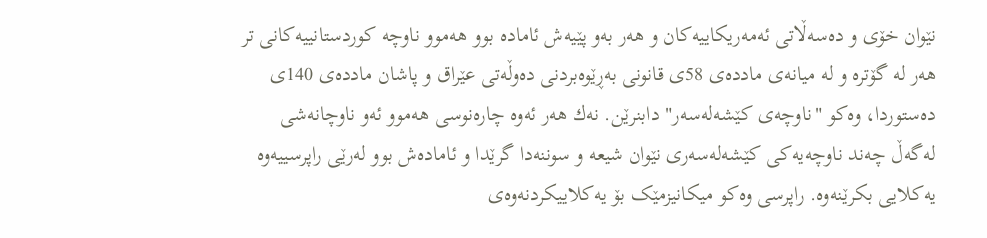نێوان خۆی و ده‌سه‌ڵاتی ئه‌مه‌ریكاییه‌كان و هه‌ر به‌و پێیه‌ش ئاماده‌ بوو هه‌موو ناوچه‌ كوردستانییه‌كانی تر هه‌ر له‌ گۆتره‌ و له‌ میانه‌ی مادده‌ی 58ی قانونی به‌ڕێوه‌بردنی ده‌وڵه‌تی عێراق و پاشان مادده‌ی 140ی ده‌ستوردا، وه‌كو "ناوچه‌ی كێشه‌له‌سه‌ر" دابنرێن. نه‌ك هه‌ر ئه‌وه‌ چاره‌نوسی هه‌موو ئه‌و ناوچانه‌شی له‌گه‌ڵ چه‌ند ناوچه‌یه‌كی كێشه‌له‌سه‌ری نێوان شیعه‌ و سوننه‌دا‌ گرێدا و ئاماده‌ش بوو له‌رێی راپرسییه‌‌وه‌ یه‌كلایی بكرێنه‌وه‌. راپرسی وه‌کو میکانیزمێک بۆ یه‌کلاییکردنه‌وه‌ی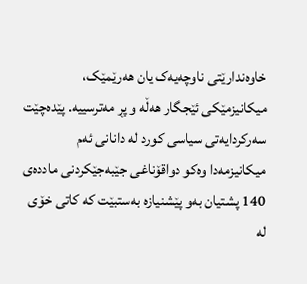خاوه‌ندارێتی ناوچه‌یه‌ک یان هه‌رێمێک، میکانیزمێکی ئێجگار هه‌ڵه‌ و پڕ مه‌ترسییه‌. پێده‌چێت سه‌رکردایه‌تی سیاسی کورد له‌ دانانی ئه‌م میکانیزمه‌دا وه‌کو دواقۆناغی جێبه‌جێکردنی مادده‌ی 140 پشتیان به‌و پێشنیازه‌ به‌ستبێت که‌ کاتی خۆی له‌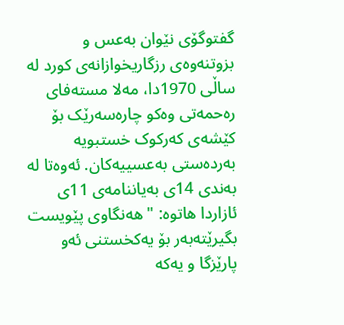گفتوگۆی نێوان به‌عس و بزوتنه‌وه‌ی رزگاریخوازانه‌ی کورد له‌ ساڵی 1970دا، مه‌لا مسته‌فای ره‌حمه‌تی وه‌کو چاره‌سه‌رێک بۆ کێشه‌ی که‌رکوک خستبویه‌ به‌رده‌ستی به‌عسییه‌کان. ئه‌وه‌تا له‌ به‌ندی 14ی به‌یاننامه‌ی 11ی ئازاردا هاتوه‌: " هه‌نگاوی پێویست بگیرێته‌به‌ر بۆ یه‌کخستنی ئه‌و پارێزگا و یه‌که‌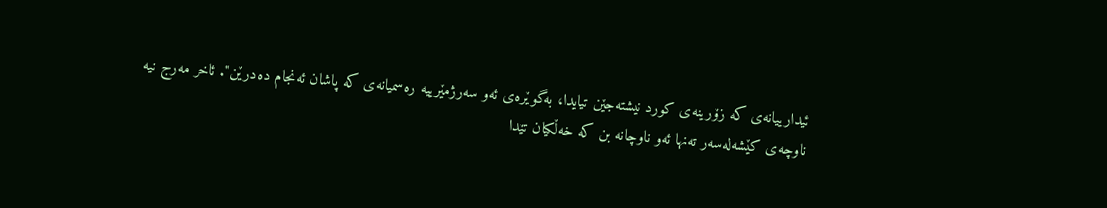ئیدارییانه‌ی که‌ زۆرینه‌ی کورد نیشته‌جێن تیایدا، به‌گوێره‌ی ئه‌و سه‌رژمێرییه‌ ره‌سمیانه‌ی که‌ پاشان ئه‌نجام ده‌درێن". ئاخر مه‌رج نیه‌ ناوچه‌ی کێشه‌له‌سه‌ر ته‌نها ئه‌و ناوچانه‌ بن که‌ خه‌ڵکیان تێدا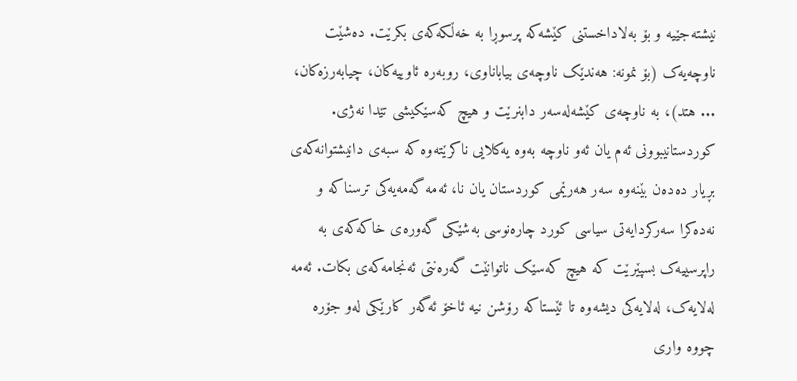نیشته‌جێیه‌ و بۆ به‌لاداخستنی کێشه‌که‌ پرسوڕا به‌ خه‌ڵکه‌که‌ی بکرێت. ده‌شێت ناوچه‌یه‌ک (بۆ نمونه‌: هه‌ندێک ناوچه‌ی بیاباناوی، روبه‌ره‌ ئاوییه‌کان، چیابه‌رزه‌کان، ... هتد)، به‌ ناوچه‌ی کێشه‌له‌سه‌ر دابنرێت و هیچ که‌سێکیشی تێدا نه‌ژی. کوردستانیبوونی ئه‌م یان ئه‌و ناوچه‌ به‌وه‌ یه‌کلایی ناکرێته‌وه‌ که‌ سبه‌ی دانیشتوانه‌که‌ی بڕیار ده‌ده‌ن بێنه‌وه‌ سه‌ر هه‌رێمی کوردستان یان نا، ئه‌مه‌ گه‌مه‌یه‌کی ترسناکه‌ و نه‌ده‌کرا سه‌رکردایه‌تی سیاسی کورد چاره‌نوسی به‌شێکی گه‌وره‌ی خاکه‌که‌ی به‌ راپرسییه‌ک بسپێرێت که‌ هیچ که‌سێک ناتوانێت گه‌ره‌نتی ئه‌نجامه‌که‌ی بکات. ئه‌مه‌ له‌لایه‌ک، له‌لایه‌کی دیشه‌وه‌ تا ئێستاکه‌ رۆشن نیه‌ ئاخۆ ئه‌گه‌ر کارێکی له‌و جۆره‌ چووه‌ واری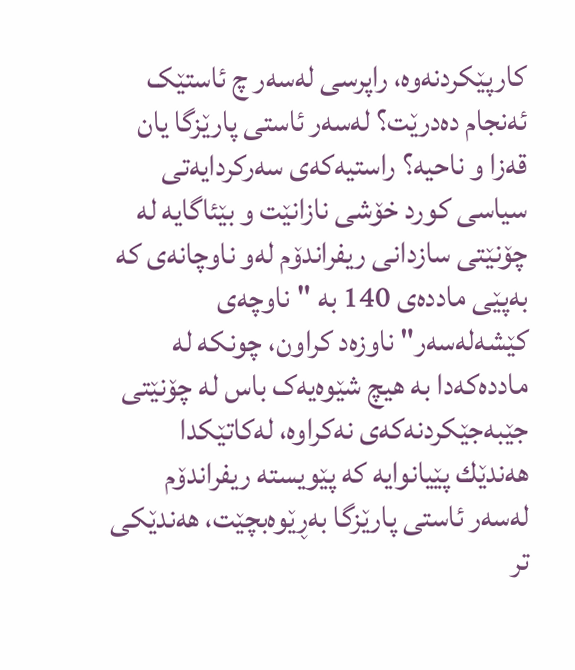کارپێکردنه‌وه‌، راپرسی له‌سه‌ر چ ئاستێک ئه‌نجام ده‌درێت؟ له‌سه‌ر ئاستی پارێزگا یان قه‌زا و ناحیه‌؟ راستیه‌که‌ی‌ سه‌ركردایه‌تی سیاسی كورد خۆشی نازانێت و بێئاگایه‌ له‌ چۆنێتی سازدانی ریفراندۆم له‌و ناوچانه‌ی كه‌ به‌پێی مادده‌ی 140 به‌ "ناوچه‌ی كێشه‌له‌سه‌ر" ناوزه‌د كراون، چونکه‌ له‌ مادده‌که‌دا به‌ هیچ شێوه‌یه‌ک باس له‌ چۆنێتی جێبه‌جێکردنه‌که‌ی نه‌کراوه‌، له‌كاتێكدا هه‌ندێك پێیانوایه‌ كه‌ پێویسته‌ ریفراندۆم له‌سه‌ر ئاستی پارێزگا به‌ڕێوه‌بچێت، هه‌ندێكی تر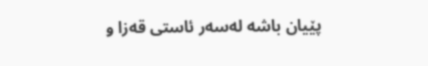پێیان باشه‌ له‌سه‌ر ئاستی قه‌زا و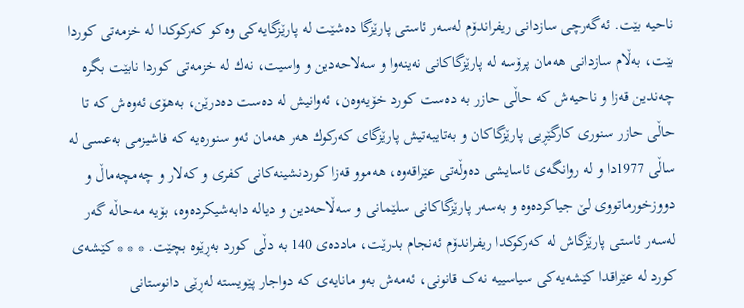ناحیه ‌بێت. ئه‌گه‌رچی سازدانی ریفراندۆم له‌سه‌ر ئاستی پارێزگا ده‌شێت له‌ پارێزگایه‌کی وه‌کو كه‌ركوكدا له‌ خزمه‌تی كوردا بێت، به‌ڵام سازدانی هه‌مان پرۆسه‌ له‌ پارێزگاكانی نه‌ینه‌وا و سه‌لاحه‌دین و واسیت، نه‌ك له‌ خزمه‌تی كوردا نابێت بگره‌ چه‌ندین قه‌زا و ناحیه‌ش كه‌ حاڵی حازر به‌ ده‌ست كورد خۆیه‌وه‌ن، ئه‌وانیش له‌ ده‌ست ده‌درێن، به‌هۆی ئه‌وه‌ش كه‌ تا حاڵی حازر سنوری كارگێڕیی پارێزگاكان و به‌تایبه‌تیش پارێزگای كه‌ركوك هه‌ر هه‌مان ئه‌و سنوره‌یه‌ كه‌ فاشیزمی به‌عسی له‌ ساڵی 1977دا و له‌ روانگه‌ی ئاسایشی ده‌وڵه‌تی عێراقه‌وه‌، هه‌موو قه‌زا كوردنشینه‌كانی كفری و كه‌لار و چه‌مچه‌ماڵ و دووزخورماتووی لێ جیاكرده‌وه‌ و به‌سه‌ر پارێزگاكانی سلێمانی و سه‌ڵاحه‌دین و دیاله‌ دابه‌شیكرده‌وه‌، بۆیه‌ مه‌حاڵه‌ گه‌ر له‌سه‌ر ئاستی پارێزگاش له‌ كه‌ركوكدا ریفراندۆم ئه‌نجام بدرێت، مادده‌ی 140 به‌ دڵی كورد به‌ڕێوه‌ بچێت. * * * کێشه‌ی کورد له‌ عێراقدا کێشه‌یه‌کی سیاسییه‌ نه‌ک قانونی، ئه‌مه‌ش به‌و مانایه‌ی که‌ دواجار پێویسته‌ له‌ڕێی دانوستانی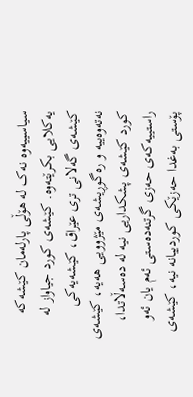سیاسییه‌وه‌ نه‌ک له‌ هۆڵی پارله‌مان کێشه‌که‌ یه‌کلایی بکرێته‌وه‌. کێشه‌ی کورد جیاواز له‌ کێشه‌ی گه‌لانی تری عێراق، کێشه‌یه‌کی نه‌ته‌وه‌ییه‌ و ره‌گوڕیشه‌ی مێژوویی هه‌یه‌، كێشه‌ی کورد کێشه‌ی پشکداریی نیه‌ له‌ ده‌سه‌ڵاتدا، راستییه‌که‌ی حه‌زی گرتنه‌ده‌ستی ئه‌م یان ئه‌و پۆستی به‌غدا حه‌زێکی کوردییانه‌ نیه‌، کێشه‌ی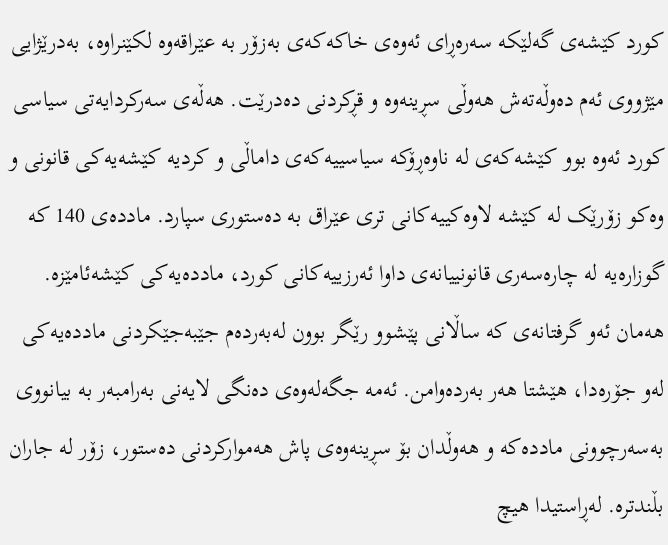کورد کێشه‌ی گه‌لێکه‌ سه‌ره‌ڕای ئه‌وه‌ی خاکه‌که‌ی به‌زۆر به‌ عێراقه‌وه‌ لکێنراوه‌، به‌درێژایی مێژووی ئه‌م ده‌وڵه‌ته‌ش هه‌وڵی سڕینه‌وه‌ و قڕکردنی ده‌درێت. هه‌ڵه‌ی سه‌رکردایه‌تی سیاسی کورد ئه‌وه‌ بوو کێشه‌که‌ی له‌ ناوه‌ڕۆکه‌ سیاسییه‌که‌ی داماڵی و کردیه‌ کێشه‌یه‌کی قانونی و وه‌کو زۆرێک له‌ کێشه‌ لاوه‌کییه‌کانی تری عێراق به‌ ده‌ستوری سپارد. مادده‌ی 140 که‌ گوزاره‌یه‌ له‌ چاره‌سه‌ری قانونییانه‌ی داوا ئه‌رزییه‌کانی کورد، مادده‌یه‌کی کێشه‌ئامێزه‌. هه‌مان ئه‌و گرفتانه‌ی که‌ ساڵانی پێشوو رێگر بوون له‌به‌رده‌م جێبه‌جێکردنی مادده‌یه‌کی له‌و جۆره‌دا، هێشتا هه‌ر به‌رده‌وامن. ئه‌مه‌ جگه‌له‌وه‌ی ده‌نگی لایه‌نی به‌رامبه‌ر به‌ بیانووی به‌سه‌رچوونی مادده‌که‌ و هه‌وڵدان بۆ سڕینه‌وه‌ی پاش هه‌موارکردنی ده‌ستور، زۆر له‌ جاران بڵندتره‌. له‌ڕاستیدا هیچ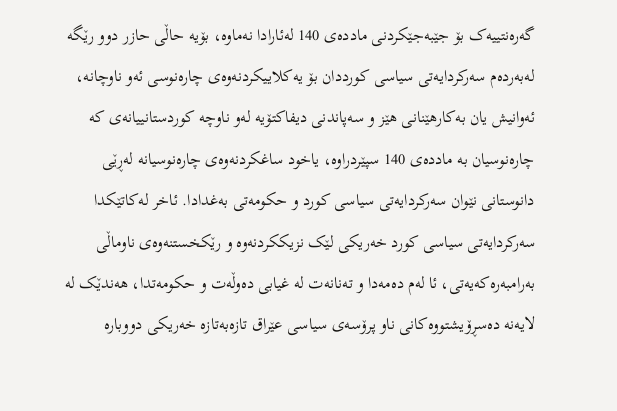گه‌ره‌نتییه‌ک بۆ جێبه‌جێکردنی مادده‌ی 140 له‌ئارادا نه‌ماوه‌، بۆیه‌ حاڵی حازر دوو رێگه‌ له‌به‌رده‌م سه‌رکردایه‌تی سیاسی کورددان بۆ یه‌کلاییکردنه‌وه‌ی چاره‌نوسی ئه‌و ناوچانه‌، ئه‌وانیش یان به‌کارهێنانی هێز و سه‌پاندنی دیفاکتۆیه‌ له‌و ناوچه‌ کوردستانییانه‌ی که‌ چاره‌نوسیان به‌ مادده‌ی 140 سپێردراوه‌، یاخود ساغکردنه‌وه‌ی چاره‌نوسیانه‌ له‌ڕێی دانوستانی نێوان سه‌رکردایه‌تی سیاسی کورد و حکومه‌تی به‌غدادا. ئاخر له‌کاتێکدا سه‌رکردایه‌تی سیاسی کورد خه‌ریکی لێک نزیککردنه‌وه‌ و رێکخستنه‌وه‌ی ناوماڵی به‌رامبه‌ره‌که‌یه‌تی، ئا له‌م ده‌مه‌دا و ته‌نانه‌ت له‌ غیابی ده‌وڵه‌ت و حکومه‌تدا، هه‌ندێک له‌ لایه‌نه‌ ده‌سڕۆیشتووه‌کانی ناو پرۆسه‌ی سیاسی عێراق تازه‌به‌تازه‌ خه‌ریکی دووباره‌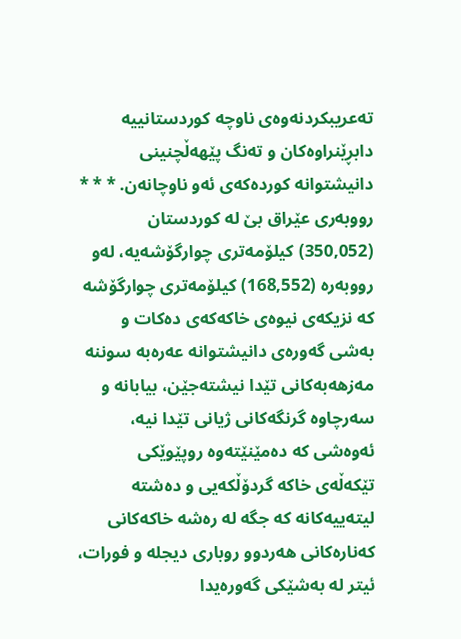ته‌عریبکردنه‌وه‌ی ناوچه‌ کوردستانییه‌ دابڕێنراوه‌کان و ته‌نگ پێهه‌ڵچنینی دانیشتوانه‌ کورده‌که‌ی ئه‌و ناوچانه‌ن. * * * رووبه‌ری‌ عێراق بێ له‌ كوردستان (350,052) كیلۆمه‌تری‌ چوارگۆشه‌یه‌، له‌و رووبه‌ره‌ (168,552) كیلۆمه‌تری‌ چوارگۆشه‌ كه‌ نزیكه‌ی‌ نیوه‌ی‌ خاكه‌كه‌ی‌ ده‌كات و به‌شی گه‌وره‌ی‌ دانیشتوانه‌ عه‌ره‌به‌ سوننه‌ مه‌زهه‌به‌كانی‌ تێدا نیشته‌جێن، بیابانه ‌و سه‌رچاوه‌ گرنگه‌كانی‌ ژیانی‌ تێدا نیه‌‌، ئه‌وه‌شی كه‌ ده‌مێنێته‌وه‌ روپێوێكی‌ تێكه‌ڵه‌ی‌ خاكه‌ گردۆڵكه‌یی و ده‌شته‌ لیته‌ییه‌كانه‌ كه‌ جگه‌ له‌ ره‌شه‌ خاكه‌كانی‌ كه‌ناره‌كانی‌ هه‌ردوو روباری‌ دیجله ‌و فورات، ئیتر له‌ به‌شێكی‌ گه‌وره‌یدا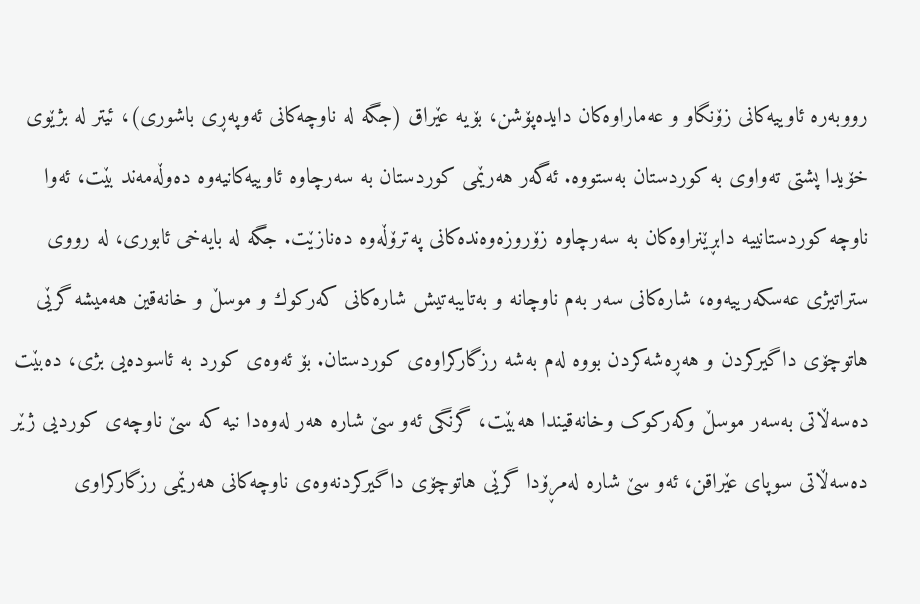رووبه‌ره‌ ئاوییه‌كانی‌ زۆنگاو و عه‌ماراوه‌كان دایده‌پۆشن، بۆیه‌ عێراق (جگه‌ له‌ ناوچه‌كانی‌ ئه‌وپه‌ڕی‌ باشوری‌)، ئیتر له‌ بژێوی‌ خۆیدا پشتی‌ ته‌واوی‌ به‌ كوردستان به‌ستووه‌. ئه‌گه‌ر هه‌رێمی‌‌ كوردستان به‌ سه‌رچاوه‌ ئاوییه‌كانیه‌‌وه‌ ده‌وڵه‌مه‌ند بێت، ئه‌وا ناوچه‌ كوردستانییه‌‌ دابڕێنراوه‌کان به ‌سه‌رچاوه‌ زۆروزه‌وه‌نده‌كانی‌ په‌ترۆڵه‌وه‌ ده‌نازێت. جگه‌ له‌ بایه‌خی‌ ئابوری، له‌ رووی‌ ستراتیژی‌ عه‌سكه‌رییه‌وه‌، شاره‌كانی‌ سه‌ر به‌م ناوچانه‌ و به‌تایبه‌تیش شاره‌كانی‌ كه‌ركوك و موسڵ و خانه‌قین هه‌میشه‌ گرێی هاتوچۆی‌ داگیركردن و هه‌ڕه‌شه‌كردن بووه‌ له‌م به‌شه‌ رزگاركراوه‌ی‌ كوردستان. بۆ ئه‌وه‌ی کورد به‌ ئاسوده‌یی بژی، ده‌بێت ده‌سه‌ڵاتی به‌سه‌ر موسڵ وکه‌رکوک وخانه‌قیندا هه‌بێت، گرنگی‌ ئه‌و سێ‌ شاره‌ هه‌ر له‌وه‌دا نیه‌‌ كه‌ سێ‌ ناوچه‌ی‌ كوردیی‌ ژێر ده‌سه‌ڵاتی‌ سوپای‌ عێراقن، ئه‌و سێ‌ شاره‌ له‌مڕۆدا گرێی‌ هاتوچۆی‌ داگیركردنه‌وه‌ی‌ ناوچه‌كانی‌ هه‌رێمی‌ رزگاركراوی‌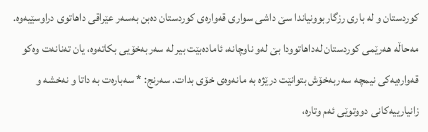كوردستان و له‌ باری‌ رزگاربوونیاندا سێ‌ داشی‌ سواری‌ قه‌واره‌ی‌ كوردستان ده‌بن به‌سه‌ر عێراقی‌ داهاتوی‌ دراوسێیه‌وه‌. مه‌حاڵه‌ هه‌رێمی‌ كوردستان له‌داهاتوودا بێ له‌و ناوچانه‌، ئاماده‌بێت بیر له ‌سه‌ربه‌خۆیی بكاته‌وه‌، یان ته‌نانه‌ت وه‌كو قه‌واره‌یه‌كی‌ نیمچه‌ سه‌ربه‌خۆش بتوانێت درێژه‌ به ‌مانه‌وه‌ی‌ خۆی بدات. سەرنج: * سه‌باره‌ت به‌ داتا و نه‌خشه‌ و زانیارییه‌کانی دووتوێی ئه‌م وتاره‌،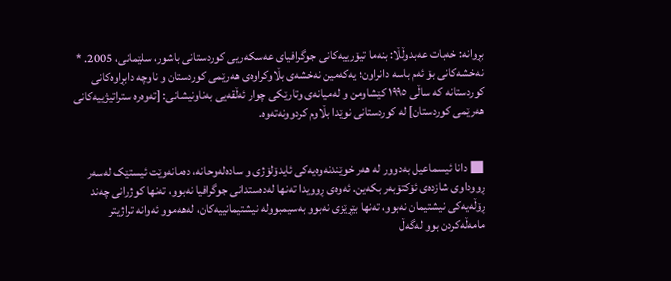بڕوانه‌: خه‌بات عه‌بدوڵڵا: بنه‌ما تیۆرییه‌کانی جوگرافیای عه‌سکه‌ریی کوردستانی باشور، سلێمانی، 2005. * نەخشەکانی بۆ ئەم باسە دانراون؛ یەکەمین نەخشەی بڵاوکراوەی هەرێمی کوردستان و ناوچە دابڕاوەکانی کوردستانە کە ساڵی ١٩٩٥ کێشاومن و لەمیانەی وتارێکی چوار ئەڵقەیی بەناونیشانی: [تەوەرە ستراتیژییەکانی هەرێمی کوردستان] لە کوردستانی نوێدا بڵاوم کردوونەتەوە.


■ دانا ئیسماعیل بەدوور لە هەر خوێندنەوەیەکی ئایدۆلۆژی و سادەلەوحانە، دەمانەوێت ئیستێک لەسەر ڕووداوی شازدەی ئۆکتۆبەر بکەین. ئەوەی ڕوویدا تەنها لەدەستدانی جوگرافیا نەبوو، تەنها کوژرانی چەند ڕۆڵەیەکی نیشتیمان نەبوو، تەنها بێڕێزی نەبوو بەسیمبوولە نیشتیمانییەکان، لەهەموو ئەوانە تراژیتر مامەڵەکردن بوو لەگەڵ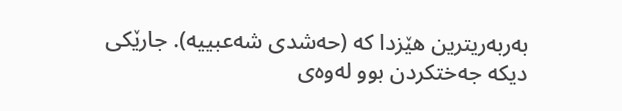بەربەریترین هێزدا کە (حەشدی شەعبییە). جارێکی دیکە جەختکردن بوو لەوەی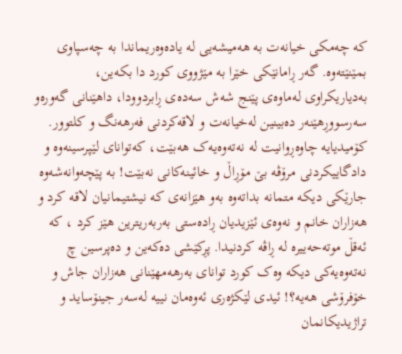کە چەمکی خیانەت بە هەمیشەیی لە یادەوەریماندا بە چەسپاوی بمێنێتەوە. گەر ڕامانێکی خێرا بە مێژووی کورد دا بکەین، بەدیاریکراوی لەماوەی پێنج شەش سەدەی ڕابردوودا، داهێنانی گەورەو سەرسووڕهێنەر دەبینین لەخیانەت و لاقەکردنی فەرهەنگ و کلتوور. کۆمیدیایە چاوەڕوانیت لە نەتەوەیەک هەبێت، کەتوانای لێپرسینەوە و دادگاییکردنی مرۆڤە بێ مۆڕاڵ و خائینەکانی نەبێت! بە پێچەوانەشەوە جارێکی دیکە متمانە بداتەوە بەو هێزانەی کە نیشتیمانیان لاقە کرد و هەزاران خانم و نەوەی ئێزیدیان ڕادەستی بەربەریترین هێز کرد ، کە ئەقڵ موتەحەییرە لە ڕاڤە کردنیدا. پڕکێشی دەکەین و دەپرسین چ نەتەوەیەکی دیکە وەک کورد توانای بەرهەمهێنانی هەزاران جاش و خۆفرۆشی هەیە؟! ئیدی لێکژەری ئەوەمان نییە لەسەر جینۆساید و تراژیدیکانمان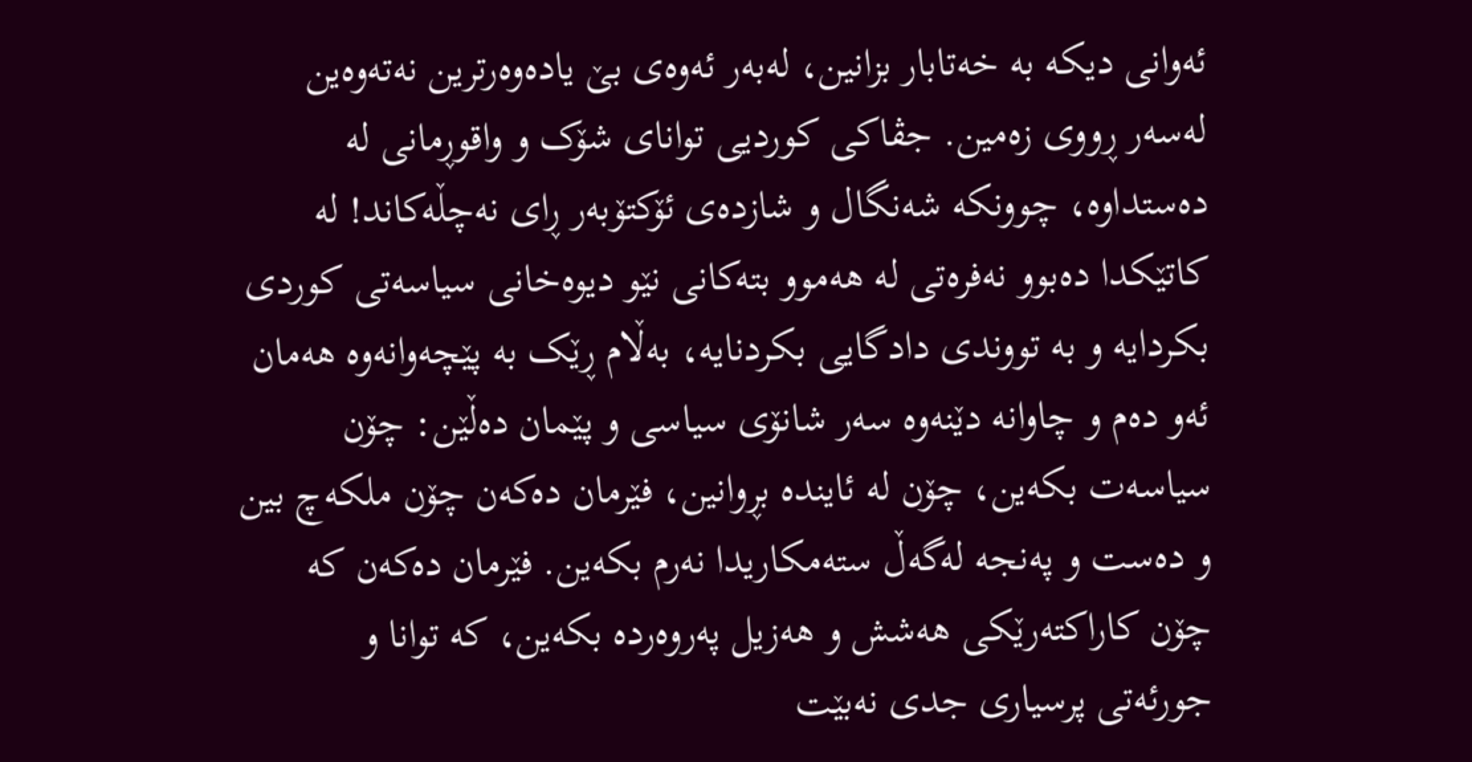ئەوانی دیکە بە خەتابار بزانین، لەبەر ئەوەی بێ یادەوەرترین نەتەوەین لەسەر ڕووی زەمین. جڤاکی کوردیی توانای شۆک و واقوڕمانی لە دەستداوە، چوونکە شەنگال و شازدەی ئۆکتۆبەر ڕای نەچڵەکاند! لە کاتێکدا دەبوو نەفرەتی لە هەموو بتەکانی نێو دیوەخانی سیاسەتی کوردی بکردایە و بە تووندی دادگایی بکردنایە، بەڵام ڕێک بە پێچەوانەوە هەمان ئەو دەم و چاوانە دێنەوە سەر شانۆی سیاسی و پێمان دەڵێن: چۆن سیاسەت بکەین، چۆن لە ئایندە بڕوانین، فێرمان دەکەن چۆن ملکەچ بین و دەست و پەنجە لەگەڵ ستەمکاریدا نەرم بکەین. فێرمان دەکەن کە چۆن کاراکتەرێکی هەشش و هەزیل پەروەردە بکەین، کە توانا و جورئەتی پرسیاری جدی نەبێت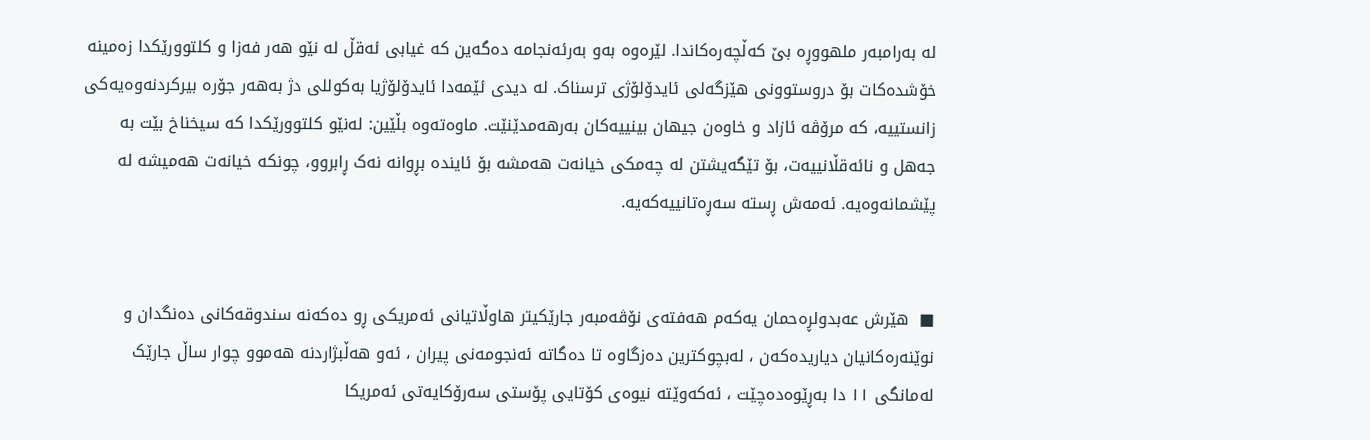لە بەرامبەر ملهووڕە بێ کەڵچەرەکاندا. لێرەوە بەو بەرئەنجامە دەگەین کە غیابی ئەقڵ لە نێو هەر فەزا و کلتوورێکدا زەمینە خۆشدەکات بۆ دروستوونی هێزگەلی ئایدۆلۆژی ترسناک. لە دیدی ئێمەدا ئایدۆلۆژیا بەکوللی دژ بەهەر جۆرە بیرکردنەوەیەکی زانستییە، کە مرۆڤە ئازاد و خاوەن جیهان بینییەکان بەرهەمدێنێت. ماوەتەوە بڵێین: لەنێو کلتوورێکدا کە سیخناخ بێت بە جەهل و نائەقڵانییەت، بۆ تێگەیشتن لە چەمکی خیانەت هەمشە بۆ ئایندە بڕوانە نەک ڕابروو، چونکە خیانەت هەمیشە لە پێشمانەوەیە. ئەمەش ڕستە سەڕەتانییەکەیە.


■  هێرش عەبدولڕەحمان یەکەم ھەفتەی نۆڤەمبەر جارێکیتر ھاوڵاتیانی ئەمریکی ڕو دەکەنە سندوقەکانی دەنگدان و نوێنەرەکانیان دیاریدەکەن ، لەبچوکترین دەزگاوە تا دەگاتە ئەنجومەنی پیران ، ئەو ھەڵبژاردنە ھەموو چوار ساڵ جارێک لەمانگی ١١ دا بەڕێوەدەچێت ، ئەکەوێتە نیوەی کۆتایی پۆستی سەرۆکایەتی ئەمریکا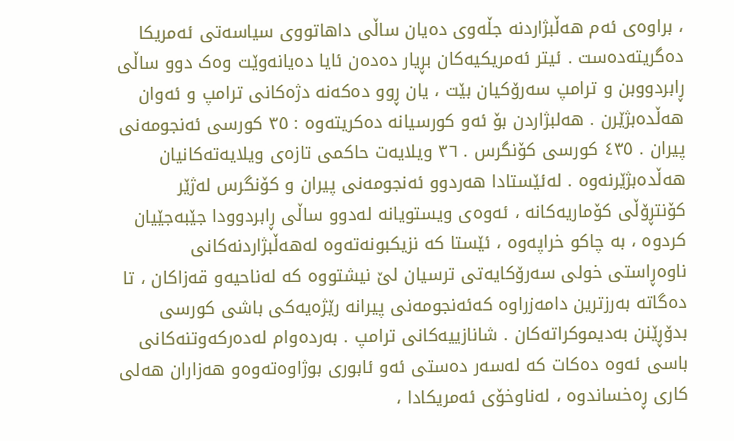، براوەی ئەم ھەڵبژاردنە جڵەوی دەیان ساڵی داھاتووی سیاسەتی ئەمریکا دەگریتەدەست . ئیتر ئەمریکیەکان بڕیار دەدەن ئایا دەیانەوێت وەک دوو ساڵی ڕابردووبن و ترامپ سەرۆکیان بێت ، یان ڕوو دەکەنە دژەکانی ترامپ و ئەوان ھەڵدەبژێرن . ھەلبژاردن بۆ ئەو کورسیانە دەکریتەوە : ٣٥ کورسی ئەنجومەنی پیران . ٤٣٥ کورسی کۆنگرس . ٣٦ ویلایەت حاکمی تازەی ویلایەتەکانیان ھەڵدەبژێرنەوە . لەئێستادا ھەردوو ئەنجومەنی پیران و کۆنگرس لەژێر کۆنتڕۆڵی کۆماریەکانە ، ئەوەی ویستویانە لەدوو ساڵی ڕابردوودا جێبەجێیان کردوە ، بە چاکو خراپەوە ، ئێستا کە نزیکبونەتەوە لەھەڵبژاردنەکانی ناوەڕاستی خولی سەرۆکایەتی ترسیان لێ نیشتووە کە لەناحیەو قەزاکان ، تا دەگاتە بەرزترین دامەزراوە کەئەنجومەنی پیرانە رێژەیەکی باشی کورسی بدۆڕێنن بەدیموکراتەکان . شانازییەکانی ترامپ . بەردەوام لەدەرکەوتنەکانی باسی ئەوە دەکات کە لەسەر دەستی ئەو ئابوری بوژاوەتەوەو ھەزاران ھەلی کاری ڕەخساندوە ، لەناوخۆی ئەمریکادا ،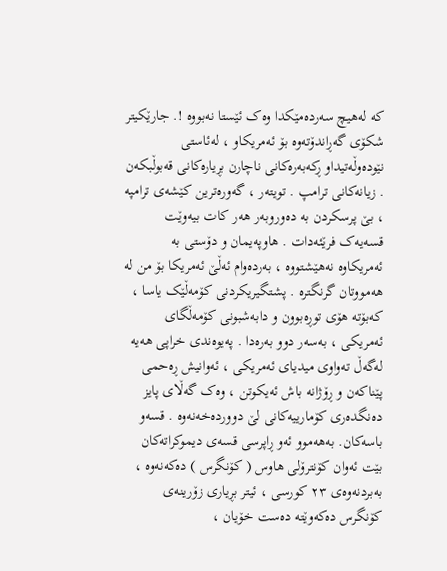کە لەھیچ سەردەمێکدا وەک ئێستا نەبووە !. جارێکیتر شکۆی گەڕاندۆتەوە بۆ ئەمریکاو ، لەئاستی نێودەوڵەتیداو ڕکەبەرەکانی ناچارن بڕیارەکانی قەبوڵبکەن . زیانەکانی ترامپ . تویتەر ، گەورەترین کێشەی ترامپە ، بێ پرسکردن بە دەوروبەر ھەر کات بیەوێت قسەیەک فرێئەدات . ھاوپەیمان و دۆستی بە ئەمریکاوە نەھێشتووە ، بەردەوام ئەڵێ ئەمریکا بۆ من لە ھەمووتان گرنگترە . پشتگیریکردنی کۆمەڵێک یاسا ، کەبۆتە ھۆی توڕەبوون و دابەشبونی کۆمەڵگای ئەمریکی ، بەسەر دوو بەرەدا . پەیوەندی خراپی ھەیە لەگەڵ تەواوی میدیای ئەمریکی ، ئەوانیش ڕەحمی پێناکەن و ڕۆژانە باش ئەیکوتن ، وەک گەڵای پایز دەنگدەری کۆمارییەکانی لێ دووردەخەنەوە . قسەو باسەکان. بەھەموو ئەو ڕاپرسی قسەی دیموکراتەکان بێت ئەوان کۆنترۆلی ھاوس ( کۆنگرس ) دەکەنەوە ، بەبردنەوەی ٢٣ کورسی ، ئیتر بڕیاری زۆرینەی کۆنگرس دەکەوێتە دەست خۆیان ،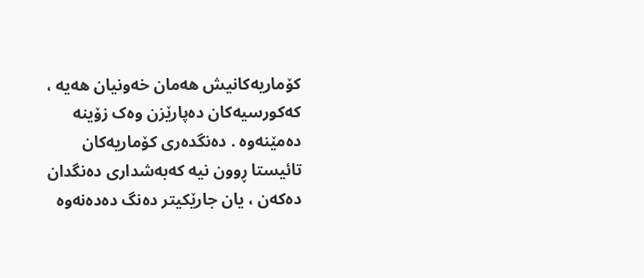کۆماریەکانیش ھەمان خەونیان ھەیە ، کەکورسیەکان دەپارێزن وەک زۆینە دەمێنەوە . دەنگدەری کۆماریەکان تائیستا ڕوون نیە کەبەشداری دەنگدان دەکەن ، یان جارێکیتر دەنگ دەدەنەوە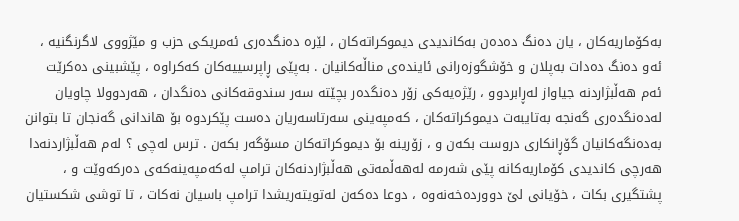بەکۆماریەکان ، یان دەنگ دەدەن بەکاندیدی دیموکراتەکان ، لێرە دەنگدەری ئەمریکی حزب و مێژووی لاگرنگنیە ، ئەو دەنگ دەدات بەپلان و خۆشگوزەرانی ئایندەی مناڵەکانیان . بەپێی ڕاپرسییەکان کەکراوە ، پێشبینی دەکرێت ئەم ھەڵبژاردنە جیاواز لەڕابردوو ، رێژەیەکی زۆر دەنگدەر بچێتە سەر سندوقەکانی دەنگدان ، ھەردوولا چاویان لەدەنگدەری گەنجە بەتایبەت دیموکراتەکان ، کەمپەینی سەرتاسەریان دەست پێکردوە بۆ ھاندانی گەنجان تا بتوانن بەدەنگەکانیان گۆڕانکاری دروست بکەن و ، زۆرینە بۆ دیموکراتەکان مسۆگەر بکەن . ترس لەچی ؟ لەم ھەڵبژاردنەدا هەرچی کاندیدی کۆماریەکانە پێی شەرمە لەھەڵمەتی ھەڵبژاردنەکان ترامپ لەکەمپەینەکەی دەرکەوێت و ، پشتگیری بکات ، خۆیانی لێ دووردەخەنەوە ، دوعا دەکەن لەتویتەریشدا ترامپ باسیان نەکات ، تا توشی شکستیان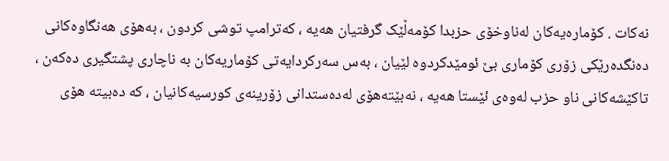نەکات . کۆمارەیەکان لەناوخۆی حزبدا کۆمەڵێک گرفتیان ھەیە ، کەترامپ توشی کردون ، بەھۆی ھەنگاوەکانی دەنگدەرێکی زۆری کۆماری بێ ئومێدکردوە لێیان ، بەس سەرکردایەتی کۆماریەکان بە ناچاری پشتگیری دەکەن ، تاکێشەکانی ناو حزب لەوەی ئێستا ھەیە ، نەبێتەھۆی لەدەستدانی زۆرینەی کورسیەکانیان ، کە دەبیتە ھۆی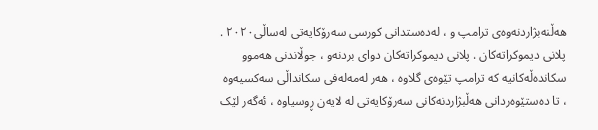ھەڵنەبژاردنەوەی ترامپ و ، لەدەستدانی کورسی سەرۆکایەتی لەساڵی٢٠٢٠ . پلانی دیموکراتەکان . پلانی دیموکراتەکان دوای بردنەو ، جوڵاندنی ھەموو سکاندەڵەکانیە کە ترامپ تێوەی گلاوە ، ھەر لەمەلەفی سکانداڵی سەکسیەوە ، تا دەستێوەردانی ھەڵبژاردنەکانی سەرۆکایەتی لە لایەن ڕوسیاوە ، ئەگەر لێک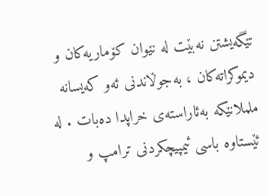تێگەیشتن نەبێت لە نێوان کۆماریەکان و دیموکراتەکان ، بەجوڵاندنی ئەو کەیسانە ململانێکە بەئاراستەی خراپدا دەبات . لە ئێستاوە باسی ئیمپیچکردنی ترامپ و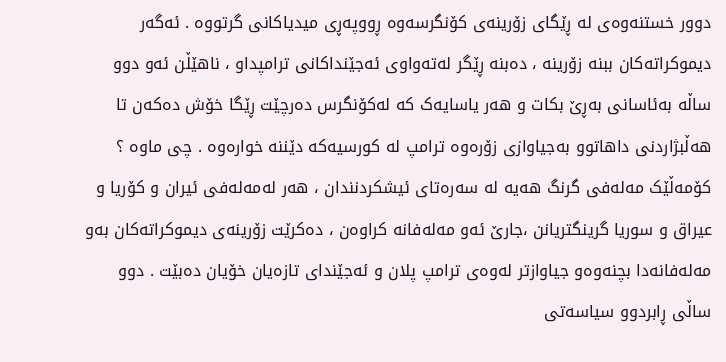دوور خستنەوەی لە ڕێگای زۆرینەی کۆنگرسەوە ڕووپەڕی میدیاکانی گرتووە . ئەگەر دیموکراتەکان ببنە زۆرینە ، دەبنە ڕێگر لەتەواوی ئەجێنداکانی ترامپداو ، ناھێڵن ئەو دوو ساڵە بەئاسانی بەڕێ بکات و ھەر یاسایەک کە لەکۆنگرس دەرچێت ڕێگا خۆش دەکەن تا ھەڵبژاردنی داھاتوو بەجیاوازی زۆرەوە ترامپ لە کورسیەکە دێننە خوارەوە . چی ماوە ؟ کۆمەڵێک مەلەفی گرنگ ھەیە لە سەرەتای ئیشکردنندان ، ھەر لەمەلەفی ئیران و کۆریا و عیراق و سوریا گرینگتریانن ،جارێ ئەو مەلەفانە کراوەن ، دەکرێت زۆرینەی دیموکراتەکان بەو مەلەفانەدا بچنەوەو جیاوازتر لەوەی ترامپ پلان و ئەجێندای تازەیان خۆیان دەبێت . دوو ساڵی ڕابردوو سیاسەتی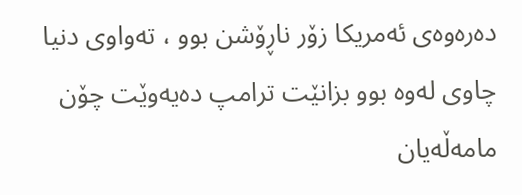دەرەوەی ئەمریکا زۆر ناڕۆشن بوو ، تەواوی دنیا چاوی لەوە بوو بزانێت ترامپ دەیەوێت چۆن مامەڵەیان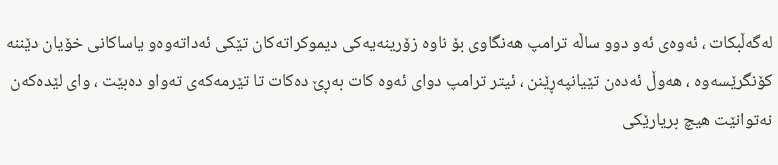لەگەڵبکات ، ئەوەی ئەو دوو ساڵە ترامپ ھەنگاوی بۆ ناوە زۆرینەیەکی دیموکراتەکان تێکی ئەداتەوەو یاساکانی خۆیان دێننە کۆنگرێسەوە ، ھەوڵ ئەدەن تێیانپەڕێنن ، ئیتر ترامپ دوای ئەوە کات بەڕێ دەکات تا تێرمەکەی تەواو دەبێت ، وای لێدەکەن نەتوانێت ھیچ بریارێکی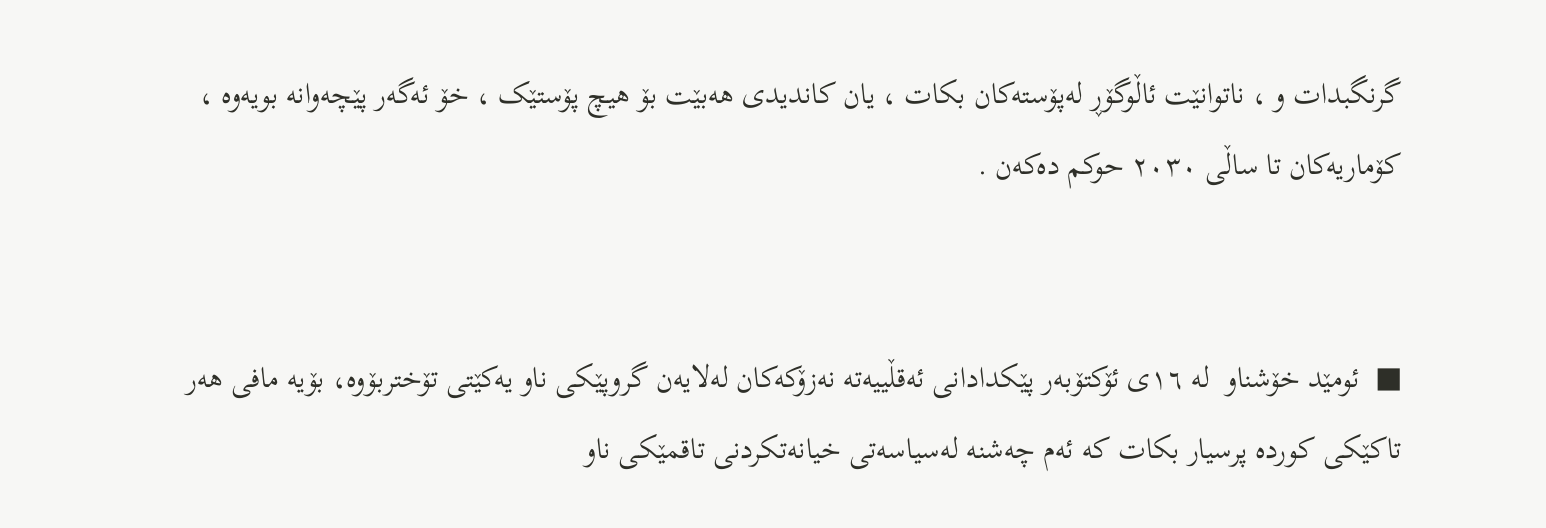گرنگبدات و ، ناتوانێت ئاڵوگۆڕ لەپۆستەکان بکات ، یان کاندیدی ھەبێت بۆ ھیچ پۆستێک ، خۆ ئەگەر پێچەوانە بویەوە ، کۆماریەکان تا ساڵی ٢٠٣٠ حوکم دەکەن .


■  ئومێد خۆشناو  له‌ ١٦ی ئۆکتۆبه‌ر پێكدادانی ئەقڵییەتە نەزۆكەكان لەلایه‌ن گروپێکی ناو یەكێتی تۆختربۆوه‌، بۆیە مافی هەر تاكێكی كوردە پرسیار بكات كە ئەم چەشنە لەسیاسەتی خیانەتكردنی تاقمێكی ناو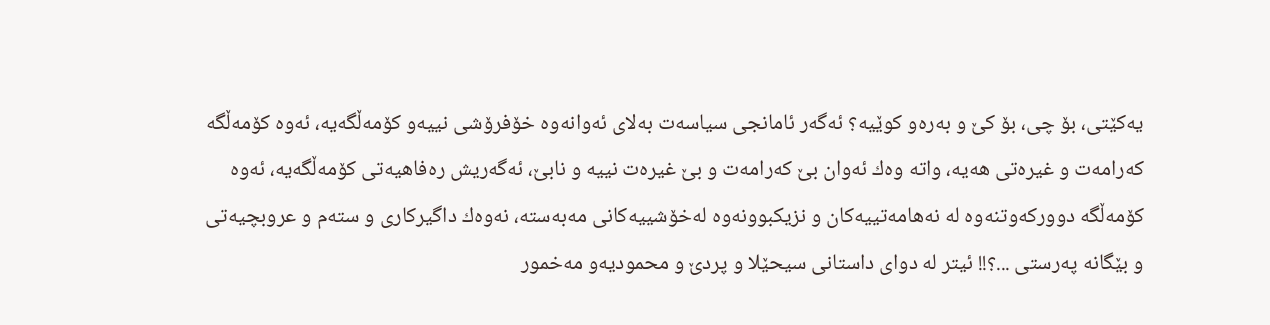یەكێتی، بۆ چی، بۆ كێ‌ و بەرەو كوێیە؟ ئەگەر ئامانجی سیاسەت بەلای ئەوانەوە خۆفرۆشی نییەو كۆمەڵگەیە، ئەوە كۆمەڵگە كەرامەت و غیرەتی هەیە، واتە وەك ئەوان بێ كەرامەت و بێ غیرەت نییە و نابێ، ئەگەریش رەفاهیەتی كۆمەڵگەیە، ئەوە كۆمەڵگە دووركەوتنەوە لە نەهامەتییەكان‌ و نزیكبوونەوە لەخۆشییەكانی مەبەستە، نەوەك داگیركاری و ستەم و عروبچیەتی و بێگانه‌ په‌رستی ...؟!! ئیتر لە دوای داستانی سیحێلا و پردێ و محمودیه‌و مه‌خمور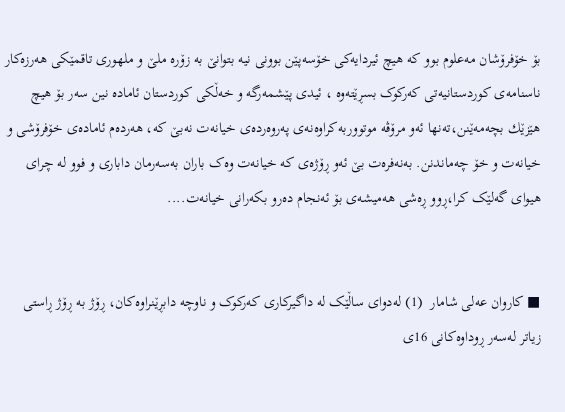بۆ خۆفرۆشان مەعلوم بوو كە هیچ ئیردایەكی خۆسه‌پێن بوونی نیە بتوانێ بە زۆرە ملێ و ملهوری تاقمێكی هەرزەكار ناسنامەی كوردستانیەتی كەركوک بسڕێتەوە ، ئیدی پێشمەرگە و خه‌ڵکی کوردستان ئامادە نین سەر بۆ هیچ هێزێك بچەمەێنن،ته‌نها ئه‌و مرۆڤه‌ موتووربه‌کراوه‌نه‌ی په‌روه‌رده‌ی خیانه‌ت نه‌بێ که‌، هه‌رده‌م ئاماده‌ی خۆفرۆشی و خیانه‌ت و خۆ چه‌ماندنن. به‌نه‌فره‌ت بێ ئه‌و ڕۆژه‌ی که‌ خیانه‌ت وه‌ک باران به‌سه‌رمان داباری و فوو له‌ چرای هیوای گه‌لێک کرا،ڕوو ڕه‌شی هه‌میشه‌ی بۆ ئه‌نجام ده‌رو بکه‌رانی خیانه‌ت....


■ کاروان عه‌لی شامار  (1) له‌دوای ساڵێک له‌ داگیرکاری که‌رکوک و ناوچه‌ دابڕێنراوه‌کان، ڕۆژ به‌ ڕۆژ ڕاستی زیاتر له‌سه‌ر ڕوداوه‌کانی 16ی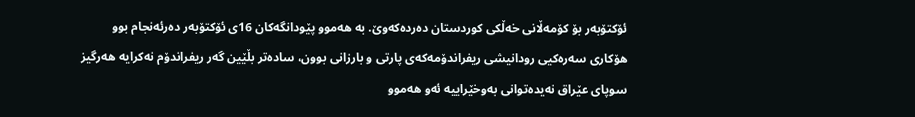ئۆکتۆبه‌ر بۆ کۆمه‌ڵانی خه‌ڵکی کوردستان ده‌رده‌که‌وێ. به‌ هه‌موو پێودانگه‌کان 16ی ئۆکتۆبه‌ر ده‌رئه‌نجام بوو هۆکاری سه‌ره‌کیی رودانیشی ریفراندۆمه‌که‌ی پارتی و بارزانی بوون، ساده‌تر بڵێین گه‌ر ریفراندۆم نه‌کرایه‌ هه‌رگیز سوپای عێراق نه‌یده‌توانی به‌وخێراییه‌ ئه‌و هه‌موو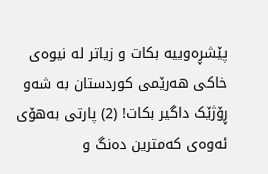پێشڕه‌وییه‌ بکات و زیاتر له‌ نیوه‌ی خاکی هه‌رێمی کوردستان به‌ شه‌و ڕۆژێک داگیر بکات! (2) پارتی به‌هۆی ئه‌وه‌ی که‌مترین ده‌نگ و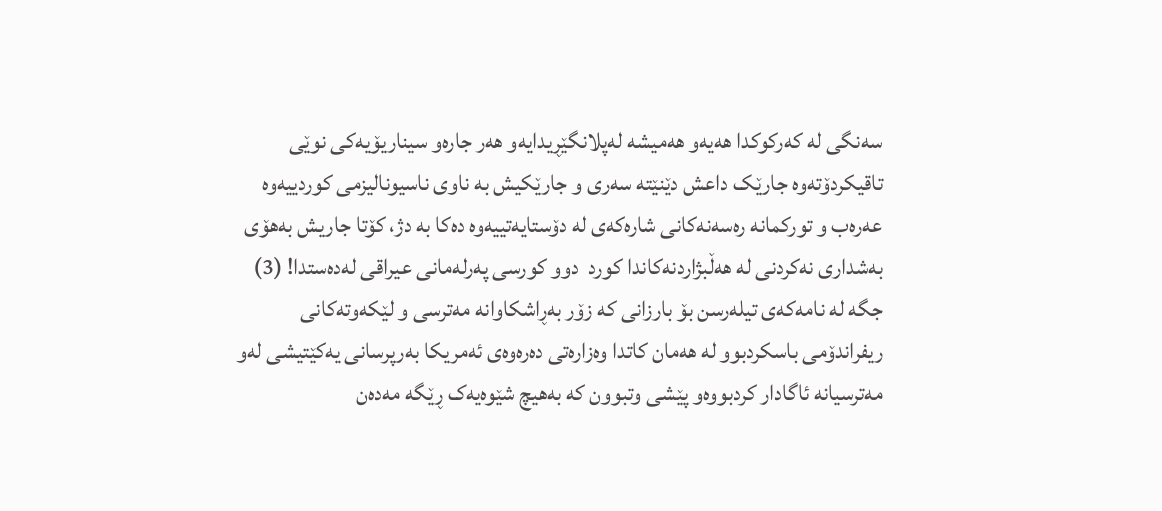سه‌نگی له‌ که‌رکوکدا هه‌یه‌و هه‌میشه‌ له‌پلانگێڕیدایه‌و‌ هه‌ر جاره‌و سیناریۆیه‌کی نوێی تاقیکردۆته‌وه‌ جارێک داعش دێنێتە سەری و جارێکیش به‌ ناوی ناسیونالیزمی کوردییه‌وه‌ عه‌ره‌ب و تورکمانه‌ ره‌سه‌نه‌کانی شاره‌که‌ی له‌ دۆستایه‌تییه‌وه‌ دەکا‌ به‌ دژ، کۆتا جاریش ‌به‌هۆی به‌شداری نه‌کردنی له‌ هه‌ڵبژاردنه‌کاندا کورد ‌ دوو کورسی په‌رله‌مانی عیراقی له‌ده‌ستدا‌! (3) جگه‌ له‌ نامه‌که‌ی تیله‌رسن بۆ بارزانی که‌ زۆر به‌ڕاشکاوانه‌ مه‌ترسی و لێکه‌وته‌کانی ریفراندۆمی باسکردبوو له‌ هه‌مان کاتدا وه‌زاره‌تی ده‌ره‌وه‌ی ئه‌مریکا به‌رپرسانی یه‌کێتیشی له‌و مه‌ترسیانه‌ ئاگادار کردبووه‌و پێشی وتبوون که‌ به‌هیچ شێوه‌یه‌ک ڕێگه‌ مه‌ده‌ن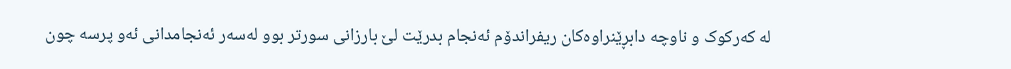له‌ که‌رکوک و ناوچه‌ دابڕێنراوه‌کان ریفراندۆم ئه‌نجام بدرێت لێ بارزانی سورتر بوو له‌سه‌ر ئه‌نجامدانی ئه‌و پرسه‌ چون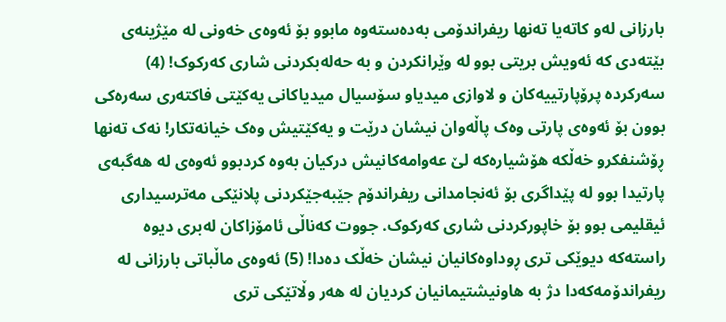بارزانی له‌و کاته‌یا ته‌نها ریفراندۆمی به‌ده‌سته‌وه‌ مابوو بۆ ئه‌وه‌ی خه‌ونی له‌ مێژینه‌ی بێته‌دی که‌ ئه‌ویش بریتی بوو له‌ وێرانکردن و به‌ حه‌له‌بکردنی شاری که‌رکوک! (4) سه‌رکرده‌ پرۆپارتییه‌کان و لاوازی میدیاو سۆسیال میدیاکانی یه‌کێتی فاکته‌ری سه‌ره‌کی بوون بۆ ئه‌وه‌ی پارتی وه‌ک پاڵه‌وان نیشان درێت و یه‌کێتیش وه‌ک خیانه‌تکار! نه‌ک ته‌نها ڕۆشنفکرو خه‌ڵکه‌ هۆشیاره‌که‌ لێ عه‌وامه‌کانیش درکیان به‌وه‌ کردبوو ئه‌وه‌ی له‌ هه‌گبه‌ی پارتیدا بوو لە پێداگری بۆ ئەنجامدانی ریفراندۆم جێبه‌جێکردنی پلانێکی مه‌ترسیداری ئیقلیمی بوو بۆ خاپورکردنی شاری که‌رکوک. جووت که‌ناڵی ئامۆزاکان له‌بری دیوه‌ راسته‌که‌ دیوێکی تری ڕوداوه‌کانیان نیشان خه‌ڵک ده‌دا! (5) ئه‌وه‌ی ماڵباتی بارزانی له‌ ریفراندۆمه‌که‌دا دژ به‌ هاونیشتیمانیان کردیان‌ له‌ هه‌ر وڵاتێکی تری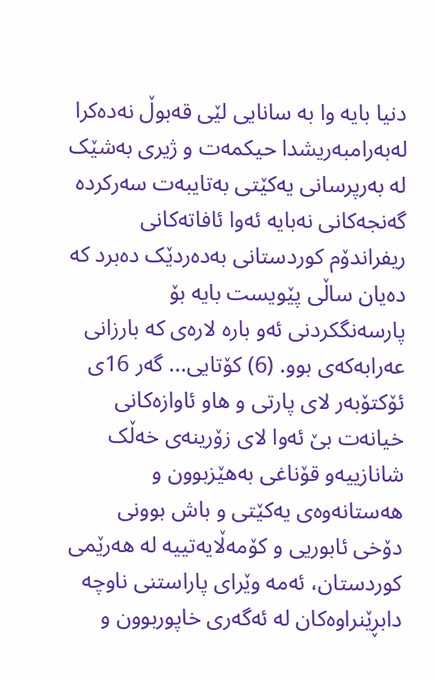دنیا بایه‌ وا به‌ سانایی لێی قەبوڵ نه‌ده‌کرا له‌به‌رامبه‌ریشدا حیکمه‌ت و ژیری به‌شێک له‌ به‌رپرسانی یه‌کێتی به‌تایبه‌ت سه‌رکرده‌ گه‌نجه‌کانی نه‌بایه‌ ئه‌وا ئافاته‌کانی ریفراندۆم کوردستانی به‌ده‌ردێک ده‌برد که‌ ده‌یان ساڵی پێویست بایه‌ بۆ پارسه‌نگکردنی ئه‌و باره‌ لاره‌ی که‌ بارزانی عه‌رابه‌که‌ی بوو. (6) کۆتایی... گه‌ر 16ی ئۆکتۆبه‌ر لای پارتی و هاو ئاوازه‌کانی خیانه‌ت بێ ئه‌وا لای زۆرینه‌ی خه‌ڵک شانازییه‌و قۆناغی به‌هێزبوون و هه‌ستانه‌وه‌ی یه‌کێتی و باش بوونی دۆخی ئابوریی و کۆمه‌ڵایه‌تییە لە هه‌رێمی کوردستان، ئه‌مه‌ وێرای پاراستنی ناوچه‌ دابڕێنراوه‌کان له‌ ئه‌گه‌ری خاپوربوون و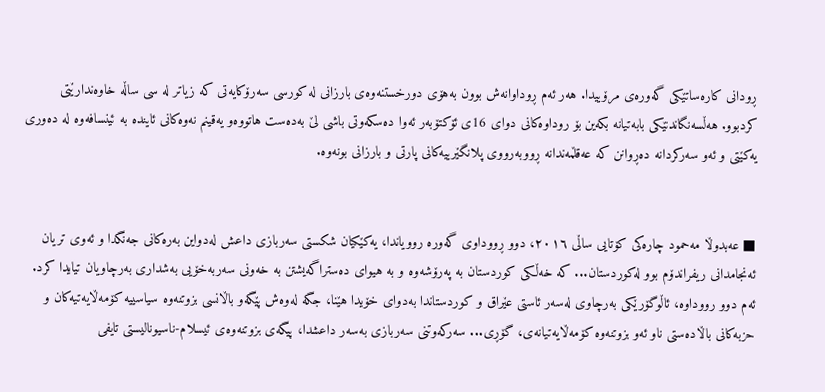ڕودانی کاره‌ساتێکی گه‌وره‌ی مرۆییدا. هه‌ر ئه‌م ڕوداوانه‌ش بوون به‌هۆی دورخستنه‌وه‌ی بارزانی له‌ کورسی سه‌رۆکایه‌تی که‌ زیاتر له‌ سی ساڵه‌ خاوه‌ندارێتی کردبوو. هه‌ڵسه‌نگاندنێکی بابه‌تیانه‌ بکه‌ین بۆ روداوه‌کانی دوای 16ی ئۆکتۆبه‌ر ئه‌وا ده‌سکه‌وتی باشی لێ به‌ده‌ست هاتووه‌و یه‌قینم نه‌وه‌کانی ئاینده‌ به‌ ئینسافه‌وه‌ له‌ ده‌وری یه‌کێتی و ئه‌و سه‌رکردانه‌ ده‌ڕوانن که‌ عه‌قڵمه‌ندانه‌ ڕووبه‌رووی پلانگێرییه‌کانی پارتی و بارزانی بونه‌وه‌.


■ عەبدوڵا مەحمود چارەکی کۆتایی ساڵی ٢٠١٦، دوو ڕووداوی گەورە روویاندا، یەکێکیان شکستی سەربازی داعش لەدواین بەرەکانی جەنگدا و ئەوی تریان ئەنجامدانی ریفراندۆم بوو لەکوردستان... کە خەڵکی کوردستان بە پەرۆشەوە و بە هیوای دەستراگەیشتن بە خەونی سەربەخۆیی بەشداری بەرچاویان تیایدا کرد. ئەم دوو رووداوە، ئاڵوگۆرێکی بەرچاوی لەسەر ئاستی عێراق و کوردستاندا بەدوای خۆیدا هێنا، جگە لەوەش پێگەو باڵانسی بزوتنەوە سیاسییە کۆمەڵایەتیەکان و حزبەکانی باڵادەستی ناو ئەو بزوتنەوە کۆمەڵایەتیانەی، گۆڕی... سەرکەوتنی سەربازی بەسەر داعشدا، پیگەی بزوتنەوەی ئیسلام-ناسیونالیستی تایفی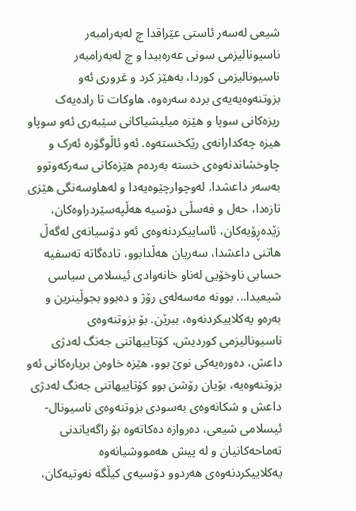شیعی لەسەر ئاستی عێراقدا چ لەبەرامبەر ناسیونالیزمی سونی عەرەبیدا و چ لەبەرامبەر ناسیونالیزمی کوردا، بەهێز کرد و غروری ئەو بزوتنەوەیەیەی بردە سەرەوە، هاوکات تا رادەیەک ریزەکانی سوپا و هێزە میلیشیاکانی سێبەری ئەو سوپاو هیزە چەکدارانەی رێکخستەوە. ئەو ئاڵوگۆرە ئەرک و چاوخشاندنەوەی خستە بەردەم هێزەکانی سەرکەوتوو بەسەر داعشدا. لەوچوارچێوەیەدا و لەهاوسەنگی هێزی تازەدا، حەل و فەسڵی دۆسیە هەڵپەسێردراوەکان، زێدەڕۆیەکان، ئاساییکردنەوەی ئەو دۆسیانەی لەگەڵ هاتنی داعشدا، سەریان هەڵدابوو، تادەگاتە تەسفیە حسابی ناوخۆیی لەناو خانەوادی ئیسلامی سیاسی شیعیدا... بوونە مەسەلەی رۆژ و دەبوو بجوڵینرین و بەرەو یەکلاییکردنەوە، ببرێن. بۆ بزوتنەوەی ناسیونالیزمی کوردیش، کۆتاییهاتنی جەنگ لەدژی داعش، دەورەیەکی نوێ بوو، هێزە خاوەن بریارەکانی ئەو بزوتنەوەیە، بۆیان رۆشن بوو کۆتاییهاتنی جەنگ لەدژی داعش و شکانەوەی بەسودی بزوتنەوەی ناسیونال-ئیسلامی شیعی، دەروازە دەکاتەوە بۆ راگەیاندنی تەماحەکانیان و لە پیش هەمووشیانەوە یەکلاییکردنەوەی هەردوو دۆسیەی کیڵگە نەوتیەکان،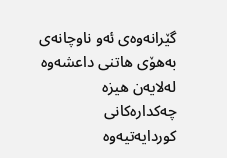گێرانەوەی ئەو ناوچانەی بەهۆی هاتنی داعشەوە لەلایەن هیزە چەکدارەکانی کوردایەتیەوە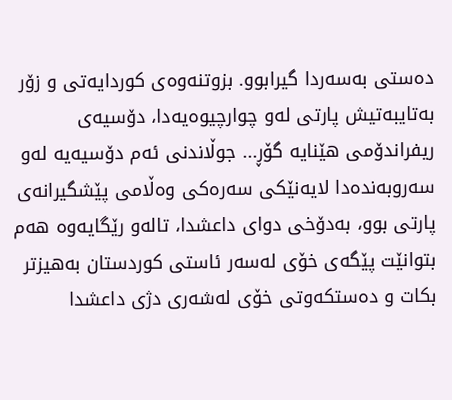دەستی بەسەردا گیرابوو. بزوتنەوەی کوردایەتی و زۆر بەتایبەتیش پارتی لەو چوارچیوەیەدا، دۆسیەی ریفراندۆمی هێنایە گۆڕ... جوڵاندنی ئەم دۆسیەیە لەو سەروبەندەدا لایەنێکی سەرەکی وەڵامی پێشگیرانەی پارتی بوو، بەدۆخی دوای داعشدا، تالەو رێگایەوە هەم بتوانێت پێگەی خۆی لەسەر ئاستی کوردستان بە‌هیزتر بکات و دەستکەوتی خۆی لەشەری دژی داعشدا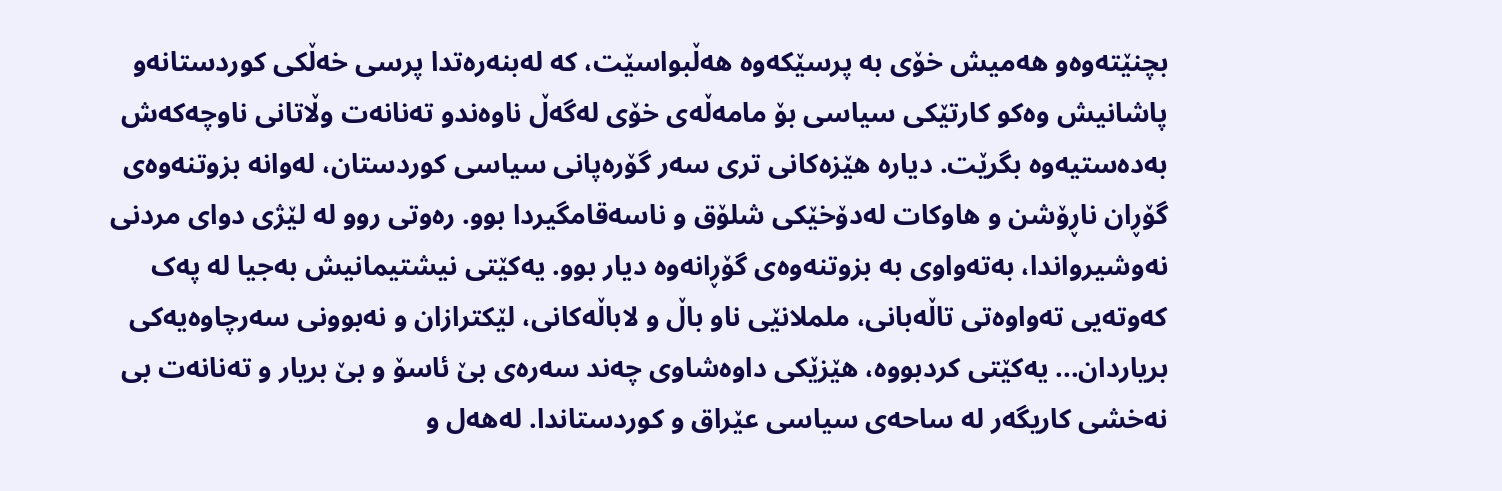بچنێتەوەو هەمیش خۆی بە پرسێکەوە هەڵبواسێت، کە لەبنەرەتدا پرسی خەڵکی کوردستانەو پاشانیش وەکو کارتێکی سیاسی بۆ مامەڵەی خۆی لەگەڵ ناوەندو تەنانەت وڵاتانی ناوچەکەش بەدەستیەوە بگرێت. دیارە هێزەکانی تری سەر گۆرەپانی سیاسی کوردستان، لەوانە بزوتنەوەی گۆڕان ناڕۆشن و هاوکات لەدۆخێکی شلۆق و ناسەقامگیردا بوو. رەوتی روو لە لێژی دوای مردنی نەوشیرواندا، بەتەواوی بە بزوتنەوەی گۆڕانەوە دیار بوو. یەکێتی نیشتیمانیش بەجیا لە پەک کەوتەیی تەواوەتی تاڵەبانی، ململانێی ناو باڵ و لاباڵەکانی، لێکترازان و نەبوونی سەرچاوەیەکی بریاردان... یەکێتی کردبووە، هێزێكی داوەشاوی چەند سەرەی بێ ئاسۆ و بێ بریار و تەنانەت بی نەخشی کاریگەر لە ساحەی سیاسی عێراق و کوردستاندا. لەهەل و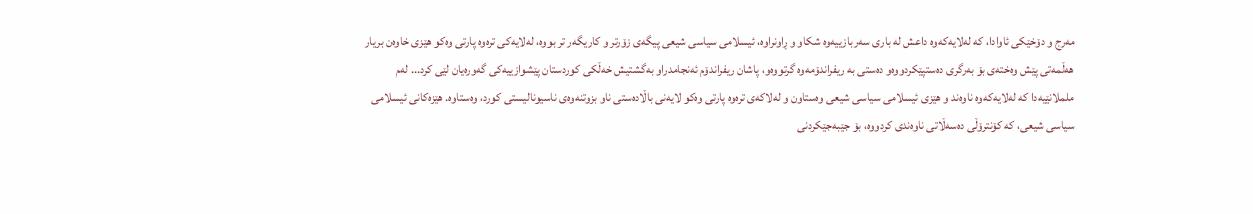مەرج و دۆخێکی ئاوادا، کە لەلایەکەوە داعش لە باری سەربازییەوە شکاو و ڕاونراوە، ئیسلامی سیاسی شیعی پیگەی زۆرتر و کاریگەر تر بووە، لەلایەکی ترەوە پارتی وەکو هێزی خاوەن بریار هەڵمەتی پێش وەختەی بۆ بەرگری دەستپێکردووەو دەستی بە ریفراندۆمەوە گرتووەو، پاشان ریفراندۆم ئەنجامدراو بەگشتیش خەڵکی کوردستان پێشوازییەکی گەورەیان لێی کرد... لەم ململانێیەدا کە لەلایەکەوە ناوەند و هێزی ئیسلامی سیاسی شیعی وەستاون و لەلاکەی ترەوە پارتی وەکو لایەنی باڵادەستی ناو بزوتنەوەی ناسیونالیستی کورد، وەستاوە. هێزەکانی ئیسلامی سیاسی شیعی، کە کۆنترۆڵی دەسەڵاتی ناوەندی کردووە، بۆ جێبەجێکردنی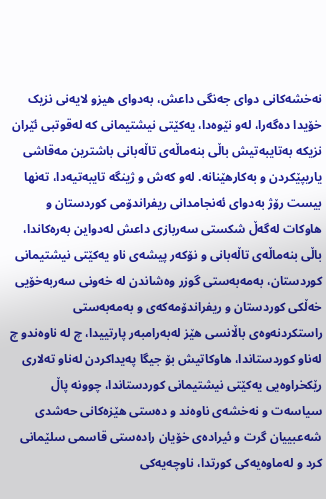نەخشەکانی دوای جەنگی داعش، بەدوای هیزو لایەنی نزیک خۆیدا دەگەرا، لەو نێوەدا، یەکێتی نیشتیمانی کە لەقوتبی ئێران نزیکە بەتایبەتیش باڵی بنەماڵەی تاڵەبانی باشترین مەقاشی یاریپێکردن و بەکارهێنانە. لەو کەش و ژینگە تایبەتیەدا، تەنها بیست رۆژ بەدوای ئەنجامدانی ریفراندۆمی کوردستان و هاوکات لەگەڵ شکستی سەربازی داعش لەدواین بەرەکاندا، باڵی بنەماڵەی تاڵەبانی و نۆکەر پیشەی ناو یەکێتی نیشتیمانی کوردستان، بەمەبەستی گوزر وەشاندن لە خەونی سەربەخۆیی خەڵکی کوردستان و ریفراندۆمەکەی و بەمەبەستی راستکردنەوەی باڵانسی هێز لەبەرامبەر پارتییدا، چ لە ناوەندو چ لەناو کوردستاندا، هاوکاتیش بۆ جیگا پەیداکردن لەناو تەلاری رێکخراوەیی یەکێتی نیشتیمانی کوردستاندا، چوونە پاڵ سیاسەت و نەخشەی ناوەند و دەستی ‌هێزەکانی حەشدی شەعبییان گرت و ئیرادەی خۆیان رادەستی قاسمی سلێمانی کرد و لەماوەیەکی کورتدا، ناوچەیەکی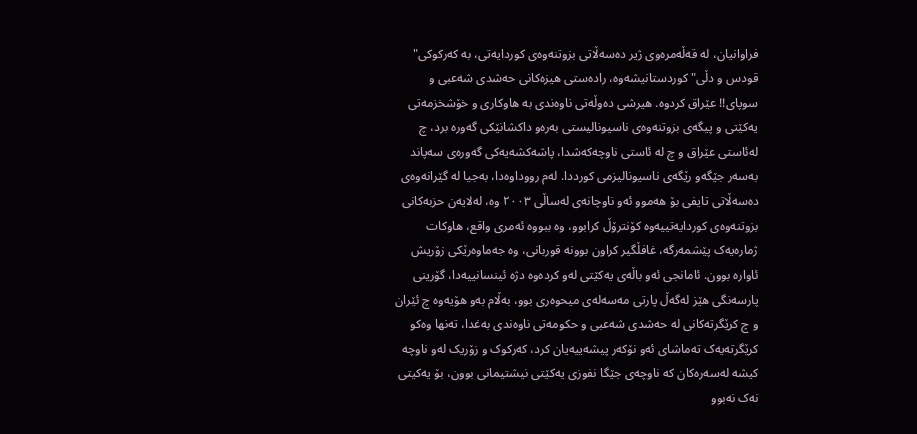فراوانیان، لە قەڵەمرەوی ژیر دەسەڵاتی بزوتنەوەی کوردایەتی، بە کەرکوکی" قودس و دڵی" کوردستانیشەوە، رادەستی هیزەکانی حەشدی شەعبی و سوپای!! عێراق کردوە. هیرشی دەوڵەتی ناوەندی بە هاوکاری و خۆشخزمەتی یەکێتی و پیگەی بزوتنەوەی ناسیونالیستی بەرەو داکشانێکی گەورە برد، چ لەئاستی عێراق و چ لە ئاستی ناوچەکەشدا، پاشەکشەیەکی گەورەی سەپاند بەسەر جێگەو رێگەی ناسیونالیزمی کورددا. لەم رووداوەدا، بەجیا لە گێرانەوەی دەسەڵاتی تایفی بۆ هەموو ئەو ناوچانەی لەساڵی ٢٠٠٣ وە، لەلایەن حزبەکانی بزوتنەوەی کوردایەتییەوە کۆنترۆڵ کرابوو، وە ببووە ئەمری واقع، هاوکات ژمارەیەک پێشمەرگە، غافڵگیر کراون بوونە قوربانی، وە جەماوەرێکی زۆریش ئاوارە بوون. ئامانجی ئەو باڵەی یەکێتی لەو کردەوە دژە ئینسانییەدا، گۆرینی پارسەنگی هێز لەگەڵ پارتی مەسەلەی میحوەری بوو، بەڵام بەو هۆیەوە چ ئێران و چ کرێگرتەکانی لە حەشدی شەعبی و حکومەتی ناوەندی بەغدا، تەنها وەکو کرێگرتەیەک تەماشای ئەو نۆکەر پیشەییەیان کرد، کەرکوک و زۆریک لەو ناوچە کیشە لەسەرەکان کە ناوچەی جێگا نفوزی یەکێتی نیشتیمانی بوون، بۆ یەکیتی نەک نەبوو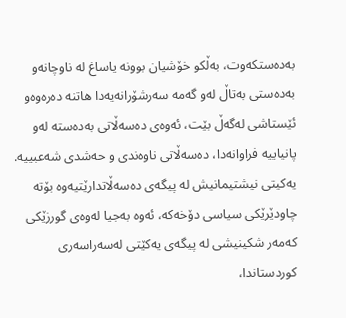بەدەستکەوت، بەڵکو خۆشیان بوونە یاساغ لە ناوچانەو بەدەستی بەتاڵ لەو گەمە سەرشۆرانەیەدا هاتنە دەرەوەو ئێستاشی لەگەڵ بێت، ئەوەی دەسەڵاتی بەدەستە لەو پانیاییە فراوانەدا، دەسەڵاتی ناوەندی و حەشدی شەعبییە. یەکیتی نیشتیمانیش لە پیگەی دەسەڵاتدارێتیەوە بۆتە چاودێرێکی سیاسی دۆخەکە، ئەوە بەجیا لەوەی گورزێکی کەمەر شکینیشی لە پیگەی یەکێتی لەسەراسەری کوردستاندا،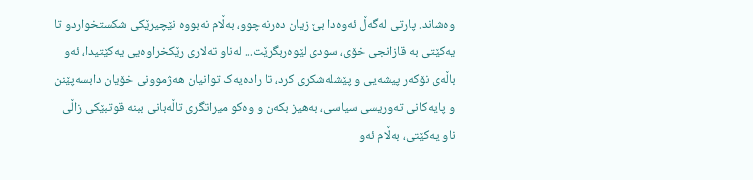وەشاند. پارتی لەگەڵ ئەوەدا بێ زیان دەرنەچوو، بەڵام نەبووە نێچیرێکی شکستخواردو تا یەکێتی بە قازانجی خۆی، سودی لێوەربگرێت... لەناو تەلاری رێکخراوەیی یەکێتیدا، ئەو باڵەی نۆکەر پیشەیی و پێشلەشکری کرد، تا رادەیەک توانیان هەژموونی خۆیان دابسەپێنن و پایەکانی تەوریسی سیاسی، بەهیز بکەن و وەکو میراتگری تاڵەبانی ببنە قوتبێکی زاڵی ناو یەکێتی، بەڵام ئەو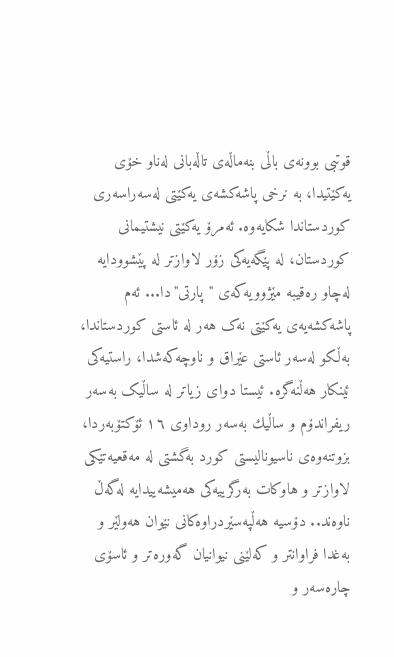قوتبی بوونەی باڵی بنەماڵەی تاڵەبانی لەناو خۆی یەکێتیدا، بە نرخی پاشەکشەی یەکێتی لەسەراسەری کوردستاندا شکایەوە. ئەمرۆ یەکێتی نیشتیمانی کوردستان، لە پێگەیەکی زۆر لاوازتر لە پێشوودایە لەچاو رەقیبە مێژوویەکەی "پارتی"دا... ئەم پاشەکشەیەی یەکێتی نەک هەر لە ئاستی کوردستاندا، بەڵکو لەسەر ئاستی عێراق و ناوچەکەشدا، راستیەکی ئینکار هەڵنەگرە. ئیستا دوای زیاتر لە ساڵیک بەسەر ریفراندۆم و ساڵیك بەسەر روداوی ١٦ ئۆکتۆبەردا، بزوتنەوەی ناسیونالیستی کورد بەگشتی لە مەقعیەتێکی لاوازتر و هاوکات بەرگرییەکی هەمیشەییدایە لەگەڵ ناوەند.. دۆسیە هەڵپەسێردراوەکانی نێوان هەولێر و بەغدا فراوانتر و کەلێنی نیوانیان گەورەتر و ئاسۆی چارەسەر و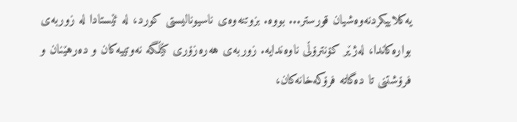یەکلاییکردنەوەشیان قورستر... بووە. بزوتنەوەی ناسیونالیستی کورد، لە ئێستادا لە زوربەی بوارەکاندا، لەژێر کۆنترۆڵی ناوەندایە. زوربەی هەرەزۆری کێڵگە نەوتییەکان و دەرهێنان و فرۆشتنی تا دەگاتە فرۆکەخانەکان،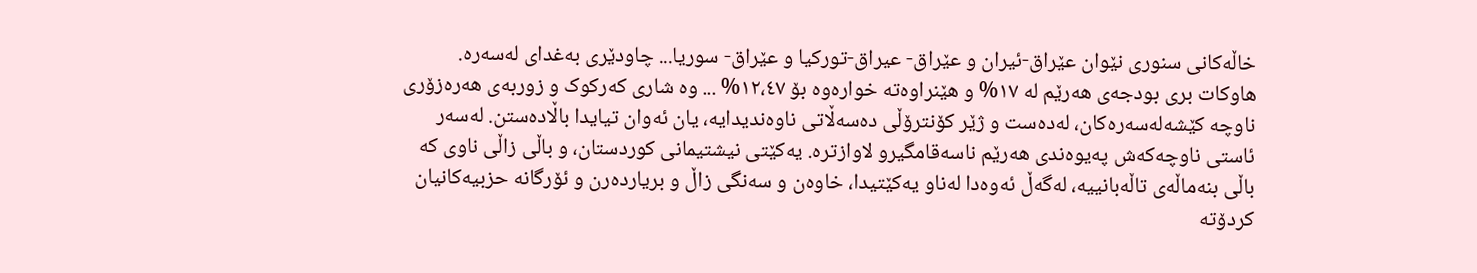خاڵەکانی سنوری نێوان عێراق-ئیران و عێراق- عیراق-تورکیا و عێراق- سوریا... چاودێری بەغدای لەسەرە. هاوکات بری بودجەی هەرێم لە ١٧% و هێنراوەتە خوارەوە بۆ ١٢،٤٧% ... وە شاری کەرکوک و زوربەی هەرەزۆری ناوچە کێشەلەسەرەکان، لەدەست و ژێر کۆنترۆڵی دەسەڵاتی ناوەندیدایە، یان ئەوان تیایدا باڵادەستن. لەسەر ئاستی ناوچەکەش پەیوەندی هەرێم ناسەقامگیرو لاوازترە. یەکێتی نیشتیمانی کوردستان، و باڵی زاڵی ناوی کە باڵی بنەماڵەی تاڵەبانییە، لەگەڵ ئەوەدا لەناو یەکێتیدا، خاوەن و سەنگی زاڵ و بریاردەرن و ئۆرگانە حزبیەکانیان کردۆتە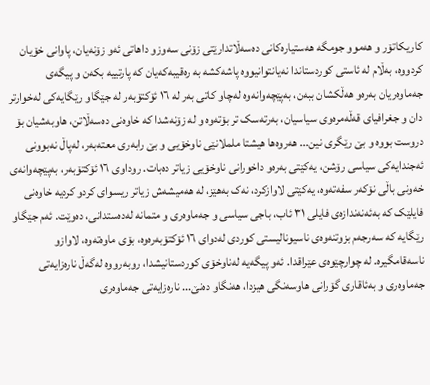کاریکاتۆر و هەموو جومگە هەستیارەکانی دەسەڵاتدارێتی زۆنی سەوزو داهاتی ئەو زۆنەیان، پاوانی خۆیان کردووە، بەڵام لە ئاستی کوردستاندا نەیانتوانیووە پاشەکشە بە رەقیبەکەیان کە پارتییە بکەن و پیگەی جەماوەریان بەرەو هەڵکشان ببەن، بەپێچەوانەوە لەچاو کاتی بەر لە ١٦ ئۆکتۆبەر لە جێگاو رێگایەکی لەخوارتر دان و جغرافیای قەڵەمرەوی سیاسیان، بەرتەسک تر بۆتەوە و لە زۆنەشدا کە خاوەنی دەسەڵاتن، هاوبەشیان بۆ دروست بووە و بێ رێگری نین... هەروەها هیشتا ململانێی ناوخۆیی و بێ رابەری معتەبەر، لەپاڵ نەبوونی ئەجندایەکی سیاسی رۆشن، یەکێتی بەرەو داخورانی ناوخۆیی زیاتر دەبات. روداوی ١٦ ئۆکتۆبەر، بەپێچەوانەی خەونی باڵی نۆکەر سفەتەوە، یەکێتی لاوازکرد، نەک بەهێز، لە هەمیشەش زیاتر ریسوای کردو کردیە خاوەنی فایلێک کە بەئەنەندازەی فایلی ٣١ ئاب، باجی سیاسی و جەماوەری و متمانە لەدەستدانی، دەوێت. ئەم جێگاو رێگایە کە سەرجەم بزوتنەوەی ناسیونالیستی کوردی لەدوای ١٦ ئۆکتۆبەرەوە، بۆی ماوەتەوە، لاوازو ناسەقامگیرە. لە چوارچێوەی عێراقدا. ئەو پیگەیە لەناوخۆی کوردستانیشدا، روبەرووە لەگەڵ نارەزایەتی جەماوەری و بەئاقاری گۆرانی هاوسەنگی هیزدا، هەنگاو دەنێ... نارەزایەتی جەماوەری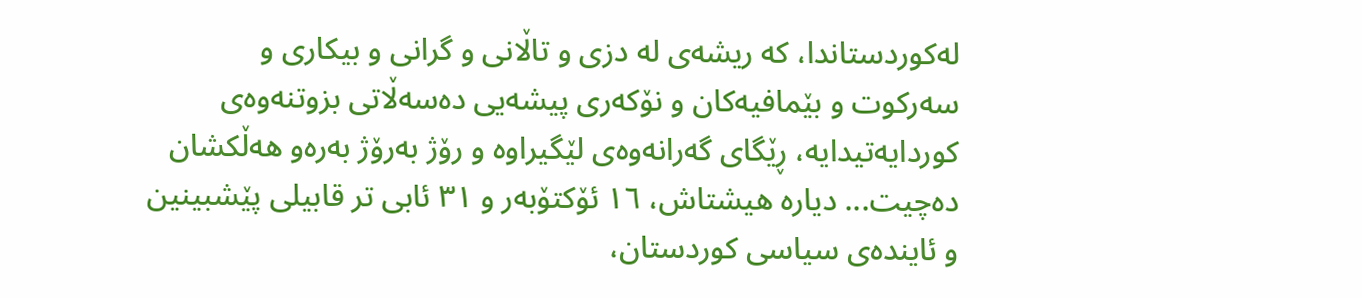لەکوردستاندا، کە ریشەی لە دزی و تاڵانی و گرانی و بیکاری و سەرکوت و بێمافیەکان و نۆکەری پیشەیی دەسەڵاتی بزوتنەوەی کوردایەتیدایە، ڕێگای گەرانەوەی لێگیراوە و رۆژ بەرۆژ بەرەو هەڵکشان دەچیت... دیارە هیشتاش، ١٦ ئۆکتۆبەر و ٣١ ئابی تر قابیلی پێشبینین و ئایندەی سیاسی کوردستان،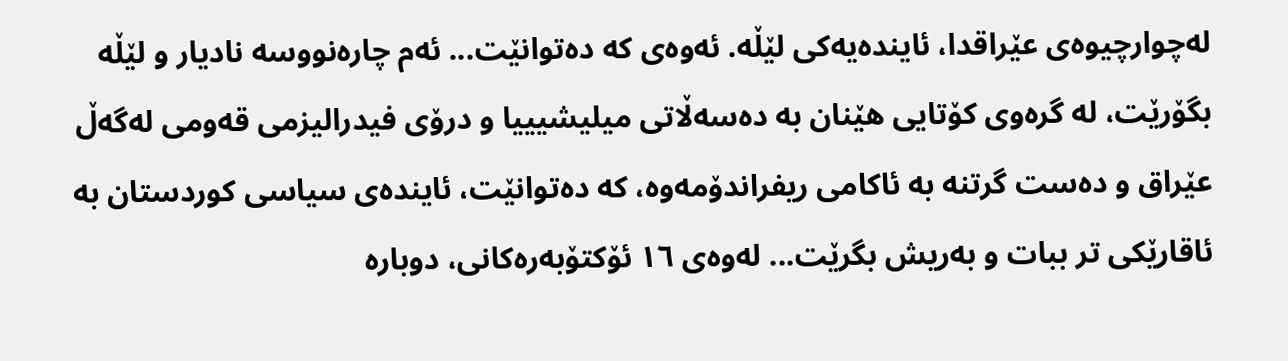لەچوارچیوەی عێراقدا، ئایندەیەکی لێڵە. ئەوەی کە دەتوانێت... ئەم چارەنووسە نادیار و لێڵە بگۆرێت، لە گرەوی کۆتایی هێنان بە دەسەڵاتی میلیشیییا و درۆی فیدرالیزمی قەومی لەگەڵ عێراق و دەست گرتنە بە ئاکامی ریفراندۆمەوە، کە دەتوانێت، ئایندەی سیاسی کوردستان بە ئاقارێکی تر ببات و بەریش بگرێت... لەوەی ١٦ ئۆکتۆبەرەکانی، دوبارە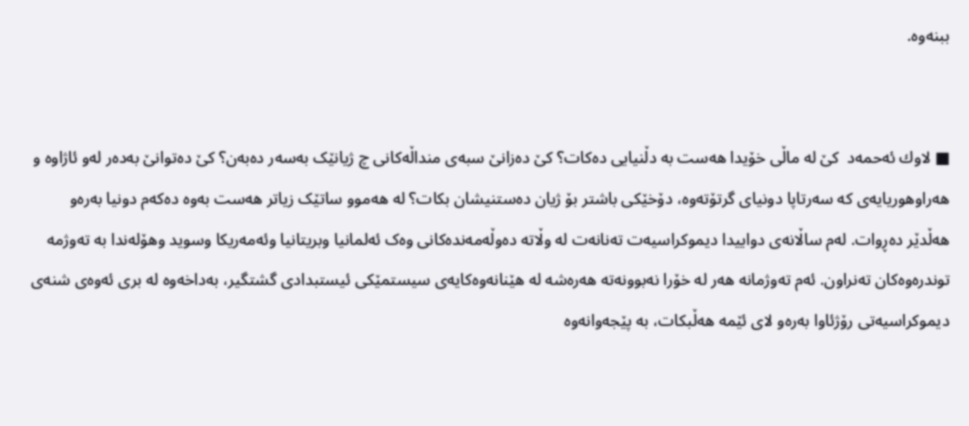ببنەوە.


■ لاوك ئەحمەد  کێ لە ماڵی خۆیدا هەست بە دڵنیایی دەکات؟ کێ دەزانێ سبەی منداڵەکانی چ ژیانێک بەسەر دەبەن؟ کێ دەتوانێ بەدەر لەو ئاژاوە و هەراوهوریایەی کە سەرتاپا دونیای گرتۆتەوە، دۆخێکی باشتر بۆ ژیان دەستنیشان بکات؟ لە هەموو ساتێک زیاتر هەست بەوە دەکەم دونیا بەرەو هەڵدێر دەڕوات. لەم ساڵانەی دواییدا دیموکراسیەت تەنانەت لە وڵاتە دەوڵەمەندەکانی وەک ئەلمانیا وبریتانیا وئەمەریکا وسوید وهۆلەندا بە تەوژمە توندرەوەکان تەنراون. ئەم تەوژمانە هەر لە خۆرا نەبوونەتە هەرەشە لە هێنانەوەکایەی سیستمێکی ئیستبدادی گشتگیر، بەداخەوە لە بری ئەوەی شنەی دیموکراسیەتی رۆژئاوا بەرەو لای ئێمە هەڵبکات، بە پێجەوانەوە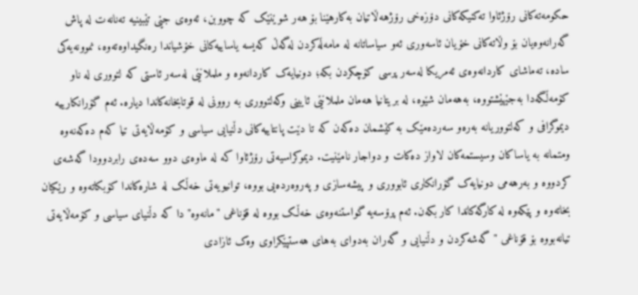حکومەتەکانی رۆژئاوا تەکنیکەکانی دۆزەخی رۆژهەڵاتیان بەکارهێنا بۆ هەر شوێنێک کە چووبن، ئەوەی جێی تێبینیە تەنانەت لە پاش گەرانەوەیان بۆ وڵاتەکانی خۆیان ئاسەوری ئەو سیاساتانە لە مامەڵەکردن لەگەڵ کەیسە یاساییەکانی خۆشیاندا رەنگیداوەتەوە، نموونەیەکی سادە، تەماشای کاردانەوەی ئەمریکا لەسەر پرسی کۆچکردن بکە؛ دونیایەک کاردانەوە و ململانێی لەسەر ئاستی کە لتووری لە ناو کۆمەڵگەدا بەجێهێشتووە، بەهەمان شێوە، لە بریتانیا هەمان ململانێی ئایینی وکەلتووری بە روونی لە قوتابخانەکاندا دیارە. ئەم گۆرانکارییە دیموگرافی و کەلتووریانە بەرەو سەردەمێک بە کێشمان دەکەن کە تا دێت پانتاییەکانی دڵنیایی سیاسی و کۆمەڵایەتی تیا کەم دەکەنەوە ومتمانە بە یاساکان وسیستمەکان لاواز دەکات و دواجار نامێنیت. دیموکراسیەتی رۆژئاوا کە لە ماوەی دوو سەدەی رابردوودا گەشەی کردووە و بەرهەمی دونیایەک گۆرانکاری ئابووری و پیشەسازی و پەروەردەیی بووە، توانیویەتی خەڵک لە شارەکاندا کۆبکاتەوە و رێکیان بخاتەوە و پێکەوە لە کارگەکاندا کار بکەن. ئەم پرۆسەیە گواستنەوەی خەڵک بووە لە قۆناغی "مانەوە"دا کە دڵنیای سیاسی و کۆمەڵایەتی تیانەبووە بۆ قۆناغی "گەشەکردن و دڵنیایی و گەران بەدوای بەهای هەستپێکراوی وەک ئازادی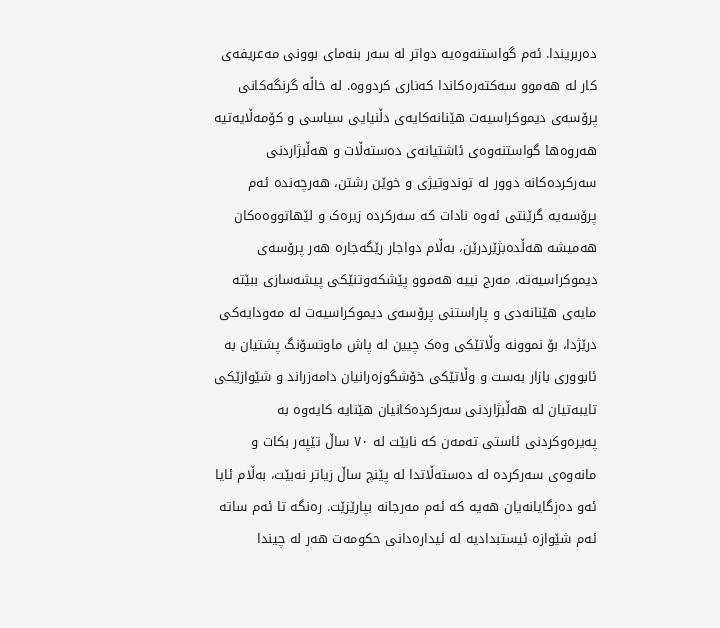دەربریندا. ئەم گواستنەوەیە دواتر لە سەر بنەمای بوونی مەعریفەی کار لە هەموو سەکتەرەکاندا کەناری کردووە. لە خاڵە گرنگەکانی پرۆسەی دیموکراسیەت هێنانەکایەی دڵنیایی سیاسی و کۆمەڵایەتیە هەروەها گواستنەوەی ئاشتیانەی دەستەڵات و هەڵبژاردنی سەرکردەکانە دوور لە توندوتیژی و خوێن رشتن، هەرچەندە ئەم پرۆسەیە گرێنتی ئەوە نادات کە سەرکردە زیرەک و لێهاتووەەکان هەمیشە هەڵدەبژێردرێن، بەڵام دواجار رێگەجارە هەر پرۆسەی دیموکراسیەتە. مەرج نییە هەموو پێشکەوتنێکی پیشەسازی ببێتە مایەی هێنانەدی و پاراستنی پرۆسەی دیموکراسیەت لە مەودایەکی درێژدا، بۆ نموونە وڵاتێکی وەک چیین لە پاش ماوتسۆنگ پشتیان بە ئابووری بازار بەست و وڵاتێکی خۆشگوزەرانیان دامەزراند و شێوازێکی تایبەتیان لە هەڵبژاردنی سەرکردەکانیان هێنایە کایەوە بە پەیرەوکردنی ئاستی تەمەن کە نابێت لە ٧٠ ساڵ تێپەر بکات و مانەوەی سەرکردە لە دەستەڵاتدا لە پێنچ ساڵ زیاتر نەبێت، بەڵام ئایا ئەو دەزگایانەیان هەیە کە ئەم مەرجانە بپارێزێت. رەنگە تا ئەم ساتە ئەم شێوازە ئیستبدادیە لە ئیدارەدانی حکومەت هەر لە چیندا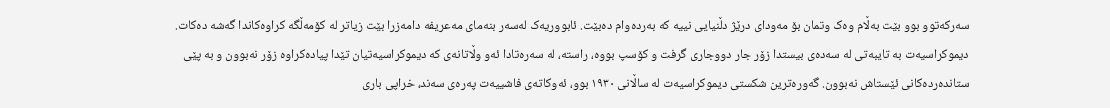سەرکەتوو بوو بێت بەڵام وەک وتمان بۆ مەودای درێژ دڵنیایی نییە کە بەردەوام دەبێت. ئابووریەک لەسەر بنەمای مەعریفە دامەزرا بێت زیاتر لە کۆمەڵگە کراوەکاندا گەشە دەکات. دیموکراسیەت بە تایبەتی لە سەدەی بیستدا زۆر جار دووجاری گرفت و کۆسپ بووە، راستە، لە سەرەتادا ئەو وڵاتانەی کە دیموکراسیەتیان تێدا پیادەکراوە زۆر نەبوون و بە پێی ستاندەردەکانی ئێستاش نەبوون. گەورەترین شکستی دیموکراسیەت لە ساڵانی ١٩٣٠ بوو، ئەوکاتەی فاشییەت پەرەی سەند، خراپی باری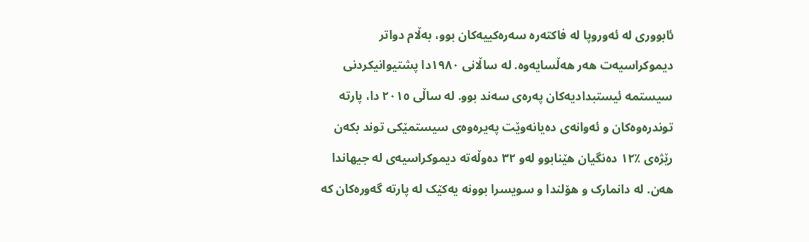ئابووری لە ئەوروپا لە فاکتەرە سەرەکییەکان بوو، بەڵام دواتر دیموکراسیەت هەر هەڵسایەوە. لە ساڵانی ١٩٨٠دا پشتیوانیکردنی سیستمە ئیستبدادیەکان پەرەی سەند بوو. لە ساڵی ٢٠١٥ دا، پارتە توندرەوەکان و ئەوانەی دەیانەوێت پەیرەوەی سیستمێکی توند بکەن رێژەی ٪١٢ دەنگیان هێنابوو لەو ٣٢ دەوڵەتە دیموکراسیەی لە جیهاندا هەن. لە دانمارک و هۆلندا و سویسرا بوونە یەکێک لە پارتە گەورەکان کە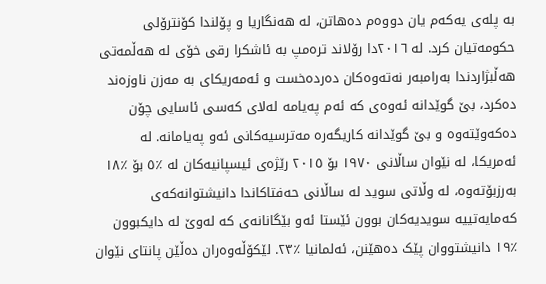بە پلەی یەکەم یان دووەم دەهاتن، لە هەنگاریا و پۆلندا کۆنترۆلی حکومەتیان کرد. لە ٢٠١٦دا رۆلاند ترەمپ بە ئاشکرا رقی خۆی لە هەڵمەتی هەڵبژاردندا بەرامبەر نەتەوەکان دەردەخست و ئەمەریکای بە مەزن ناوزەند دەکرد، بێ گوێدانە ئەوەی کە ئەم پەیامە لەلای کەسی ئاسایی چۆن دەکەوێتەوە و بێ گوێدانە کاریگەرە مەترسیەکانی ئەو پەیامانە. لە ئەمریکا، لە نێوان ساڵانی ١٩٧٠ بۆ ٢٠١٥ رێژەی ئیسپانیەکان لە ٪٥ بۆ ٪١٨ بەرزبۆتەوە، لە وڵاتی سوید لە ساڵانی حەفتاکاندا دانیشتوانەکەی کەمایەتییە سویدیەکان بوون ئێستا ئەو بێگانانەی کە لەوێ لە دایکبوون ٪١٩ دانیشتووان پێک دەهێنن، ئەلمانیا ٪٢٣. لێکۆڵەوەران دەڵێن پانتای نێوان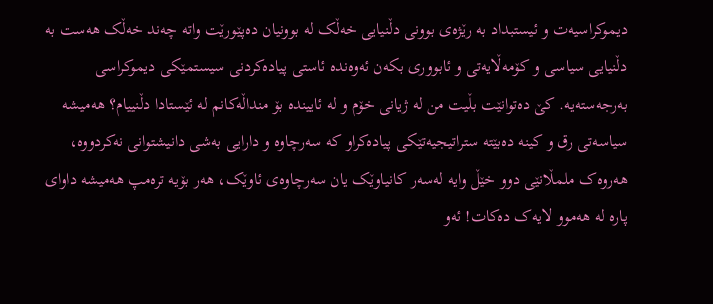دیموکراسیەت و ئیستبداد بە رێژەی بوونی دڵنیایی خەڵک لە بوونیان دەپێورێت واتە چەند خەڵک هەست بە دڵنیایی سیاسی و کۆمەڵایەتی و ئابووری بکەن ئەوەندە ئاستی پیادەکردنی سیستمێکی دیموکراسی بەرجەستەیە. کێ دەتوانێت بڵیت من لە ژیانی خۆم و لە ئاییندە بۆ منداڵەکانم لە ئێستادا دڵنییام؟ هەمیشە سیاسەتی رق و کینە دەبێتە ستراتیجیەتێکی پیادەکراو کە سەرچاوە و دارایی بەشی دانیشتوانی نەکردووە، هەروەک ملمڵانێی دوو خێڵ وایە لەسەر کانیاوێک یان سەرچاوەی ئاوێک، هەر بۆیە ترەمپ هەمیشە داوای پارە لە هەموو لایەک دەکات! ئەو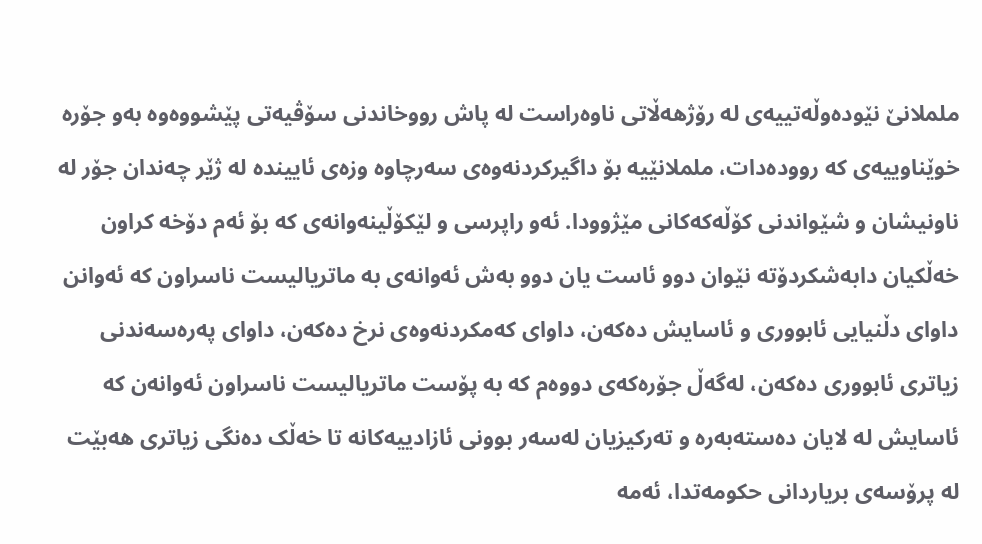ململانێ نێودەوڵەتییەی لە رۆژهەڵاتی ناوەراست لە پاش رووخاندنی سۆڤیەتی پێشووەوە بەو جۆرە خوێناوییەی کە روودەدات، ململانێیە بۆ داگیرکردنەوەی سەرچاوە وزەی ئاییندە لە ژێر چەندان جۆر لە ناونیشان و شێواندنی کۆڵەکەکانی مێژوودا. ئەو راپرسی و لێکۆڵینەوانەی کە بۆ ئەم دۆخە کراون خەڵکیان دابەشکردۆتە نێوان دوو ئاست یان دوو بەش ئەوانەی بە ماتریالیست ناسراون کە ئەوانن داوای دڵنیایی ئابووری و ئاسایش دەکەن، داوای کەمکردنەوەی نرخ دەکەن، داوای پەرەسەندنی زیاتری ئابووری دەکەن، لەگەڵ جۆرەکەی دووەم کە بە پۆست ماتریالیست ناسراون ئەوانەن کە ئاسایش لە لایان دەستەبەرە و تەرکیزیان لەسەر بوونی ئازادییەکانە تا خەڵک دەنگی زیاتری هەبێت لە پرۆسەی بریاردانی حکومەتدا، ئەمە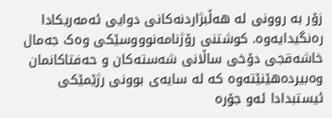زۆر بە روونی لە هەڵبژاردنەکانی دوایی ئەمەریکادا رەنگیدایەوە. کوشتنی رۆژنامەنوووسێکی وەک جەمال خاشەقجی دۆخی ساڵانی شەستەکان و حەفتاکانمان وەبیردەهێنێتەوە کە لە سایەی بوونی رژێمێکی ئیستبدادا ئەو جۆرە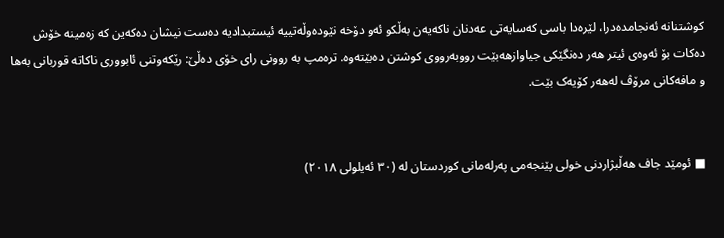کوشتنانە ئەنجامدەدرا، لێرەدا باسی کەسایەتی عەدنان ناکەیەن بەڵکو ئەو دۆخە نێودەوڵەتییە ئیستبدادیە دەست نیشان دەکەین کە زەمینە خۆش دەکات بۆ ئەوەی ئیتر هەر دەنگێکی جیاوازهەبێت رووبەرووی کوشتن دەبێتەوە. ترەمپ بە روونی رای خۆی دەڵێ: رێکەوتنی ئابووری ناکاتە قوربانی بەها و مافەکانی مرۆڤ لەهەر کۆیەک بێت.


■ ئومێد جاف هەڵبژاردنی خولی پێنجەمی پەرلەمانی کوردستان لە (٣٠ ئەیلولی ٢٠١٨)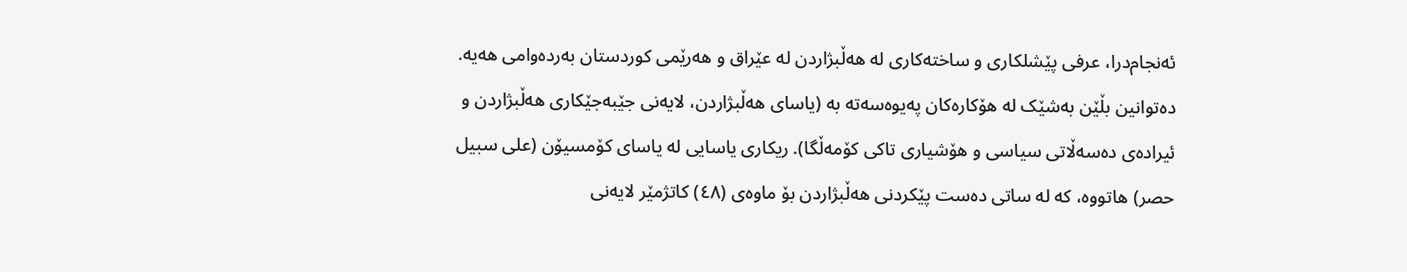ئەنجام‌درا، عرفی پێشلکاری و ساختەکاری لە هەڵبژاردن لە عێراق و هەرێمی کوردستان بەردەوامی هەیە. دەتوانین بڵێن بەشێک لە هۆکارەکان پەیوەسەتە بە (یاسای هەڵبژاردن، لایەنی جێبەجێکاری هەڵبژاردن و ئیرادەی دەسەڵاتی سیاسی و هۆشیاری تاکی کۆمەڵگا). ریکاری یاسایی لە یاسای کۆمسیۆن (علی سبیل حصر) هاتووە، کە لە ساتی دەست پێکردنی هەڵبژاردن بۆ ماوەی (٤٨) کاتژمێر لایەنی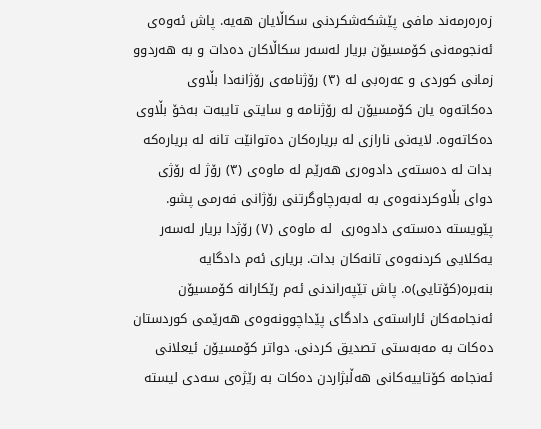زەرەرمەند مافی پێشکەشکردنی سکاڵایان هەیە. پاش ئەوەی ئەنجومەنی کۆمسیۆن بریار لەسەر سکاڵاکان دەدات و بە هەردوو زمانی کوردی و عەرەبی لە (٣) رۆژنامەی رۆژانەدا بڵاوی دەکاتەوە یان کۆمسیۆن لە رۆژنامە و سایتی تایبەت بەخۆ بڵاوی دەکاتەوە. لایەنی نارازی لە بریارەکان دەتوانێت تانە لە بریارەکە بدات لە دەستەی دادوەری هەرێم لە ماوەی (٣) رۆژ لە رۆژی دوای بڵاوکردنەوەی بە لەبەرچاوگرتنی رۆژانی فەرمی پشو. پێویستە دەستەی دادوەری  لە ماوەی (٧) رۆژدا بریار لەسەر یەکلایی کردنەوەی تانەکان بدات. بریاری ئەم دادگایە بنەبرە(کۆتایی)ە. پاش تێپەراندنی ئەم رێکارانە کۆمسیۆن ئەنجامەکان ئاراستەی دادگای پێداچوونەوەی هەرێمی کوردستان دەکات بە مەبەستی تصدیق کردنی. دواتر کۆمسیۆن ئیعلانی ئەنجامە کۆتاییەکانی هەڵبژاردن دەکات بە رێژەی سەدی لیستە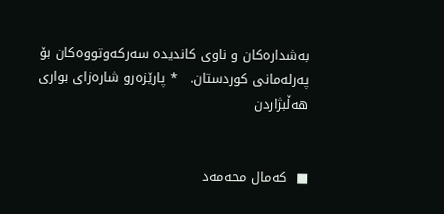بەشدارەکان و ناوی کاندیدە سەرکەوتووەکان بۆ پەرلەمانی کوردستان.   * پارێزەرو شارەزای بواری هەڵبژاردن


■  كەمال محەمەد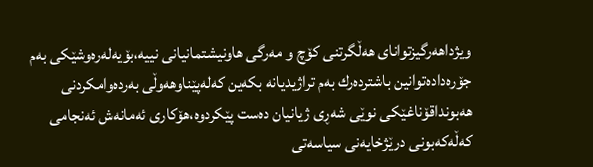ویژداهەرگیزتوانای هەڵگرتنی كۆچ و مەرگی هاونیشتمانیانی نییە،بۆیەلەرەوشێكی بەم جۆرەدادەتوانین باشتردەرك بەم تراژیدیانە بكەین كەلەپێناوهەوڵی بەردەوامكردنی هەبونداقۆناغێكی نوێی شەڕی ژیانیان دەست پێكردوە،هۆكاری ئەمانەش ئەنجامی كەڵەكەبونی درێژخایەنی سیاسەتی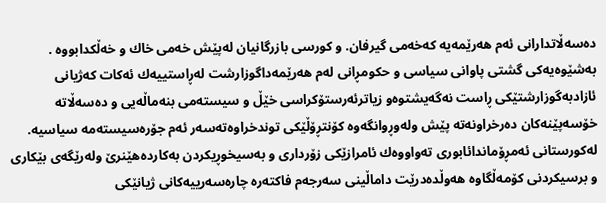دەسەڵاتدارانی ئەم هەرێمەیە كەخەمی گیرفان. و كورسی بازرگانیان لەپێش خەمی خاك و خەڵكدابووە . بەشێوەیەكی گشتی پاوانی سیاسی و حكومڕانی لەم هەرێمەداگوزارشت لەڕاستییەك ئەكات كەژیانی ئازادبەگوزارشتێكی ڕاست نەگەیشتوەو زیاترئەرستۆكراسی خێڵ و سیستەمی بنەماڵەیی و دەسەڵاتە خۆسەپێنەكان دەرخراونەتە پێش ولەوڕوانگەوە كۆنتڕۆڵێكی توندخراوەتەسەر ئەم جۆرەسیستەمە سیاسیە. لەكورستانی ئەمڕۆماندائابوری تەواووەك ئامرازێكی زۆرداری و بەسیخوڕیكردن بەكاردەهێنرێ ولەرێگەی بێكاری و برسیكردنی كۆمەڵگاوە هەوڵدەدرێت داماڵینی سەرجەم فاكتەرە چارەسەرییەكانی ژیانێكی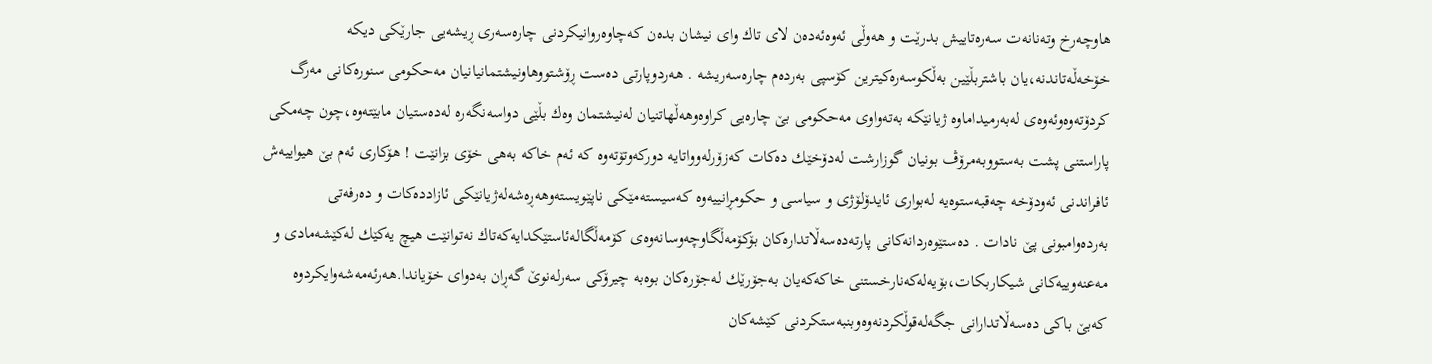هاوچەرخ وتەنانەت سەرەتاییش بدرێت و هەوڵی ئەوەئەدەن لای تاك وای نیشان بدەن كەچاوەروانیكردنی چارەسەری ڕیشەیی جارێكی دیكە خۆخەڵەتاندنە،یان باشتربڵێین بەڵكوسەرەكیترین كۆسپی بەردەم چارەسەریشە . هەردوپارتی دەست ڕۆشتووهاونیشتمانیانیان مەحكومی سنورەكانی مەرگ كردۆتەوەوئەوەی لەبەرمیداماوە ژیانێكە بەتەواوی مەحكومی بێ چارەیی كراوەوهەڵهاتنیان لەنیشتمان وەك بڵێی دواسەنگەرە لەدەستیان مابێتەوە،چون چەمكی پاراستنی پشت بەستووبەمرۆڤ بونیان گوزارشت لەدۆخێك دەكات كەزۆرلەوواتایە دوركەوتۆتەوە كە ئەم خاكە بەهی خۆی بزانێت ! هۆكاری ئەم بێ هیواییەش ئافراندنی ئەودۆخە چەقبەستوەیە لەبواری ئایدۆلۆژی و سیاسی و حكومڕانییەوە كەسیستەمێكی ناپێویستەوهەڕەشەلەژیانێكی ئازاددەكات و دەرفەتی بەردەوامبونی پێ نادات . دەستێوەردانەكانی پارتەدەسەڵاتدارەكان بۆكۆمەڵگاوچەوسانەوەی كۆمەڵگالەئاستێكدایەكەتاك نەتوانێت هیچ یەكێك لەكێشەمادی و مەعنەوییەكانی شیكاربكات،بۆیەلەكەنارخستنی خاكەكەیان بەجۆرێك لەجۆرەكان بوەبە چیرۆكی سەرلەنوێ گەڕان بەدوای خۆیاندا.هەرئەمەشەوایكردوە كەبێ باكی دەسەڵاتدارانی جگەلەقوڵكردنەوەوبنبەستكردنی كێشەكان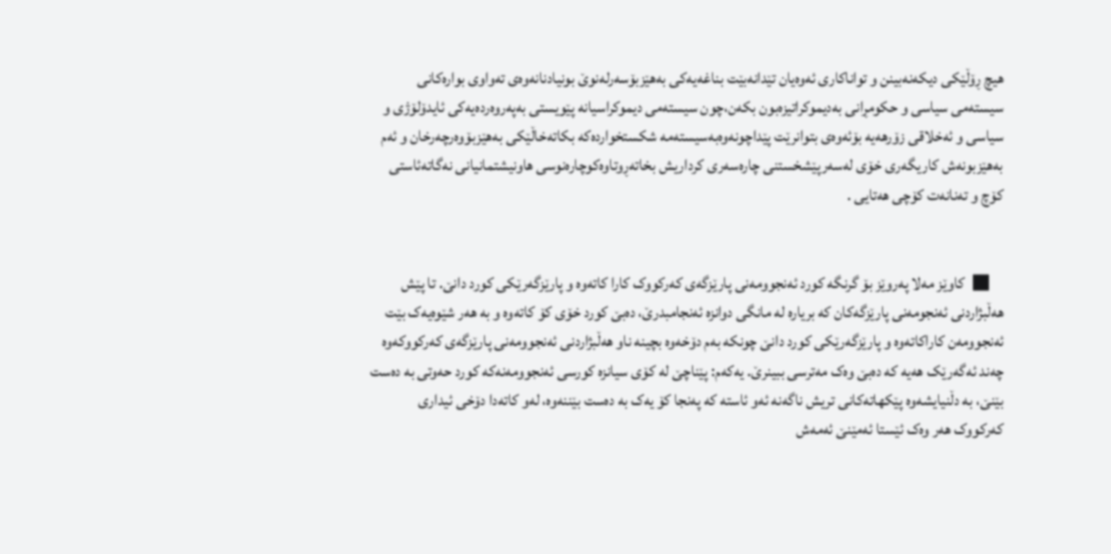هیچ ڕۆڵێكی دیكەنەبینن و تواناكاری ئەوەیان تێدانەبێت بناغەیەكی بەهێزبۆسەرلەنوێ بونیادنانەوەی تەواوی بوارەكانی سیستەمی سیاسی و حكومڕانی بەدیموكراتیزەبون بكەن،چون سیستەمی دیموكراسیانە پێویستی بەپەروەردەیەكی ئایدۆلۆژی و سیاسی و ئەخلاقی زۆرهەیە بۆئەوەی بتوانرێت پێداچونەوەبەسیستەمە شكستخواردەكە بكاتەخاڵێكی بەهێزبۆوەرچەرخان و ئەم بەهێزبونەش كاریگەری خۆی لەسەرپێشخستنی چارەسەری كرداریش بخاتەڕوتاوەكوچارەنوسی هاونیشتمانیانی نەگاتەئاستی كۆچ و تەنانەت كۆچی هەتایی .


    ■  کاوێز مەلا پەروێز بۆ گرنگە کورد ئەنجوومەنی پارێزگەی کەرکووک کارا کاتەوە و پارێزگەرێکی کورد دانێ. تا پێش هەڵبژاردنی ئەنجومەنی پارێزگەکان کە بریارە لە مانگی دوانزە ئەنجامبدرێ، دەبێ کورد خۆی کۆ کاتەوە و بە هەر شێوەیەک بێت ئەنجوومەن کاراکاتەوە و پارێزگەرێکی کورد دانێ چونکە بەم دۆخەوە بچینە ناو هەڵبژاردنی ئەنجوومەنی پارێزگەی کەرکووکەوە چەند ئەگەرێک هەیە کە دەبێ وەک مەترسی ببینرێ. یەکەم: پێناچێ لە کۆی سیانزە کورسی ئەنجوومەنەکە کورد حەوتی بە دەست بێنێ، بە دڵنیایشەوە پێکهاتەکانی تریش ناگەنە ئەو ئاستە کە پەنجا کۆ یەک بە دەست بێننەوە، لەو کاتەدا دۆخی ئیداری کەرکووک هەر وەک ئێستا ئەمێنێ ئەمەش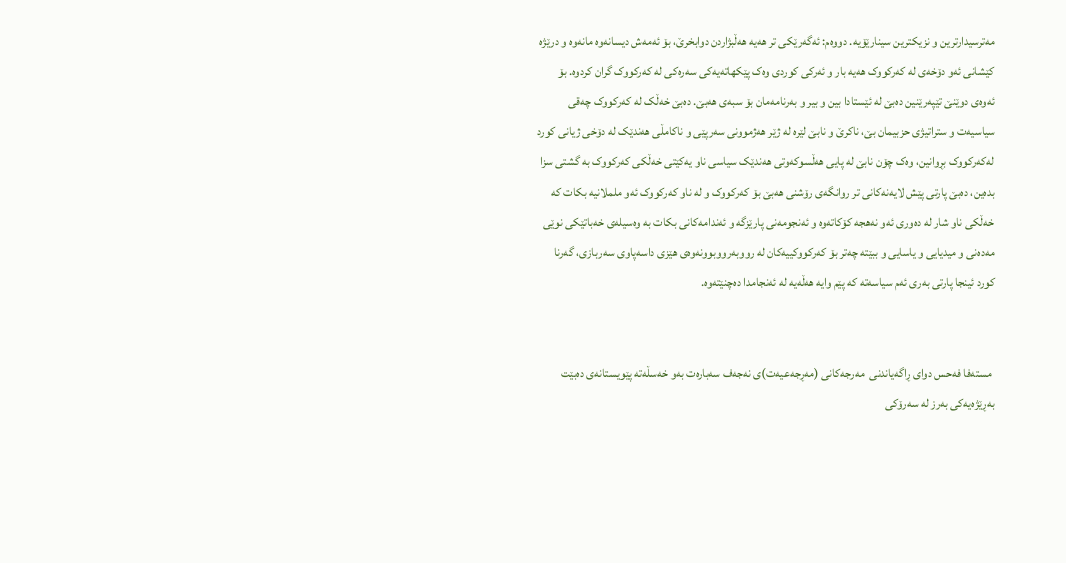مەترسیدارترین و نزیکترین سینارێۆیە. دووەم: ئەگەرێکی تر هەیە هەڵبژاردن دوابخرێ، بۆ ئەمەش دیسانەوە مانەوە و درێژە کێشانی ئەو دۆخەی لە کەرکووک هەیە بار و ئەرکی کوردی وەک پێکهاتەیەکی سەرەکی لە کەرکووک گران کردوە. بۆ ئەوەی دوێنێ تێپەرێنین دەبێ لە ئێستادا بین و بیر و بەرنامەمان بۆ سبەی هەبێ. دەبێ خەڵک لە کەرکووک چەقی سیاسیەت و ستراتیژی حزبیمان بێ، ناکرێ و نابێ لێرە لە ژێر هەژموونی سەرپێی و ناکامڵی هەندێک لە دۆخی ژیانی کورد لەکەرکووک بڕوانین، وەک چۆن نابێ لە پایی هەڵسوکەوتی هەندێک سیاسی ناو یەکێتی خەڵکی کەرکووک بە گشتی سزا بدەین، دەبێ پارتی پێش لایەنەکانی تر روانگەی رۆشنی هەبێ بۆ کەرکووک و لە ناو کەرکووک ئەو ململانیە بکات کە خەڵکی ناو شار لە دەوری ئەو نەهجە کۆکاتەوە و ئەنجومەنی پارێزگە و ئەندامەکانی بکات بە وەسیلەی خەباتێکی نوێی مەدەنی و میدیایی و یاسایی و ببێتە چەتر بۆ کەرکووکییەکان لە رووبەرووبوونەوەی هێزی داسەپاوی سەربازی، گەرنا کورد ئینجا پارتی بەری ئەم سیاسەتە کە پێم وایە هەڵەیە لە ئەنجامدا دەچنێتەوە.


 مسته‌فا فه‌حس دوای ڕاگه‌یاندنی  مه‌رجه‌كانی (مه‌ڕجه‌عیه‌ت)ی نه‌جه‌ف سه‌باره‌ت به‌و خه‌سڵه‌ته‌ پێویستانه‌ی‌ ده‌بێت به‌ڕێژه‌یه‌كی به‌رز له‌ سه‌رۆكی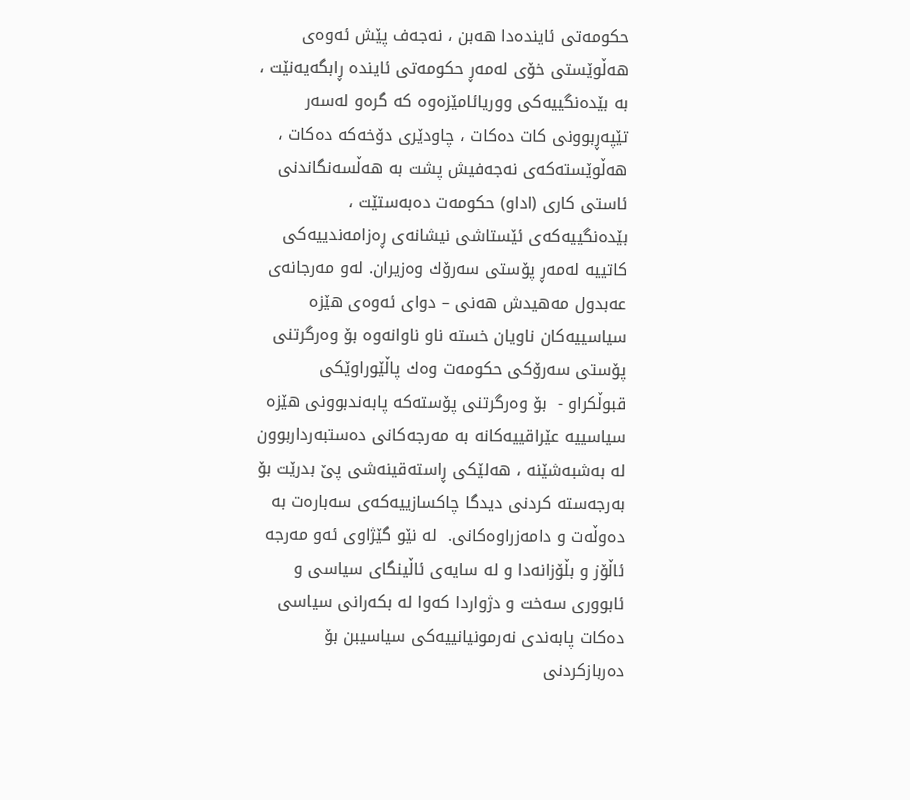حكومه‌تی ئاینده‌دا هه‌بن ، نه‌جه‌ف پێش ئه‌وه‌ی هه‌ڵوێستی خۆی له‌مه‌ڕ حكومه‌تی ئاینده‌ ڕابگه‌یه‌نێت ، به‌ بێده‌نگییه‌كی ووریائامێزه‌وه‌ كه‌ گره‌و له‌سه‌ر تێپه‌ڕبوونی كات ده‌كات ، چاودێری دۆخه‌كه‌ ده‌كات ، هه‌ڵوێسته‌كه‌ی نه‌جه‌فیش پشت به‌ هه‌ڵسه‌نگاندنی ئاستی كاری (ادا‌و) حكومه‌ت ده‌به‌ستێت ، بێده‌نگییه‌كه‌ی ئێستاشی نیشانه‌ی ڕه‌زامه‌ندییه‌كی كاتییه‌ له‌مه‌ڕ پۆستی سه‌رۆك وه‌زیران. له‌و مه‌رجانه‌ی عه‌بدول مه‌هیدش هه‌نی – دوای ئه‌وه‌ی هێزه‌ سیاسییه‌كان ناویان خسته‌ ناو ناوانه‌وه‌ بۆ وه‌رگرتنی پۆستی سه‌رۆكی حكومه‌ت وه‌ك پاڵێوراوێكی قبوڵكراو -  بۆ وه‌رگرتنی پۆسته‌كه‌ پابه‌ندبوونی هێزه‌‌ سیاسییه‌ عێراقییه‌كانه‌ به‌ مه‌رجه‌كانی ده‌ستبه‌رداربوون له‌ به‌شبه‌شێنه‌‌ ، هه‌لێكی ڕاسته‌قینه‌شی پێ بدرێت بۆ به‌رجه‌سته كردنی دیدگا چاكسازییه‌كه‌ی سه‌باره‌ت به‌ ده‌وڵه‌ت و دامه‌زراوه‌كانی.  له‌ نێو گێژاوی ئه‌و مه‌رجه‌ ئاڵۆز و بڵۆزانه‌دا و له‌ سایه‌ی ئاڵینگای سیاسی و ئابووری سه‌خت و دژواردا كه‌وا له‌ بكه‌رانی سیاسی ده‌كات پابه‌ندی نه‌رمونیانییه‌كی سیاسیبن بۆ ده‌ربازكردنی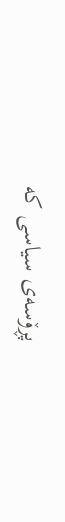پڕۆسه‌ی سیاسی كه‌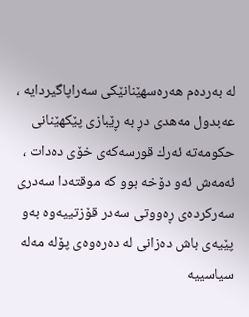له‌ به‌رده‌م هه‌ره‌سهێنانێكی سه‌راپاگیردایه‌ ، عه‌بدول مه‌هدی دڕ به‌ ڕێبازی پێكهێنانی حكومه‌ته‌ ئه‌رك قورسه‌كه‌ی خۆی ده‌دات ، ئه‌مه‌ش ئه‌و دۆخه‌ بوو كه‌ موقته‌دا سه‌دری سه‌ركرده‌ی ڕه‌ووتی سه‌در قۆزتییه‌وه‌ به‌و پێیه‌ی باش ده‌زانی له‌ ده‌ره‌وه‌ی پۆله‌ مه‌له‌ سیاسییه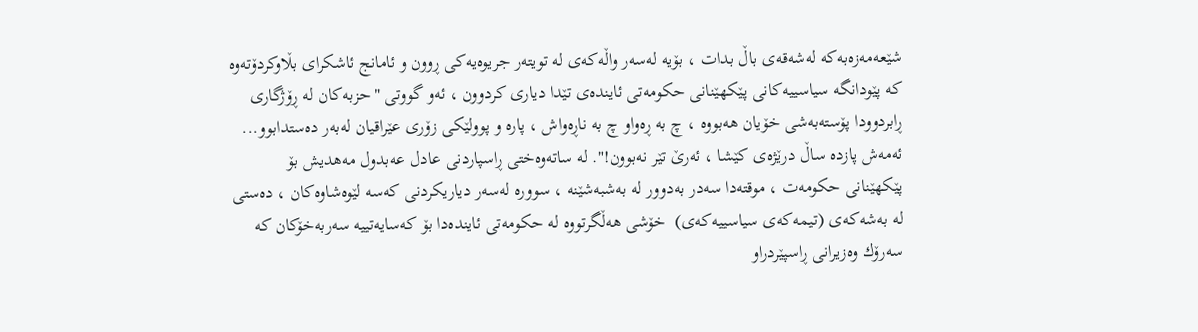شێعه‌مه‌زه‌به‌كه‌ له‌شه‌قه‌ی باڵ بدات ، بۆیه‌ له‌سه‌ر واڵه‌كه‌ی له‌ تویته‌ر جریوه‌یه‌كی ڕوون و ئامانج ئاشكرای بڵاوكردۆته‌وه‌ كه‌ پێودانگه سیاسییه‌كانی پێكهێنانی حكومه‌تی ئاینده‌ی تێدا دیاری كردوون ، ئه‌و گووتی "حزبه‌كان له‌ ڕۆژگاری ڕابردوودا پۆسته‌به‌شی خۆیان هه‌بووه‌ ، چ به‌ ڕه‌واو چ به‌ ناڕه‌واش ، پاره‌ و پوولێكی زۆری عێراقیان له‌به‌ر ده‌ستدابوو... ئه‌مه‌ش پازده‌ ساڵ درێژه‌ی كێشا ، ئه‌رێ تێر نه‌بوون!". له‌ ساته‌وه‌ختی ڕاسپاردنی عادل عه‌بدول مه‌هدیش‌ بۆ پێكهێنانی حكومه‌ت ، موقته‌دا سه‌در به‌دوور له‌ به‌شبه‌شێنه‌ ، سووره‌ له‌سه‌ر دیاریكردنی كه‌سه‌ لێوه‌شاوه‌كان ، ده‌ستی له‌ به‌شه‌كه‌ی (تیمه‌كه‌ی سیاسییه‌كه‌ی)  خۆشی هه‌ڵگرتووه‌ له‌ حكومه‌تی ئاینده‌دا بۆ كه‌سایه‌تییه‌ سه‌ربه‌خۆكان كه‌ سه‌رۆك وه‌زیرانی ڕاسپێردراو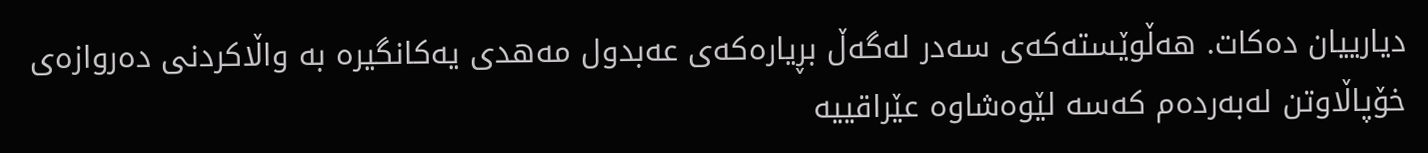دیارییان ده‌كات. هه‌ڵوێسته‌كه‌ی سه‌در له‌گه‌ڵ بڕیاره‌كه‌ی عه‌بدول مه‌هدی یه‌كانگیره‌ به‌ واڵاكردنی ده‌روازه‌ی خۆپاڵاوتن له‌به‌رده‌م كه‌سه‌ لێوه‌شاوه‌ عێراقییه‌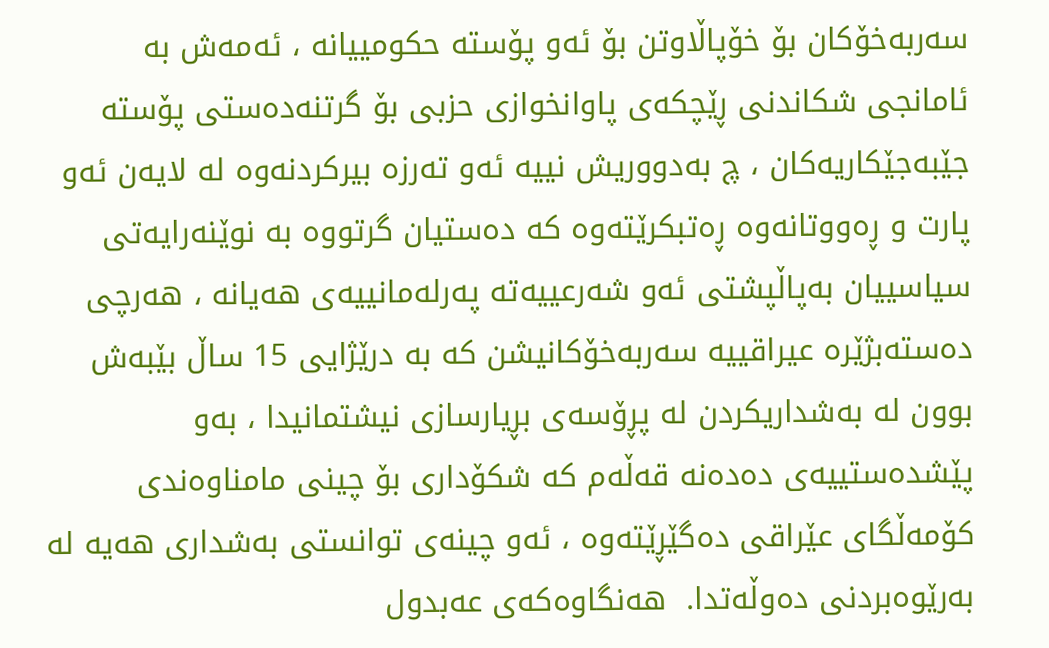سه‌ربه‌خۆكان بۆ خۆپاڵاوتن بۆ ئه‌و پۆسته‌ حكومییانه‌ ، ئه‌مه‌ش به‌ ئامانجی شكاندنی ڕێچكه‌ی پاوانخوازی حزبی بۆ گرتنه‌ده‌ستی پۆسته‌ جێبه‌جێكاریه‌كان ، چ به‌دووریش نییه‌ ئه‌و ته‌رزه‌ بیركردنه‌وه‌ له‌ لایه‌ن ئه‌و پارت و ڕه‌ووتانه‌وه‌ ڕه‌تبكرێته‌وه‌ كه‌ ده‌ستیان گرتووه‌ به‌ نوێنه‌رایه‌تی سیاسییان به‌پاڵپشتی ئه‌و شه‌رعییه‌ته‌ په‌رله‌مانییه‌ی هه‌یانه‌ ، هه‌رچی ده‌سته‌بژێره‌ عیراقییه‌ سه‌ربه‌خۆكانیشن كه‌ به‌ درێژایی 15 ساڵ بێبه‌ش بوون له‌ به‌شداریكردن له‌ پڕۆسه‌ی بڕیارسازی نیشتمانیدا ، به‌و پێشده‌ستییه‌ی ده‌ده‌نه‌ قه‌ڵه‌م كه‌ شكۆداری بۆ چینی مامناوه‌ندی كۆمه‌ڵگای عێراقی ده‌گێڕێته‌وه‌ ، ئه‌و چینه‌ی توانستی به‌شداری هه‌یه‌ له‌ به‌رێوه‌بردنی ده‌وڵه‌تدا.  هه‌نگاوه‌كه‌ی عه‌بدول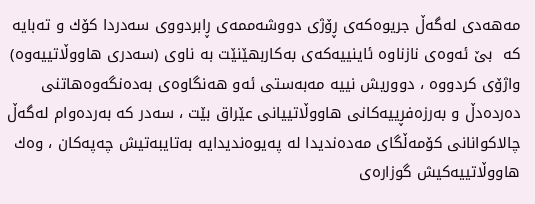مه‌هه‌دی له‌گه‌ڵ جریوه‌كه‌ی ڕۆژی دووشه‌ممه‌ی ڕابردووی سه‌دردا كۆك و ته‌بایه‌ كه‌  بێ ئه‌وه‌ی نازناوه‌ ئاینییه‌كه‌ی به‌كاربهێنێت به‌ ناوی (سه‌دری هاووڵاتییه‌وه‌) واژۆی كردووه‌ ، دووریش نییه‌ مه‌به‌ستی ئه‌و هه‌نگاوه‌ی به‌ده‌نگه‌وه‌هاتنی ده‌رده‌دڵ و به‌رزه‌فڕییه‌كانی هاووڵاتییانی عێراق بێت ، سه‌در كه‌ به‌رده‌وام له‌گه‌ڵ چالاكوانانی كۆمه‌ڵگای مه‌ده‌ندیدا له‌ په‌یوه‌ندیدایه‌ به‌تایبه‌تیش چه‌په‌كان ، وه‌ك هاووڵاتییه‌كیش گوزاره‌ی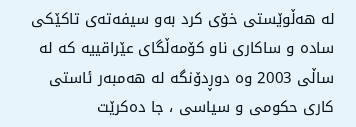له‌ هه‌ڵوێستی خۆی كرد به‌و سیفه‌ته‌ی تاكێكی ساده‌ و ساكاری ناو كۆمه‌ڵگای عێراقییه‌ كه‌ له‌ ساڵی 2003 وه‌ دوڕدۆنگه‌ له‌ هه‌مبه‌ر ئاستی كاری حكومی و سیاسی ، جا ده‌كرێت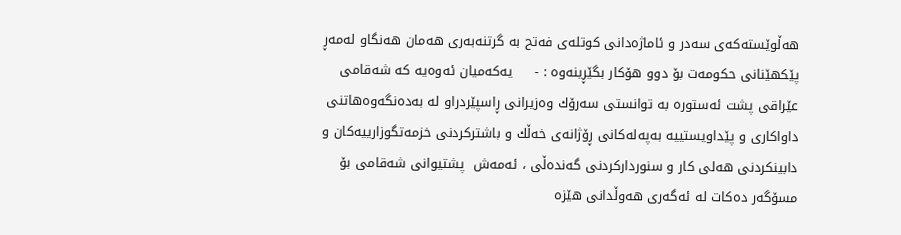هه‌ڵوێسته‌كه‌ی سه‌در و ئاماژه‌دانی كوتله‌ی فه‌تح به‌ گرتنه‌به‌ری هه‌مان هه‌نگاو له‌مه‌ڕ پێكهێنانی حكومه‌ت ‌بۆ دوو هۆكار بگێڕینه‌وه‌ : -     یه‌كه‌میان ئه‌وه‌یه‌ كه‌ شه‌قامی عێراقی پشت ئه‌ستوره‌ به‌ توانستی سه‌رۆك وه‌زیرانی ڕاسپێردراو له‌ به‌ده‌نگه‌وه‌هاتنی داواكاری و پێداویستییه‌ به‌په‌له‌كانی ڕۆژانه‌ی خه‌ڵك و باشتركردنی خزمه‌تگوزارییه‌كان و دابینكردنی هه‌لی كار و سنورداركردنی گه‌نده‌ڵی ، ئه‌مه‌ش  پشتیوانی شه‌قامی بۆ مسۆگه‌ر ده‌كات له‌ ئه‌گه‌ری هه‌وڵدانی هێزه‌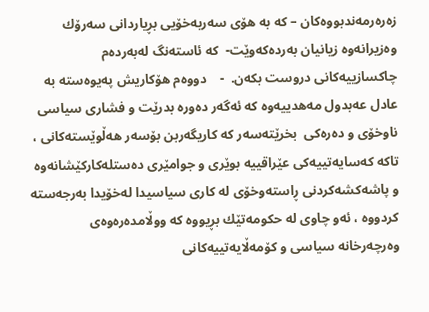زه‌ره‌رمه‌ندبووه‌كان – كه‌ به‌ هۆی سه‌ربه‌خۆیی بڕیاردانی سه‌رۆك وه‌زیرانه‌وه‌ زیانیان به‌رده‌كه‌وێت‌-  كه‌ ئاسته‌نگ له‌به‌رده‌م چاكسازییه‌كانی دروست بكه‌ن.  -    دووه‌م هۆكاریش په‌یوه‌سته‌ به‌ عادل عه‌بدول مه‌هدییه‌وه‌ كه‌ ئه‌گه‌ر ده‌وره‌ بدرێت و فشاری سیاسی ناوخۆی و ده‌ره‌كی  بخرێته‌سه‌ر كه‌ كاریگه‌ربن بۆسه‌ر هه‌ڵوێسته‌كانی ، تاكه‌ كه‌سایه‌تییه‌كی عێراقییه‌ بوێری و جوامێری ده‌ستله‌كاركێشانه‌وه‌ و پاشه‌كشه‌كردنی ڕاسته‌وخۆ‌ی له‌ كاری سیاسیدا له‌خۆیدا به‌رجه‌سته‌ كردووه‌ ، ئه‌و چاوی له‌ حكومه‌تێك بڕیووه‌ كه‌ ووڵامده‌ره‌وه‌ی وه‌رچه‌رخانه‌ سیاسی و كۆمه‌ڵایه‌تییه‌كانی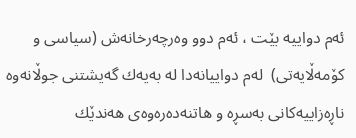ئه‌م دواییه‌ بێت ، ئه‌م دوو وه‌رچه‌رخانه‌ش (سیاسی و كۆمه‌ڵایه‌تی)  له‌م دواییانه‌دا له‌ به‌یه‌ك گه‌یشتنی جوڵانه‌وه‌ ناڕه‌زاییه‌كانی به‌سڕه‌ و هاتنه‌ده‌ره‌وه‌ی هه‌ندێك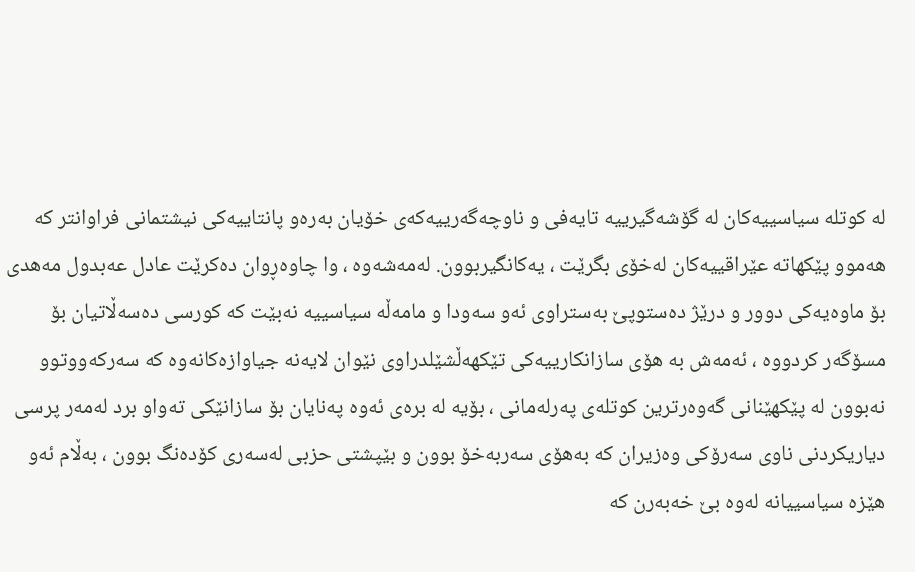له‌ كوتله‌‌ سیاسییه‌كان له‌ گۆشه‌گیرییه‌ تایه‌فی و ناوچه‌گه‌رییه‌كه‌ی خۆیان به‌ره‌و پانتاییه‌كی نیشتمانی فراوانتر كه‌ هه‌موو پێكهاته‌ عێراقییه‌كان له‌خۆی بگرێت ، یه‌كانگیربوون. له‌مه‌شه‌وه‌ ، وا چاوه‌ڕوان ده‌كرێت عادل عه‌بدول مه‌هدی بۆ ماوه‌یه‌كی دوور و درێژ ده‌ستوپێ به‌ستراوی ئه‌و سه‌ودا و مامه‌ڵه‌ سیاسییه‌ نه‌بێت كه‌ كورسی ده‌سه‌ڵاتیان بۆ مسۆگه‌ر كردووه‌ ، ئه‌مه‌ش به‌ هۆی سازانكارییه‌كی تێكهه‌ڵشێلدراوی نێوان لایه‌نه‌ جیاوازه‌كانه‌وه‌ كه‌ سه‌ركه‌ووتوو نه‌بوون له‌ پێكهێنانی گه‌وه‌رترین كوتله‌ی په‌رله‌مانی ، بۆیه‌ له‌ بره‌ی ئه‌وه‌ په‌نایان بۆ سازانێكی ته‌واو برد له‌مه‌ر پرسی دیاریكردنی ناوی سه‌رۆكی وه‌زیران كه‌ به‌هۆی سه‌ربه‌خۆ بوون و بێپشتی حزبی له‌سه‌ری كۆده‌نگ بوون ، به‌ڵام ئه‌و هێزه‌ سیاسییانه‌ له‌وه‌ بێ خه‌به‌رن كه‌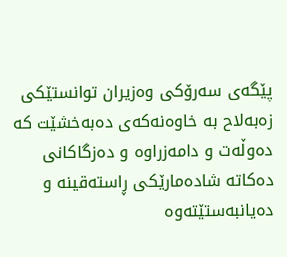پێگه‌ی سه‌رۆكی وه‌زیران توانستێكی زه‌به‌لاح به‌ خاوه‌نه‌كه‌ی ده‌به‌خشێت كه‌ ده‌وڵه‌ت و دامه‌زراوه‌ و ده‌زگاكانی ده‌كاته‌ شاده‌مارێكی ڕاسته‌قینه‌ و ده‌یانبه‌ستێته‌وه‌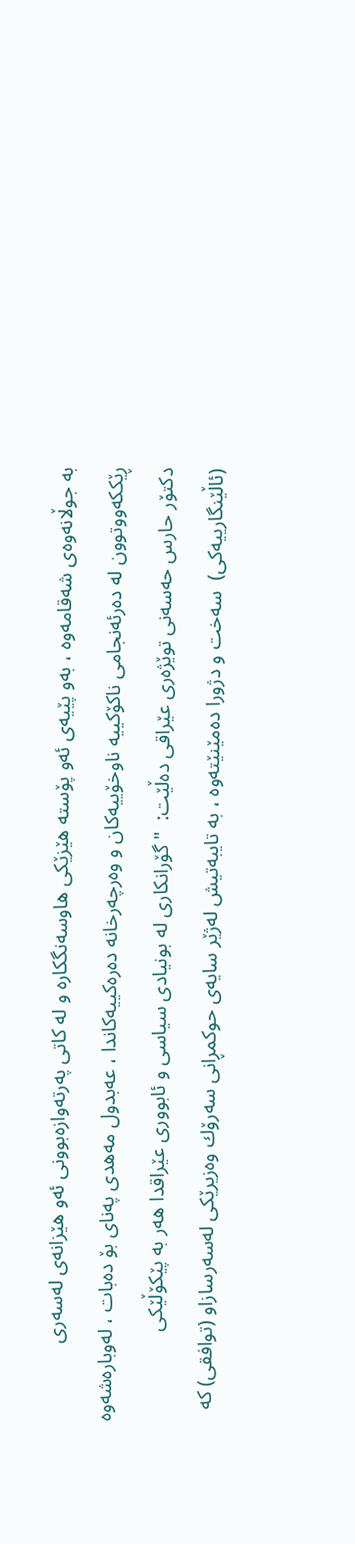به‌ ‌جوڵانه‌وه‌ی شه‌قامه‌وه‌ ، به‌و پێیه‌ی ئه‌و پۆسته‌ هێزێكی هاوسه‌نگكاره‌ و له‌ كاتی په‌رته‌وازه‌بوونی ئه‌و هێزانه‌ی له‌سه‌ری ڕێككه‌ووتوون له‌ ده‌رئه‌نجامی ناكۆكییه‌ ناوخۆییه‌كان و وه‌رچه‌رخانه‌ ده‌ره‌كییه‌كاندا ، عه‌بدول مه‌هدی په‌نای بۆ ده‌بات ، له‌وباره‌شه‌وه‌ دكتۆر حارس حه‌سه‌نی توێژه‌ری عێراقی ده‌ڵێت:  "گۆرانكاری له‌ بونیادی سیاسی و ئابووری عێراقدا‌ هه‌ر به‌ پێكۆڵێكی (ئاڵێنگارییه‌كی)  سه‌خت و دژورا ده‌مێنێته‌وه‌ ، به‌ تایبه‌تیش له‌ژێر سایه‌ی حوكمڕانی سه‌رۆك وه‌زیرێكی له‌سه‌رسازاو (توافقی) كه‌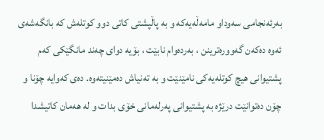به‌رئه‌نجامی سه‌وداو مامه‌ڵه‌یه‌كه‌‌ و به‌ پاڵپشتی كاتی دوو كوتله‌ش‌ كه‌ بانگه‌شه‌ی ئه‌وه‌ ده‌كه‌ن گه‌ووره‌ترینن ، به‌رده‌وام نابێت ، بۆیه‌ دوای چه‌ند مانگێكی كه‌م پشتیوانی هیچ كوتله‌یه‌كی نامێنێت و به‌ ته‌نیاش ده‌مێنیته‌وه‌. ده‌ی كه‌وایه‌ چۆنا و چۆن ده‌توانێت درێژه‌ به‌ پشتیوانی په‌رله‌مانی خۆی بدات و له‌ هه‌مان كاتیشدا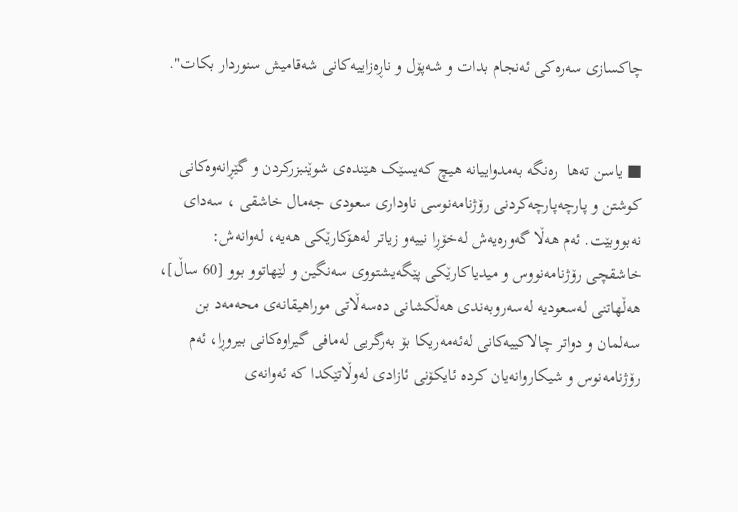چاكسازی سه‌ره‌كی ئه‌نجام بدات و شه‌پۆل و ناڕه‌زاییه‌كانی شه‌قامیش سنوردار بكات".


■ یاسن تەها  رەنگە بەمدواییانە هیچ کەیسێک هێندەى شوێنبزرکردن و گێڕانەوەکانى کوشتن و پارچەپارچەکردنى رۆژنامەنوسى ناودارى سعودی جەمال خاشقی ، سەداى نەبووبێت. ئەم هەڵا گەورەیەش لەخۆڕا نییەو زیاتر لەهۆکارێکى هەیە، لەوانەش: خاشقچى رۆژنامەنووس و میدیاکارێکى پێگەیشتووى سەنگین و لێهاتوو بوو [60 ساڵ]، هەڵهاتنى لەسعودیە لەسەروبەندى هەڵکشانى دەسەڵاتى موراهیقانەى محەمەد بن سەلمان و دواتر چالاکییەکانى لەئەمەریکا بۆ بەرگریى لەمافى گیراوەکانى بیروڕا، ئەم رۆژنامەنوس و شیکاروانەیان کردە ئایکۆنى ئازادى لەوڵاتێکدا کە ئەوانەى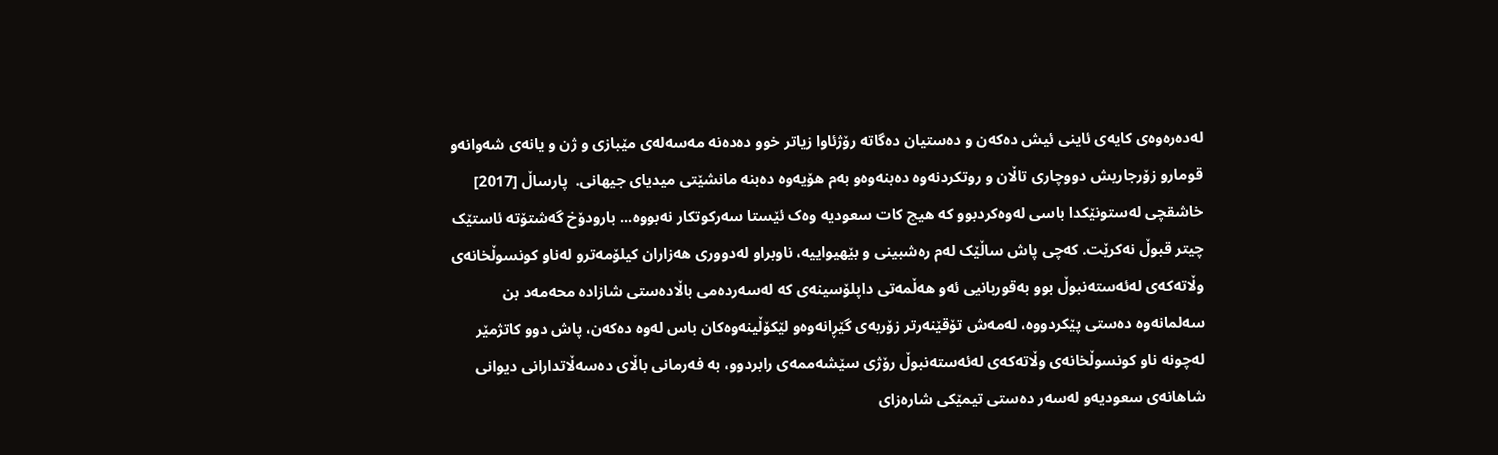لەدەرەوەى کایەى ئاینى ئیش دەکەن و دەستیان دەگاتە رۆژئاوا زیاتر خوو دەدەنە مەسەلەى مێبازى و ژن و یانەى شەوانەو قومارو زۆرجاریش دووچارى تاڵان و روتکردنەوە دەبنەوەو بەم هۆیەوە دەبنە مانشێتى میدیاى جیهانى.  پارساڵ [2017] خاشقچى لەستونێکدا باسى لەوەکردبوو کە هیچ کات سعودیە وەک ئێستا سەرکوتکار نەبووە... بارودۆخ گەشتۆتە ئاستێک چیتر قبوڵ نەکرێت. کەچى پاش ساڵێک لەم رەشبینى و بێهیواییە، ناوبراو لەدوورى هەزاران کیلۆمەترو لەناو کونسوڵخانەى وڵاتەکەى لەئەستەنبوڵ بوو بەقوربانیی ئەو هەڵمەتى داپلۆسینەى کە لەسەردەمى باڵادەستى شازادە محەمەد بن سەلمانەوە دەستی پێکردووە، لەمەش تۆقێنەرتر زۆربەى گێڕانەوەو لێکۆڵینەوەکان باس لەوە دەکەن، پاش دوو کاتژمێر لەچونە ناو کونسوڵخانەى وڵاتەکەى لەئەستەنبوڵ رۆژى سێشەممەى رابردوو، بە فەرمانى باڵاى دەسەڵاتدارانى دیوانى شاهانەى سعودیەو لەسەر دەستى تیمێکى شارەزاى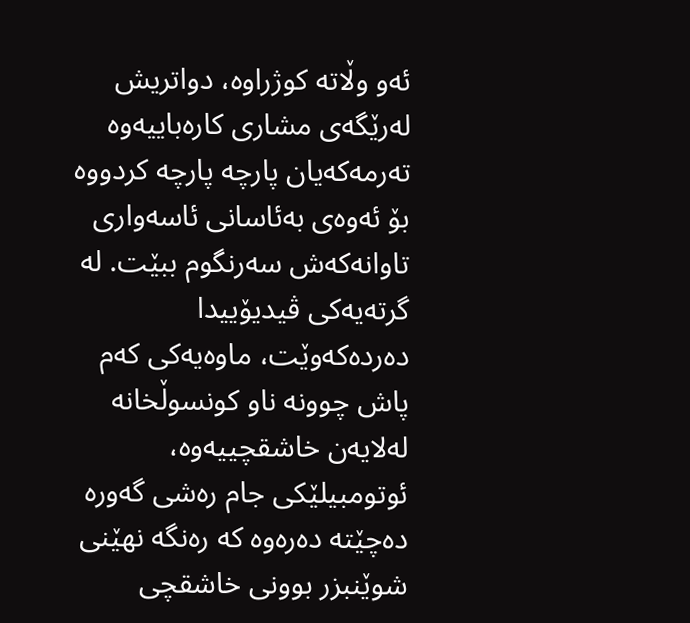ئەو وڵاتە کوژراوە، دواتریش لەرێگەى مشارى کارەباییەوە تەرمەکەیان پارچە پارچە کردووە بۆ ئەوەى بەئاسانى ئاسەوارى تاوانەکەش سەرنگوم ببێت. لە گرتەیەکى ڤیدیۆییدا دەردەکەوێت، ماوەیەکى کەم پاش چوونە ناو کونسوڵخانە لەلایەن خاشقچییەوە، ئوتومبیلێکى جام رەشى گەورە دەچێتە دەرەوە کە رەنگە نهێنى شوێنبزر بوونى خاشقچى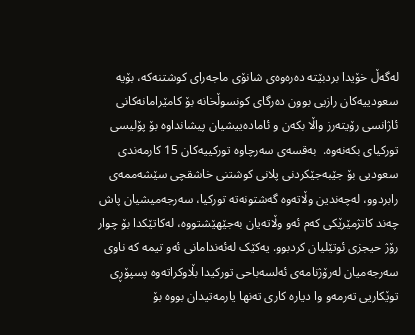لەگەڵ خۆیدا بردبێتە دەرەوەى شانۆى ماجەراى کوشتنەکە، بۆیە سعودییەکان رازیی بوون دەرگاى کونسوڵخانە بۆ کامێرامانەکانى ئاژانسى رۆیتەرز واڵا بکەن و ئامادەییشیان پیشانداوە بۆ پۆلیسى تورکیاى بکەنەوە.  بەقسەى سەرچاوە تورکییەکان 15 کارمەندى سعودیى بۆ جێبەجێکردنى پلانى کوشتنى خاشقچى سێشەممەى رابردوو، لەچەندین وڵاتەوە گەشتونەتە تورکیا، سەرجەمیشیان پاش چەند کاتژمێرێکى کەم ئەو وڵاتەیان بەجێهێشتووە، لەکاتێکدا بۆ چوار رۆژ حیجزى ئوتێلیان کردبوو. یەکێک لەئەندامانى ئەو تیمە کە ناوى سەرجەمیان لەرۆژنامەى ئەلسەباحى تورکیدا بڵاوکراتەوە پسپۆڕى توێکاریی تەرمەو وا دیارە کارى تەنها یارمەتیدان بووە بۆ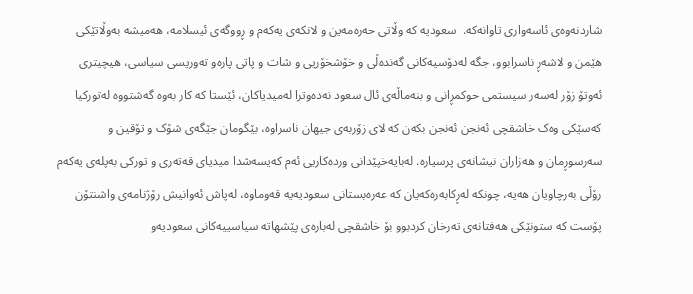شاردنەوەى ئاسەواری تاوانەکە.  سعودیە کە وڵاتى حەرەمەین و لانکەى یەکەم و ڕووگەى ئیسلامە، هەمیشە بەوڵاتێکى هێمن و لاشەڕ ناسرابوو، جگە لەدۆسیەکانى گەندەڵى و خۆشخۆریی و شات و پاتى پارەو تەوریسى سیاسى، هیچیترى ئەوتۆ زۆر لەسەر سیستمى حوکمڕانى و بنەماڵەى ئال سعود نەدەوترا لەمیدیاکان، ئێستا کە کار بەوە گەشتووە لەتورکیا کەسێکى وەک خاشقچى ئەنجن ئەنجن بکەن کە لاى زۆربەى جیهان ناسراوە، بێگومان جێگەى شۆک و تۆقین و سەرسوڕمان و هەزاران نیشانەى پرسیارە. لەبایەخپێدانى وردەکاریی ئەم کەیسەشدا میدیاى قەتەرى و تورکی بەپلەى یەکەم رۆڵى بەرچاویان هەیە، چونکە لەڕکابەرەکەیان کە عەرەبستانى سعودیەیە قەوماوە، لەپاش ئەوانیش رۆژنامەى واشنتۆن پۆست کە ستونێکى هەفتانەى تەرخان کردبوو بۆ خاشقچى لەبارەى پێشهاتە سیاسییەکانى سعودیەو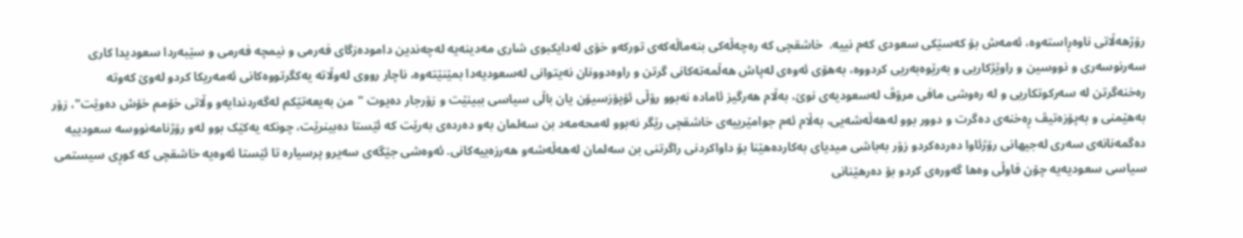رۆژهەڵاتى ناوەڕاستەوە، ئەمەش بۆ کەسێکى سعودی کەم نییە.  خاشقچى کە رەچەڵەکى بنەماڵەکەى تورکەو خۆى لەدایکبوى شارى مەدینەیە لەچەندین دامودەزگاى فەرمی و نیمچە فەرمی و سێبەردا سعودیدا کارى سەرنوسەرى و نووسین و راوێژکاریی و بەرێوەبەریی کردووە، بەهۆى ئەوەى لەپاش هەڵمەتەکانى گرتن و راوەدوونان نەیتوانى لەسعودیەدا بمێنێتەوە، ناچار رووى لەوڵاتە یەکگرتووەکانى ئەمەریکا کردو لەوێ کەوتە رەخنەگرتن لە سەرکوتکاریی و لە رەوشى مافى مرۆڤ لەسعودیەى نوێ، بەڵام هەرگیز ئامادە نەبوو رۆڵى ئۆپۆزسیۆن یان باڵى سیاسى ببینێت و زۆرجار دەیوت "من بەیعەتێکم لەگەردندایەو وڵاتى خۆمم خۆش دەوێت"، زۆر بەهێمنى و بەپۆزەتیڤ ڕەخنەى دەگرت و دوور بوو لەهەڵەشەیی، بەڵام ئەم جوامێرییەى خاشقچى رێگر نەبوو لەمحەمەد بن سەلمان بەو دەردەى بەرێت کە ئێستا دەبینرێت، چونکە یەکێک بوو لەو رۆژنامەنووسە سعودییە دەگمەنانەى سەرى لەجیهانى رۆژئاوا دەردەکردو زۆر بەباشى میدیاى بەکاردەهێنا بۆ داواکردنى راگرتنى بن سەلمان لەهەڵەشەو هەرزەییەکانى. ئەوەشى جێگەى سەیرو پرسیارە تا ئێستا ئەوەیە خاشقچى کە کوڕى سیستمى سیاسى سعودیەیە چۆن فاوڵى وەها گەورەی کردو بۆ دەرهێنانى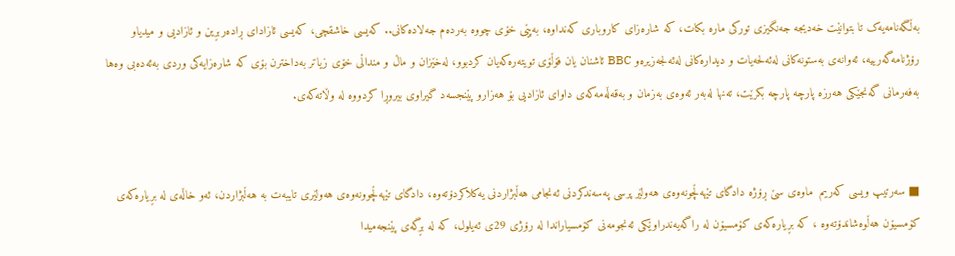بەڵگەنامەیەک تا بتوانێت خەدیجە جەنگیزى تورکى مارە بکات، کە شارەزاى کاروبارى کەنداوە، بەپێى خۆى چووە بەردەم جەلادەکانى.. کەیسى خاشقچى، کەیسى ئازاداى ڕادەربڕین و ئازادیی و میدیاو رۆژنامەگەرییە، ئەوانەى بەستونەکانى لەئەلحەیات و دیدارەکانى لەئەلجەزیرەو BBC ئاشنان یان فۆڵۆى تویتەرەکەیان کردبوو، لەخێزان و ماڵ و منداڵى خۆى زیاتر بەداخترن بۆى کە شارەزایەکى وردى بەئەدەبى وەها بەفەرمانى گەنجێکى هەرزە پارچە پارچە بکرێت، تەنها لەبەر ئەوەى بەزمان و بەقەڵەمەکەى داواى ئازادیی بۆ هەزارو پێنجسەد گیراوى بیروڕا کردووە لە وڵاتەکەى.


■ سەرتیپ ویسی كەریم  ماوه‌ى سێ ڕۆژه‌ دادگای تێهەڵچونەوەی هەولێر پرسی پەسەندكردنی ئەنجامی هەڵبژاردنی يه‌كلاكردۆته‌وه‌، دادگای تێهەڵچوونەوەی هەولێری تایبەت بە هەڵبژاردن، ئەو خاڵەی لە بڕیارەكەی كۆمسیۆن هه‌ڵوه‌شاندۆته‌وه‌ ، كە بڕیارەكەی كۆمسیۆن لە راگەیەندراوێكی ئەنجومەنی كۆمسیاراندا لە رۆژی 29ى ئه‌یلول، كە لە بڕگەی پێنجەمیدا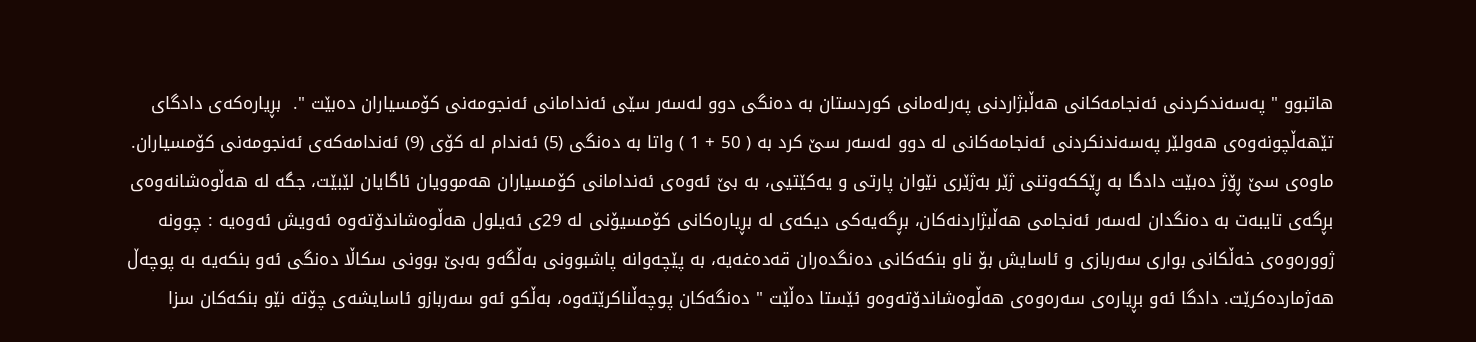هاتبوو " پەسەندكردنی ئەنجامەكانی هەڵبژاردنی پەرلەمانی كوردستان بە دەنگی دوو لەسەر سێی ئەندامانی ئەنجومەنی كۆمسیاران دەبێت ".  بڕیارەكەی دادگای تێهەڵچونەوەی هەولێر پەسەندنكردنی ئه‌نجامه‌كانى له‌ دوو له‌سه‌ر سێ كرد به‌ ( 50 + 1 ) واتا بە دەنگی (5) ئەندام لە كۆی (9) ئەندامەكەی ئەنجومەنی كۆمسیاران. ماوه‌ى سێ ڕۆژ ده‌بێت دادگا به‌ ڕێككه‌وتنى ژێر به‌ژێرى نێوان پارتى و یه‌كێتیى، به‌ بێ ئه‌وه‌ى ئه‌ندامانى كۆمسیاران هه‌موویان ئاگایان لێبێت، جگه‌ له‌ هه‌ڵوه‌شانه‌وه‌ى بڕگه‌ى تایبه‌ت به‌ ده‌نگدان له‌سه‌ر ئه‌نجامى هه‌ڵبژاردنه‌كان، بڕگه‌یه‌كى دیكه‌ى له‌ بڕیاره‌كانى كۆمسیۆنى له‌ 29ى ئه‌یلول هه‌ڵوه‌شاندۆته‌وه‌ ئه‌ویش ئه‌وه‌یه‌ : چوونه‌ ژووره‌وه‌ى خه‌ڵكانى بوارى سه‌ربازى و ئاسایش بۆ ناو بنكه‌كانى ده‌نگده‌ران قه‌ده‌غه‌یه‌، به‌ پێچه‌وانه‌ پاشبوونى به‌ڵگه‌و به‌بێ بوونى سكاڵا ده‌نگى ئه‌و بنكه‌یه‌ به‌ پوچه‌ڵ هه‌ژمارده‌كرێت. دادگا ئه‌و بڕیاره‌ى سه‌ره‌وه‌ى هه‌ڵوه‌شاندۆته‌وه‌و ئێستا ده‌ڵێت " ده‌نگه‌كان پوچه‌ڵناكرێته‌وه‌، به‌ڵكو ئه‌و سه‌ربازو ئاسایشه‌ى چۆته‌ نێو بنكه‌كان سزا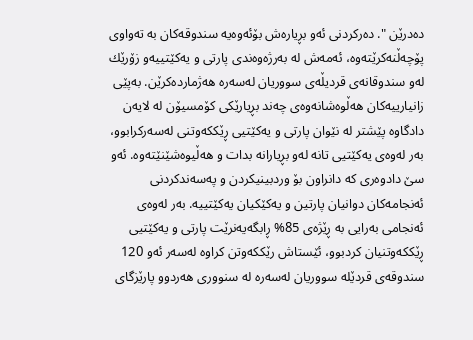ده‌درێن ". ده‌ركردنى ئه‌و بڕیاره‌ش بۆئه‌وه‌یه‌ سندوقه‌كان به‌ ته‌واوى پۆچه‌ڵنه‌كرێته‌وه‌، ئه‌مه‌ش له‌ به‌رژه‌وه‌ندى پارتى و یه‌كێتییه‌و زۆرێك له‌و سندوقانه‌ى قردیڵه‌ى سووریان له‌سه‌ره‌ هه‌ژمارده‌كرێن. به‌پێى زانیارییه‌كان هه‌ڵوه‌شانه‌وه‌ى چه‌ند بڕیارێكى كۆمسیۆن له‌ لایه‌ن دادگاوه‌ پێشتر له‌ نێوان پارتى و یه‌كێتیى ڕێككه‌وتنى له‌سه‌ركرابوو، به‌ر له‌وه‌ى یه‌كێتیى تانه‌ له‌و بڕیارانه‌ بدات و هه‌ڵیوه‌شێنێته‌وه‌. ئه‌و سێ دادوه‌رى كه‌ دانراون بۆ وردبینیكردن و په‌سه‌ندكردنى ئه‌نجامه‌كان دوانیان پارتین و یه‌كێكیان یه‌كێتییه‌. به‌ر له‌وه‌ى ئه‌نجامى به‌رایى به‌ ڕێژه‌ى 85% ڕابگه‌یه‌نرێت پارتى و یه‌كێتیى ڕێككه‌وتنیان كردبوو، ئێستاش رێككه‌وتن كراوه‌ له‌سه‌ر ئه‌و 120 سندوقه‌ى قردێله‌ سووریان له‌سه‌ره‌ له‌ سنوورى هه‌ردوو پارێزگاى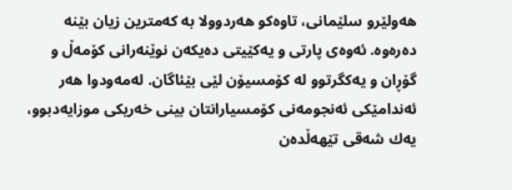هه‌ولێرو سلێمانى، تاوه‌كو هه‌ردوولا به‌ كه‌مترین زیان بێنه‌ ده‌ره‌وه‌. ئه‌وه‌ى پارتى و یه‌كێیتى ده‌یكه‌ن نوێنه‌رانى كۆمه‌ڵ و گۆڕان و یه‌كگرتوو له‌ كۆمسیۆن لێى بێئاگان. له‌مه‌ودوا هه‌ر ئه‌ندامێكى ئه‌نجومه‌نى كۆمسیارانتان بینى خه‌ریكى موزایه‌دبوو، یه‌ك شه‌قى تێهه‌ڵده‌ن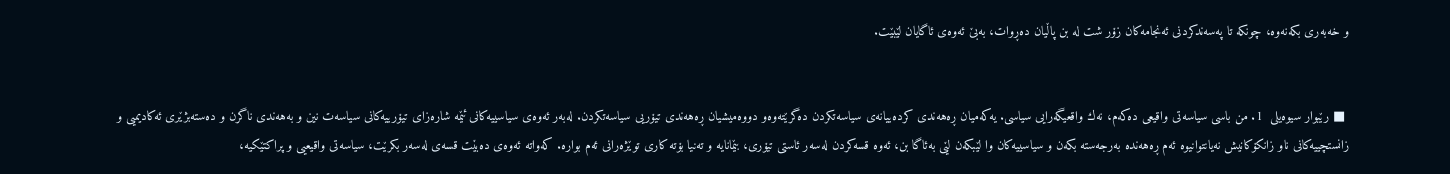و خه‌به‌رى بكه‌نه‌وه‌، چونكه‌ تا په‌سه‌ندكردنى ئه‌نجامه‌كان زۆر شت له‌ بن پاڵیان ده‌ڕوات، به‌بێ ئه‌وه‌ى ئاگایان لێبێت.


 ■ رێبوار سیوەیلی  1. من باسی سیاسەتی واقیعی دەكەم، نەك واقعیگەرایی سیاسی. یەكەمیان ڕەهەندی كردەییانەی سیاسەتكردن دەگرێتەوەو دووەمیشیان ڕەهەندی تیۆریی سیاسەتكردن. لەبەر ئەوەی سیاسییەكانی ئێمە شارەزای تیۆرییەكانی سیاسەت نین و بەهەندی ناگرن و دەستەبژێری ئەكادیمیی و زانستچییەكانی ناو زانكۆكانیش نەیانتوانیوە ئەم ڕەهەندە بەرجەستە بكەن و سیاسییەكان وا لێبكەن لێی بەئاگا بن، ئەوە قسەكردن لەسەر ئاستی تیۆری، بێمانایە و تەنیا بۆتە كاری توێژەرانی ئەم بوارە. كەواتە ئەوەی دەبێت قسەی لەسەر بكرێت، سیاسەتی واقیعیی و پراكتێكیە،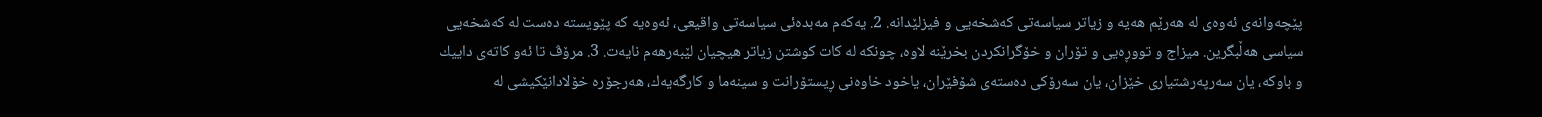پێچەوانەی ئەوەی لە هەرێم هەیە و زیاتر سیاسەتی كەشخەیی و فیزلێدانە. 2. یەكەم مەبدەئی سیاسەتی واقیعی، ئەوەیە كە پێویستە دەست لە كەشخەیی سیاسی هەڵبگرین. میزاج و تووڕەیی و تۆران و خۆگرانكردن بخرێنە لاوە، چونكە لە كات كوشتن زیاتر هیچیان لێبەرهەم نایەت. 3. مرۆڤ تا ئەو كاتەی داییك و باوكە، یان سەرپەرشتیاری خێزان، یان سەرۆكی دەستەی شۆفێران، یاخود خاوەنی ڕیستۆرانت و سینەما و كارگەیەك، هەرجۆرە خۆلادانێكیشی لە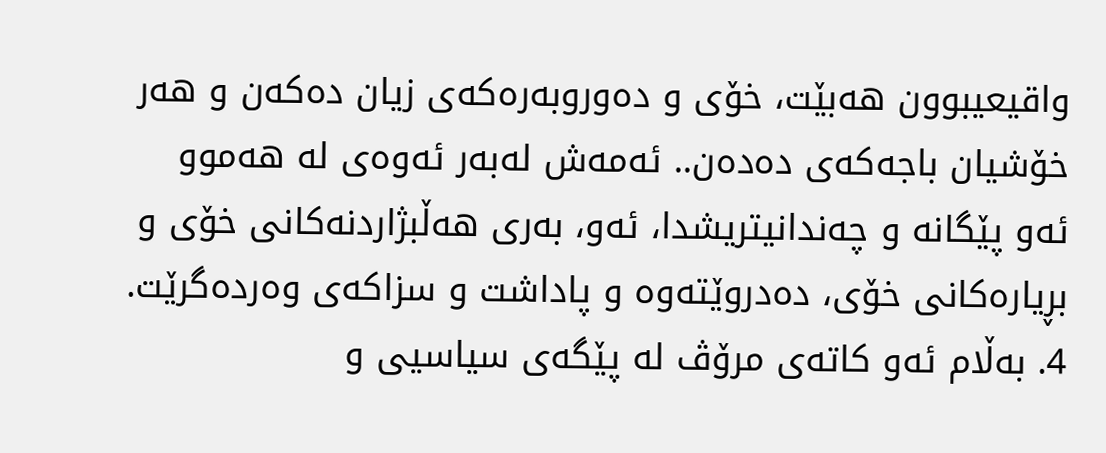واقیعیبوون هەبێت، خۆی و دەوروبەرەكەی زیان دەكەن و هەر خۆشیان باجەكەی دەدەن.. ئەمەش لەبەر ئەوەی لە هەموو ئەو پێگانە و چەندانیتریشدا، ئەو، بەری هەڵبژاردنەكانی خۆی و بڕیارەكانی خۆی، دەدروێتەوە و پاداشت و سزاكەی وەردەگرێت. 4. بەڵام ئەو كاتەی مرۆڤ لە پێگەی سیاسیی و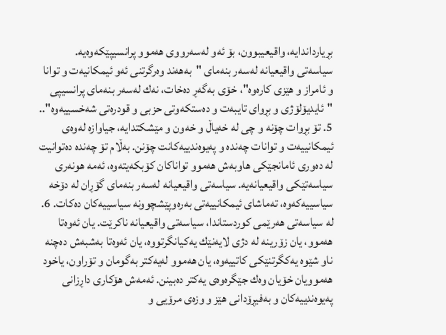بڕیارداندایە، واقیعیبوون، بۆ ئەو لەسەرووی هەموو پرانسیپێكەوەیە. سیاسەتی واقیعیانە لەسەر بنەمای "بەهەند وەرگرتنی ئەو ئیمكانیەت و توانا و ئامراز و هێزی كارەوە"، خۆی بەگەڕ دەخات، نەك لەسەر بنەمای پرانسیپی "ئایدیۆلۆژی و بڕوای تایبەت و دەستكەوتی حزبی و قودرەتی شەخسییەوە".. 5. تۆ بڕوات چۆنە و چی لە خەیاڵ و خەون و مێشكتدایە، جیاوازە لەوەی ئیمكانییەت و توانات چەندە و پەیوەندییەكانت چۆنن. بەڵام تۆ چەندە دەتوانیت لە دەوری ئامانجێكی هاوبەش هەموو تواناكان كۆبكەیتەوە، ئەمە هونەری سیاسەتێكی واقیعیانەیە. سیاسەتی واقیعیانە لەسەر بنەمای گۆڕان لە دۆخە سیاسییەكەوە، تەماشای ئیمكانییەتی بەرەوپێشچوونە سیاسییەكان دەكات. 6. لە سیاسەتی هەرێمی كوردستاندا، سیاسەتی واقیعیانە ناكرێت. یان ئەوەتا هەموو، یان زۆرینە لە دژی لایەنێك یەكیانگرتووە، یان ئەوەتا بەشبەش دەچنە ناو شێوە یەكگرتنێكی كاتییەوە، یان هەموو لەیەكتر بەگومان و تۆراون، یاخود هەموویان خۆیان وەك جێگرەوەی یەكتر دەبینن. ئەمەش هۆكاری داڕزانی پەیوەندییەكان و بەفیڕۆدانی هێز و وزەی مرۆیی و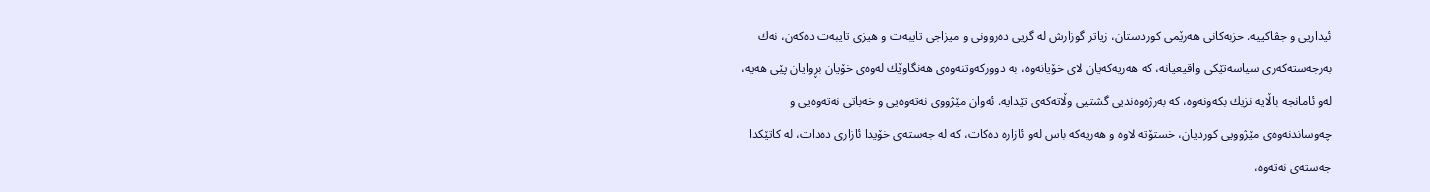ئیداریی و جڤاكییە. حزبەكانی هەرێمی كوردستان، زیاتر گوزارش لە گریی دەروونی و میزاجی تایبەت و هیزی تایبەت دەكەن، نەك بەرجەستەكەری سیاسەتێكی واقیعیانە، كە هەریەكەیان لای خۆیانەوە، بە دووركەوتنەوەی هەنگاوێك لەوەی خۆیان بڕوایان پێی هەیە، لەو ئامانجە باڵایە نزیك بكەونەوە، كە بەرژەوەندیی گشتیی وڵاتەكەی تێدایە. ئەوان مێژووی نەتەوەیی و خەباتی نەتەوەیی و چەوساندنەوەی مێژوویی كوردیان، خستۆتە لاوە و هەریەكە باس لەو ئازارە دەكات، كە لە جەستەی خۆیدا ئازاری دەدات، لە كاتێكدا جەستەی نەتەوە،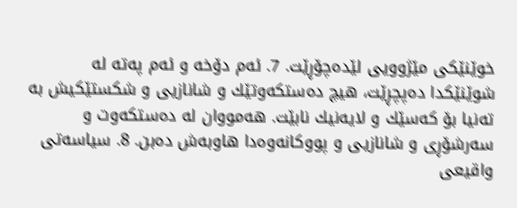خوێنێكی مێژوویی لێدەچۆڕێت. 7. ئەم دۆخە و ئەم پەتە لە شوێنێكدا دەپچڕێت، هیچ دەستكەوتێك و شانازیی و شكستێكیش بە تەنیا بۆ كەسێك و لایەنیك نابێت. هەمووان لە دەستكەوت و سەرشۆڕی و شانازیی و پووكانەوەدا هاوبەش دەبن. 8. سیاسەتی واقیعی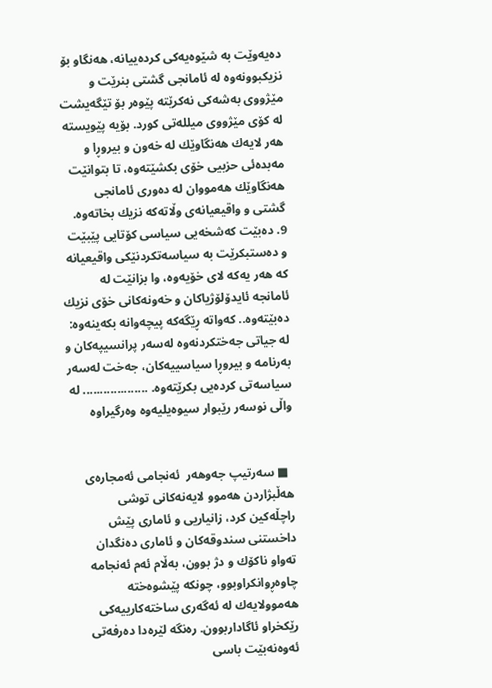دەیەوێت بە شێوەیەكی كردەییانە، هەنگاو بۆ نزیكبوونەوە لە ئامانجی گشتی بنرێت و مێژووی بەشەكی نەكرێتە پێوەر بۆ تێگەیشت لە كۆی مێژووی میللەتی كورد. بۆیە پێویستە هەر لایەك هەنگاوێك لە خەون و بیروڕا و مەبدەئی حزبیی خۆی بكشێتەوە، تا بتوانێت هەنگاوێك هەمووان لە دەوری ئامانجی گشتی و واقیعیانەی وڵاتەكە نزیك بخاتەوە. 9. دەبێت كەشخەیی سیاسی كۆتایی پێبێت و دەستبكرێت بە سیاسەتكردنێكی واقیعیانە كە هەر یەكە لای خۆیەوە، وا بزانێت لە ئامانجە ئایدۆلۆژیاكان و خەونەكانی خۆی نزیك دەبێتەوە.. كەواتە ڕێگەكە پیچەوانە بكەینەوە: لە جیاتی جەختكردنەوە لەسەر پرانسیپەكان و بەرنامە و بیروڕا سیاسییەكان، جەخت لەسەر سیاسەتی كردەیی بكرێتەوە. ................... لە واڵی نوسەر رێبوار سیوەیلیەوە وەرگیراوە


  ■ سەرتیپ جەوهەر  ئەنجامی ئەمجارەی هەڵبژاردن هەموو لایەنەكانی توشی راچڵەكین كرد، زانیاریی و ئاماری پێش داخستنی سندوقەكان و ئاماری دەنگدان تەواو ناكۆك و دژ بوون، بەڵام ئەم ئەنجامە چاوەڕوانكراوبوو، چونكە پێشوەختە هەموولایەك لە ئەگەری ساختەكارییەكی رێكخراو ئاگاداربوون. رەنگە لێرەدا دەرفەتی ئەوەنەبێت باسی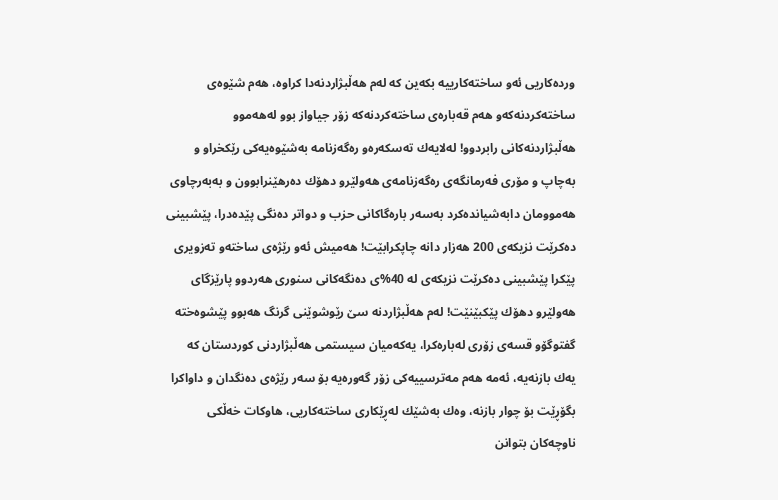وردەكاریی ئەو ساختەكارییە بكەین كە لەم هەڵبژاردنەدا كراوە، هەم شێوەی ساختەكردنەكەو هەم قەبارەی ساختەكردنەكە زۆر جیاواز بوو لەهەموو هەڵبژاردنەكانی رابردوو! لەلایەك تەسكەرەو رەگەزنامە بەشێوەیەكی رێكخراو و بەچاپ و مۆری فەرمانگەی رەگەزنامەی هەولێرو دهۆك دەرهێنرابوون و بەبەرچاوی هەموومان دابەشیاندەكرد بەسەر بارەگاكانی حزب و دواتر دەنگی پێدەدرا، پێشبینی دەكرێت نزیكەی 200 هەزار دانە چاپكرابێت! هەمیش ئەو رێژەی ساختەو تەزویری پێكرا پێشبینی دەكرێت نزیكەی لە 40%ی دەنگەكانی سنوری هەردوو پارێزگای هەولێرو دهۆك پێكبێنێت! لەم هەڵبژاردنە سێ‌ رێوشوێنی گرنگ هەبوو پێشوەختە گفتوگۆو قسەی زۆری لەبارەكرا، یەكەمیان سیستمی هەڵبژاردنی كوردستان كە یەك بازنەیە، ئەمە هەم مەترسییەكی زۆر گەورەیە بۆ سەر رێژەی دەنگدان و داواكرا بگۆڕێت بۆ چوار بازنە، وەك بەشێك لەڕێكاری ساختەكاریی، هاوكات خەڵكی ناوچەكان بتوانن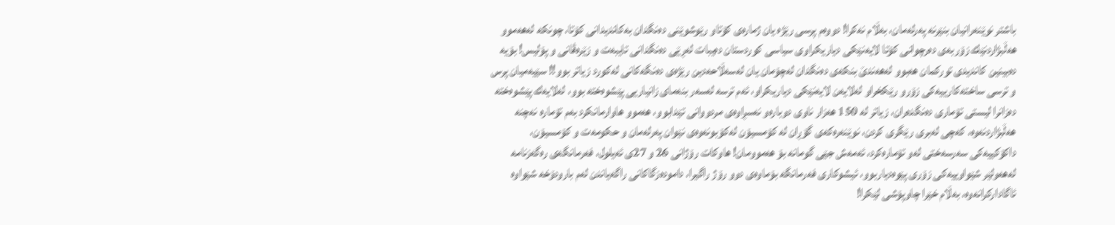باشتر نوێنەرانیان بنێرنە پەرلەمان، بەڵام نەكرا! دووەم پرسی رێژە یان ژمارەی كۆتاو رێوشوێنی دەنگدان بەكاندیدانی كۆتا، چونكە لەهەموو هەڵبژاردنێك زۆربەی دەرچوانی كۆتا لایەنێكی دیاریكراوی سیاسی كوردستان دەیبات لەڕێی دەنگدانی تایبەت و زێرەڤانی و پۆلیس! بۆیە دەبینین كاندیدی توركمان هەبوو لەهەندێ بنكەی دەنگدان لەچۆمان یان لەسەڵاحەدین رێژەی دەنگەكانی لەكورد زیاتر بوو!! سێیەمیان پرس و ترسی ساختەكارییەكی زۆرو رێكخراو لەلایەن لایەنێكی دیاریكراو، ئەم ترسە لەسەر بنەمای زانیاریی پێشوەختە بوو، لەلایەك پێشوەختە دەزانرا لیستی تۆماری دەنگدەران، زیاتر لە 150 هەزار ناوی دوبارەو نەسڕاوەی مردووانی تێدابوو، هەموو هاوارمانكرد بەم تۆمارە نەچنە هەڵبژاردنەوە، كەچی لەبری رێگری كردن، نوێنەرەكەی گۆڕان لە كۆمسیۆن لەكۆبونەوەی نێوان پەرلەمان و حكومەت و كۆمسیۆن، داكۆكییەكی سەرسەختی لەو تۆمارەكرد، ئەمەش جێی گومانە بۆ هەموومان! هاوكات رۆژانی 26 و 27ی ئەیلول، فەرمانگەی رەگەزنامە لەهەولێر شێواوییەكی زۆری پێوەدیاربوو، ئیشوكاری فەرمانگە بۆماوەی دوو رۆژ راگیرا، دامودەزگاكانی راگەیاندن لەم بارودۆخە شێواوە ئاگاداركرانەوە، بەڵام خێرا چاوپۆشی لێكرا!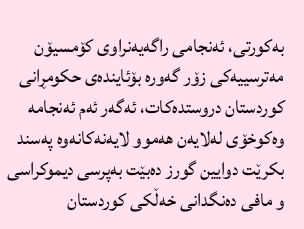بەكورتی، ئەنجامی راگەیەنراوی كۆمسیۆن مەترسییەكی زۆر گەورە بۆئایندەی حكومڕانی كوردستان دروستدەكات، ئەگەر ئەم ئەنجامە وەكوخۆی لەلایەن هەموو لایەنەكانەوە پەسند بكرێت دوایین گورز دەبێت بەپرسی دیموكراسی و مافی دەنگدانی خەڵكی كوردستان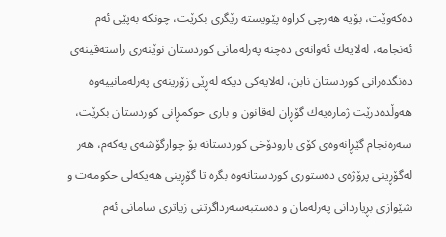دەكەوێت، بۆیە هەرچی كراوە پێویستە رێگری بكرێت، چونكە بەپێی ئەم ئەنجامە، لەلایەك ئەوانەی دەچنە پەرلەمانی كوردستان نوێنەری راستەقینەی دەنگدەرانی كوردستان نابن، لەلایەكی دیكە لەڕێی زۆرینەی پەرلەمانییەوە هەوڵدەدرێت ژمارەیەك گۆڕان لەقانون و باری حوكمڕانی كوردستان بكرێت، سەرەنجام گێڕانەوەی كۆی بارودۆخی كوردستانە بۆ چوارگۆشەی یەكەم، هەر لەگۆڕینی پرۆژەی دەستوری كوردستانەوە بگرە تا گۆڕینی هەیكەلی حكومەت و شێوازی بڕیاردانی پەرلەمان و دەستبەسەرداگرتنی زیاتری سامانی ئەم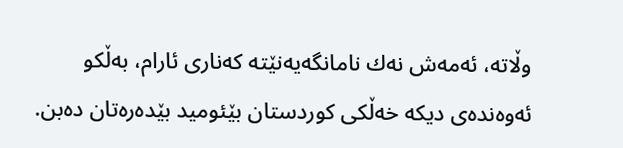وڵاتە، ئەمەش نەك نامانگەیەنێتە كەناری ئارام، بەڵكو ئەوەندەی دیكە خەڵكی كوردستان بێئومید بێدەرەتان دەبن.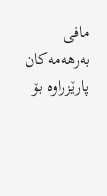مافی به‌رهه‌مه‌كان پارێزراوه‌ بۆ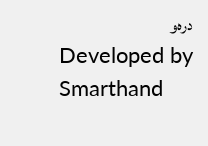دره‌و
Developed by Smarthand